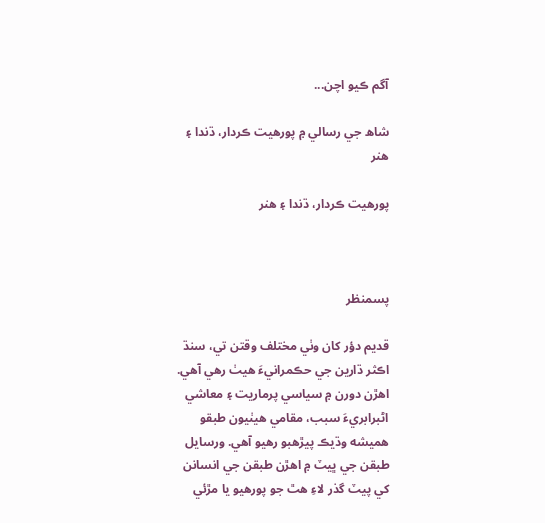آگم ڪيو اچن...

شاھ جي رسالي ۾ پورهيت ڪردار، ڌندا ۽ هنر

پورهيت ڪردار، ڌندا ۽ ھنر



پسمنظر

قديم دؤر کان وٺي مختلف وقتن تي، سنڌ اڪثر ڌارين جي حڪمرانيءَ ھيٺ رهي آھي. اھڙن دورن ۾ سياسي پرماريت ۽ معاشي اڻبرابريءَ سبب، مقامي ھيٺيون طبقو ھميشه وڌيڪ پيڙهبو رهيو آھي. ورسايل طبقن جي ڀيٽ ۾ اھڙن طبقن جي انسانن کي پيٽ گذر لاءِ ھٿ جو پورهيو يا مڙئي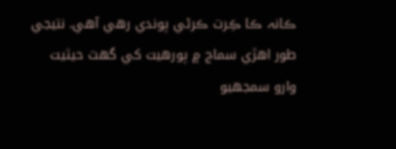ڪانہ ڪا ڪِرت ڪرڻي پوندي رهي آھي. نتيجي طور اھڙي سماج ۾ پورهيت کي گهٽ حيثيت وارو سمجهيو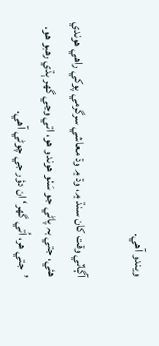ويندو آھي.

آڳاٽي وقت کان سنڌ ۾، وڌ ۾ وڌ معاشي سرگرمي پوکي راھي ھوندي ھئي، جتي بہ پاڻي جو سَٺو ھوندو ھو، اتي وڃي گهر ٻڌي رهبو ھو. ’جتي ھر، اُتي گهر‘ ان دؤر جي چوڻي آھي.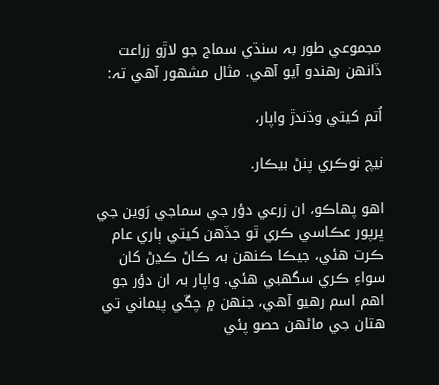مجموعي طور بہ سنڌي سماج جو لاڙو زراعت ڏانهن رهندو آيو آھي. مثال مشھور آھي تہ:

اُتم کيتي وڌندڙ واپار،

نيچ نوڪري پنڻ بيڪار.

اھو پھاڪو، ان زرعي دؤر جي سماجي رَوين جي ڀرپور عڪاسي ڪري ٿو جڏهن کيتي ٻاري عام ڪرت ھئي، جيڪا ڪنھن بہ ڪاڻ ڪڍڻ کان سواءِ ڪري سگهبي ھئي. واپار بہ ان دؤر جو اھم اسم رهيو آھي، جنھن ۾ چڱي پيماني تي ھتان جي ماڻهن حصو پئي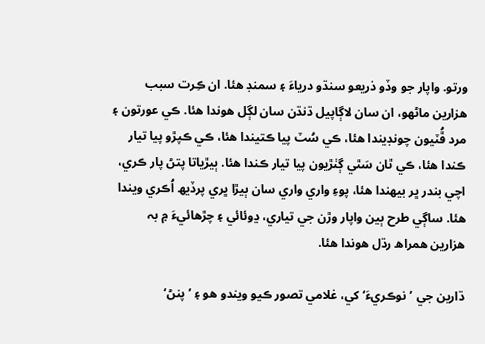ورتو. واپار جو وڏو ذريعو سنڌو درياءَ ۽ سمنڊ ھئا. ان ڪِرت سبب ھزارين ماڻهو، ان سان لاڳاپيل ڌنڌن سان لڳل ھوندا ھئا. ڪي عورتون ۽ مرد ڦُٽيون چونڊيندا ھئا، ڪي سُٽ پيا ڪتيندا ھئا، ڪي ڪپڙو پيا تيار ڪندا ھئا، ڪي ٿان سَٿي ڳٺڙيون پيا تيار ڪندا ھئا. ٻيڙياتا پتڻ پار ڪري، اچي بندر ڀر بيھندا ھئا، پوءِ واري واري سان ٻيڙا ڀري پرڏيھ اُڪري ويندا ھئا. ساڳي طرح ٻين واپار وڙن جي تياري، ڍوئائي ۽ چڙهائيءَ ۾ بہ ھزارين ھمراھ رڌل ھوندا ھئا.

ڌارين جي ’نوڪريءَ‘ کي، غلامي تصور ڪيو ويندو ھو ۽ ’پنڻ‘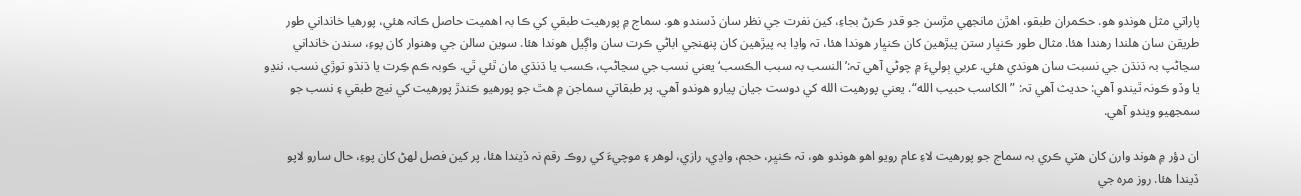پاراتي مثل ھوندو ھو. حڪمران طبقو، اھڙن مانجهي مڙسن جو قدر ڪرڻ بجاءِ، کين نفرت جي نظر سان ڏسندو ھو. سماج ۾ پورهيت طبقي کي ڪا بہ اھميت حاصل ڪانہ ھئي، پورهيا خانداني طور طريقن سان ھلندا رهندا ھئا. مثال طور ڪنڀار ستن پيڙهين کان ڪنڀار ھوندا ھئا، تہ واڍا بہ پيڙهين کان پنھنجي اباڻي ڪرت سان واڳيل ھوندا ھئا. سوين سالن جي وهنوار کان پوءِ، سندن خانداني سڃاڻپ بہ ڌنڌن جي نسبت سان ھوندي ھئي. عربي ٻوليءَ ۾ چوڻي آھي تہ:’ النسب بہ سبب الڪسب‘ يعني نسب جي سڃاڻپ، ڪسب يا ڌنڌي مان ٿئي ٿي. ڪوبہ ڪم ڪِرت يا ڌنڌو توڙي نسب، ننڍو يا وڏو ڪونہ ٿيندو آھي: حديث آھي تہ: ”الكاسب حبيب الله“. يعني پورهيت الله کي دوست جيان پيارو ھوندو آھي. پر طبقاتي سماجن ۾ ھٿ جو پورهيو ڪندڙ پورهيت کي نيچ طبقي ۽ نسب جو سمجهيو ويندو آھي.

ان دؤر ۾ ھوند وارن کان ھٽي ڪري بہ سماج جو پورهيت لاءِ عام رويو اھو ھوندو ھو، تہ ڪنڀر، حجم، واڍي، رازي، لوهر ۽ موچيءَ کي روڪ رقم نہ ڏيندا ھئا، پر کين فصل لهڻ کان پوءِ، حال سارو لاپو ڏيندا ھئا. روز مرہ جي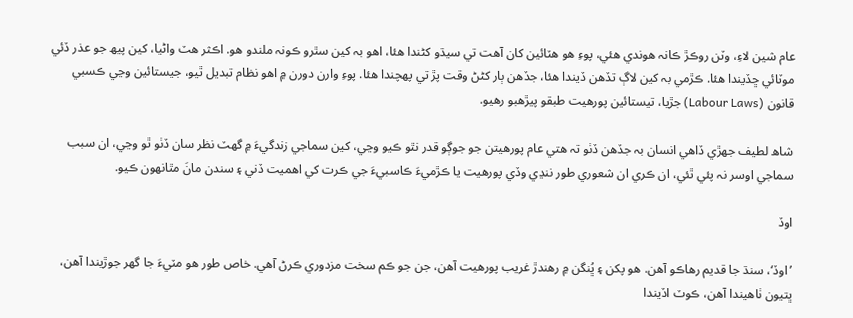عام شين لاءِ، وٽن روڪڙ ڪانہ ھوندي ھئي، پوءِ ھو ھٽائين کان آھت تي سيڌو کڻندا ھئا، اھو بہ کين سٿرو ڪونہ ملندو ھو. اڪثر ھٽ واڻيا، کين پيھ جو عذر ڏئي موٽائي ڇڏيندا ھئا. ڪڙمي بہ کين لاڳ تڏهن ڏيندا ھئا، جڏهن ٻار کڻڻ وقت پڙ تي پھچندا ھئا. پوءِ وارن دورن ۾ اھو نظام تبديل ٿيو، جيستائين وڃي ڪسبي قانون (Labour Laws) جڙيا، تيستائين پورهيت طبقو پيڙهبو رهيو.

شاھ لطيف جھڙي ڏاھي انسان بہ جڏهن ڏٺو تہ ھتي عام پورهيتن جو جوڳو قدر نٿو ڪيو وڃي، کين سماجي زندگيءَ ۾ گهٽ نظر سان ڏٺو ٿو وڃي، ان سبب سماجي اوسر نہ پئي ٿئي، ان ڪري ان شعوري طور ننڍي وڏي پورهيت يا ڪڙميءَ ڪاسبيءَ جي ڪرت کي اھميت ڏني ۽ سندن مانَ مٿانهون ڪيو.

اوڏ

’اوڏ‘، سنڌ جا قديم رهاڪو آھن. ھو پکن ۽ ڀُنگن ۾ رهندڙ غريب پورهيت آھن، جن جو ڪم سخت مزدوري ڪرڻ آھي. خاص طور ھو مٽيءَ جا گهر جوڙيندا آھن، ڀتيون ٺاھيندا آھن، ڪوٽ اڏيندا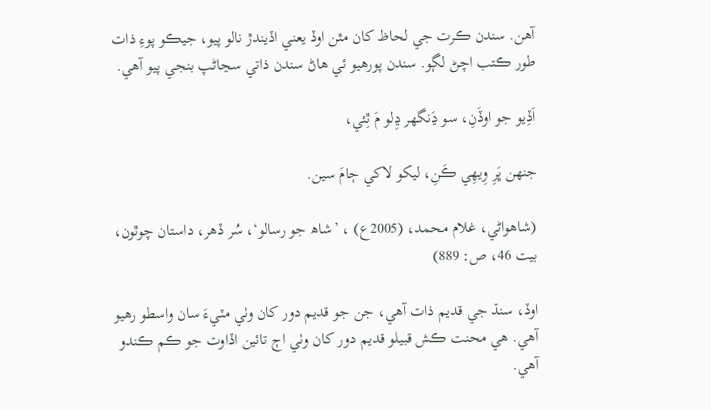آھن. سندن ڪرت جي لحاظ کان مٿن اوڏ يعني اڏيندڙ نالو پيو، جيڪو پوءِ ذات طور ڪتب اچڻ لڳو. سندن پورهيو ئي ھاڻ سندن ذاتي سڃاڻپ بنجي پيو آھي.

اَڏِيو جو اوڏَنِ، سو ڍَنگهر ڍِلو مَ ٿِئي،

جنھن ڀَرِ وِيهِي ڪَنِ، ليکو لاکي ڄامَ سين.

(شاھواڻي، غلام محمد، (2005ع) ، ’شاھ جو رسالو‘، سُر ڏهر، داستان چوٿون، بيت 46، ص: 889)

اوڏ، سنڌ جي قديم ذات آھي، جن جو قديم دور کان وٺي مٽيءَ سان واسطو رهيو آھي. ھي محنت ڪش قبيلو قديم دور کان وٺي اڄ تائين اڏاوت جو ڪم ڪندو آھي.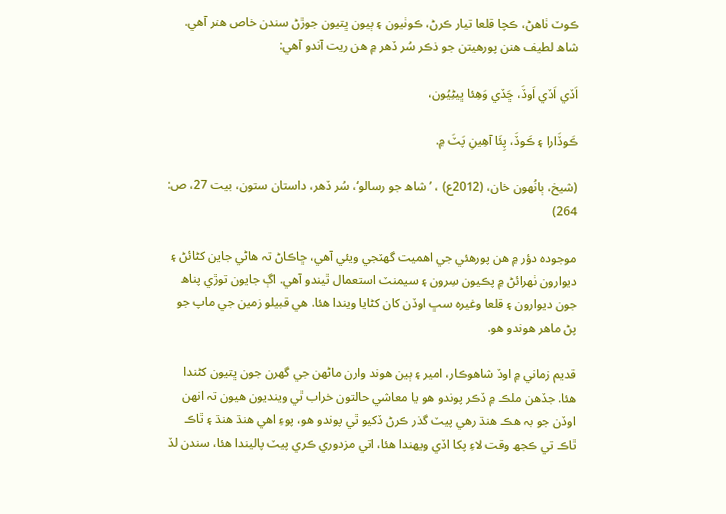ڪوٽ ٺاھڻ، ڪچا قلعا تيار ڪرڻ، ڪوٺيون ۽ ٻيون ڀتيون جوڙڻ سندن خاص ھنر آھي. شاھ لطيف ھنن پورهيتن جو ذڪر سُر ڏهر ۾ ھن ريت آندو آھي:

اَڏي اَڏي اَوڏَ، ڇَڏي وَهِئا ڀيڻِيُون،

ڪَوڏَارا ۽ ڪَوڏَ، پِئَا آھِينِ پَٽَ ۾.

(شيخ، ٻانُهون خان، (2012ع) ، ’شاھ جو رسالو‘، سُر ڏهر، داستان ستون، بيت 27، ص: 264)

موجودہ دؤر ۾ ھن پورهئي جي اھميت گهٽجي ويئي آھي، ڇاڪاڻ تہ ھاڻي جاين کڻائڻ ۽ ديوارون ٺھرائڻ ۾ پڪيون سِرون ۽ سيمنٽ استعمال ٿيندو آھي. اڳ جايون توڙي پناھ جون ديوارون ۽ قلعا وغيرہ سڀ اوڏن کان کڻايا ويندا ھئا. ھي قبيلو زمين جي ماپ جو پڻ ماھر ھوندو ھو.

قديم زماني ۾ اوڏ شاھوڪار، امير ۽ ٻين ھوند وارن ماڻهن جي گهرن جون ڀتيون کڻندا ھئا. جڏهن ملڪ ۾ ڏڪر پوندو ھو يا معاشي حالتون خراب ٿي وينديون ھيون تہ انهن اوڏن جو بہ ھڪ ھنڌ رهي پيٽ گذر ڪرڻ ڏکيو ٿي پوندو ھو، پوءِ اھي ھنڌ ھنڌ ۽ ٿاڪ ٿاڪ تي ڪجھ وقت لاءِ پکا اڏي ويهندا ھئا، اتي مزدوري ڪري پيٽ پاليندا ھئا، سندن لڏ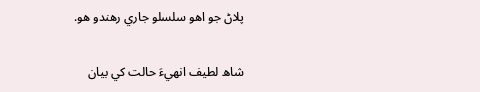پلاڻ جو اھو سلسلو جاري رهندو ھو.

شاھ لطيف انهيءَ حالت کي بيان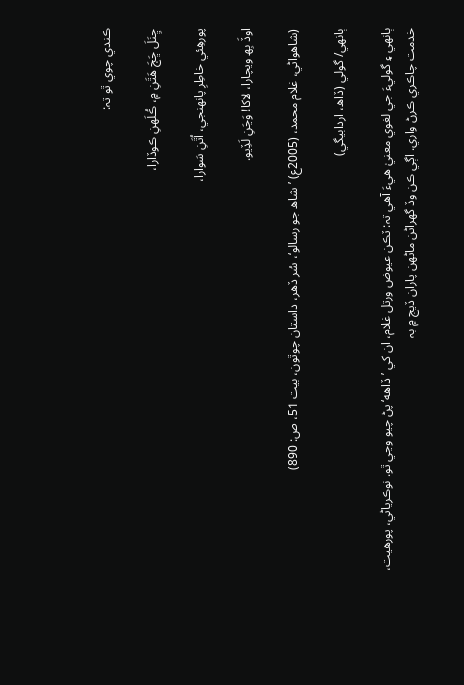ڪندي چوي ٿو تہ:

ڇِنَلَ ڇَڄَ ھَٿَنِ ۾، ڪُلَھنِ ڪوڏارا،

پورهِئي خاطِرِ پانهنجي، اُٿَنِ سَوارا،

اوڏَ بِھ ويچارا، لاکا! وَڃَنِ لَڏِيو.

(شاھواڻي، غلام محمد، (2005ع) ’شاھ جو رسالو‘، سُر ڏهر، داستان چوٿون، بيت 51، ص: 890)

ٻانهي/ گولي (ڏاھ، اردابيگي)

ٻانهي ۽ گوليءَ جي لغوي معنيٰ ھيءَ آھي تہ: ٽڪن عيوض ورتل غلام، ان کي ’ڏاھه‘ پڻ چيو وڃي ٿو. نوڪرياڻي، پورهيت، خدمت چاڪري ڪرڻ واري. اڳي ڪن وڏ گهراڻن ماڻهن پاران ڏيج ۾ بہ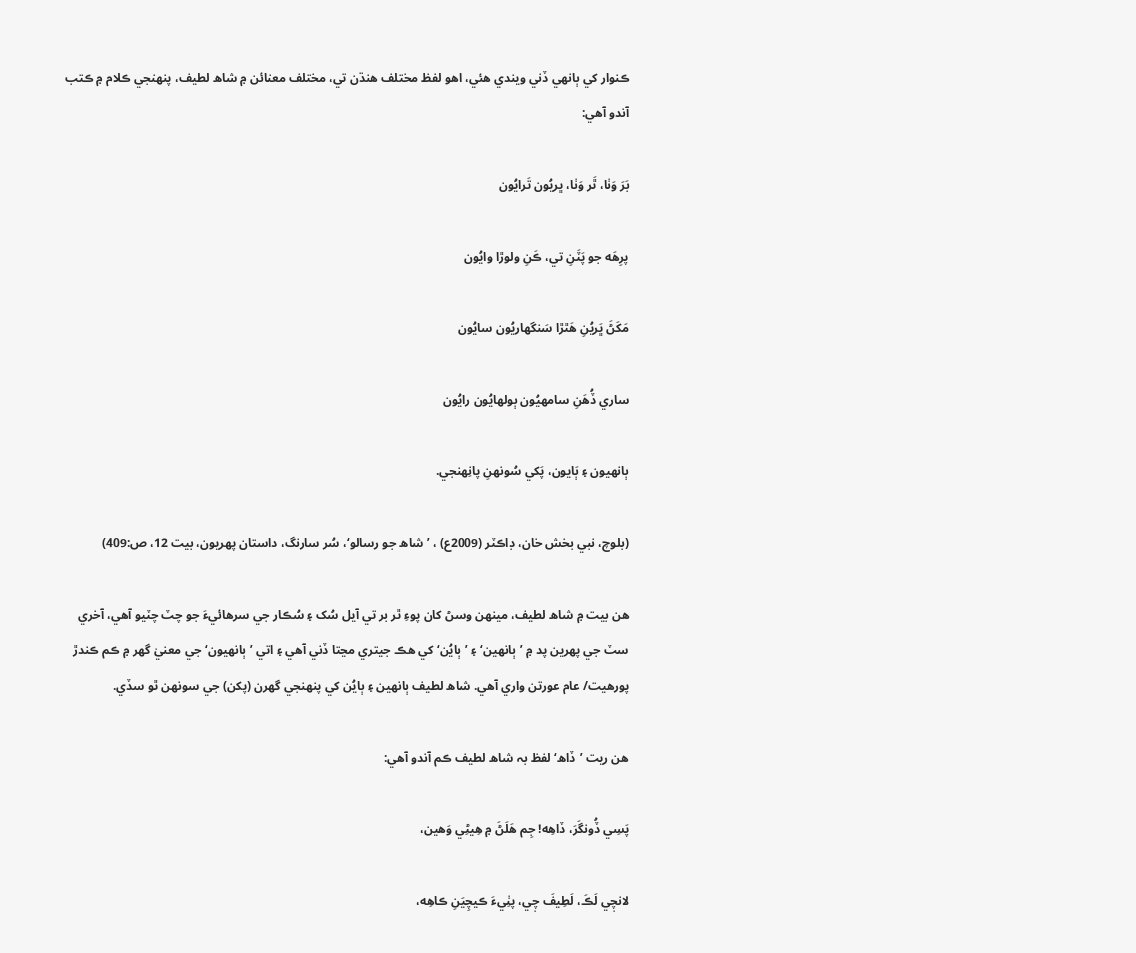ڪنوار کي ٻانهي ڏني ويندي ھئي، اھو لفظ مختلف ھنڌن تي، مختلف معنائن ۾ شاھ لطيف، پنھنجي ڪلام ۾ ڪتب آندو آھي:

بَرَ وَٺا، ٿَر وَٺا، ڀريُون تَرايُون

پرِهَه جو پَٽَنِ تي، ڪَنِ ولوڙا وايُون

مَکَڻَ ڀَريُنِ ھَٿڙا سَنگهاريُون سايُون

ساري ڏُهَنِ سامھيُون ٻولهايُون رايُون

ٻانھيون ۽ ٻَايون، پَکي سُونهنِ پانِهنجي.

(بلوچ، نبي بخش خان، ڊاڪٽر (2009ع) ، ’شاھ جو رسالو‘، سُر سارنگ، داستان پھريون، بيت 12، ص:409)

ھن بيت ۾ شاھ لطيف، مينهن وسڻ کان پوءِ ٿر بر تي آيل سُک ۽ سُڪار جي سرهائيءَ جو چٽ چٽيو آھي، آخري سٽ جي پھرين پد ۾ ’ٻانھين‘ ۽ ’ٻايُن‘ کي ھڪ جيتري مڃتا ڏني آھي ۽ اتي ’ٻانھيون‘ جي معنيٰ گهر ۾ ڪم ڪندڙ پورهيت/ عام عورتن واري آھي. شاھ لطيف ٻانهين ۽ ٻايُن کي پنھنجي گهرن (پکن) جي سونھن ٿو سڏي.

ھن ريت ’ڏاھ‘ لفظ بہ شاھ لطيف ڪم آندو آھي:

پَسِي ڏُونگَرَ، ڏاھِه! جِم ھَلَڻَ ۾ ھِيڻِي وَهين،

لانچٖي لَڪَ، لَطِيفَ چٖي، پٺِيءَ ڪيچِيَنِ ڪاھِه،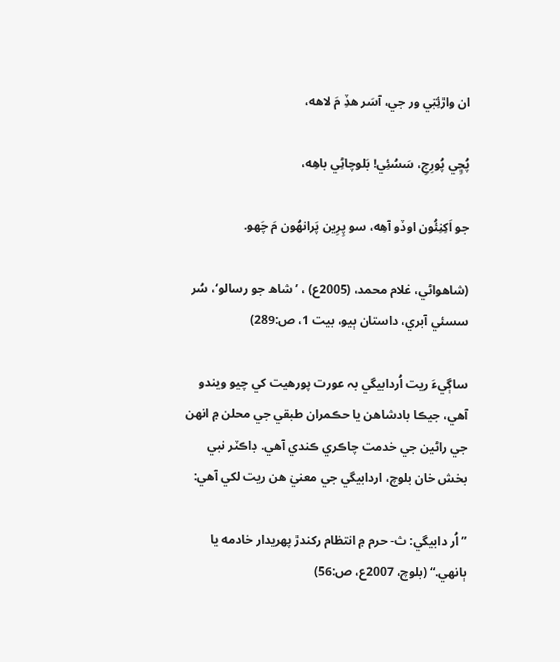ان واڙئِتٖي ور جي، آسَر ھڏِ مَ لاھه،

پُڇِي پُورِجِ، سَسُئِي! بَلوچاڻِي باھِه،

جو اَکِنِئُون اوڏو آھِه، سو پِرِين پَرانهُون مَ چَھو.

(شاھواڻي، غلام محمد، (2005ع) ، ’شاھ جو رسالو‘، سُر سسئي آبري، داستان ٻيو، بيت 1، ص:289)

ساڳيءَ ريت اُردابيگي بہ عورت پورهيت کي چيو ويندو آھي، جيڪا بادشاھن يا حڪمران طبقي جي محلن ۾ انهن جي راڻين جي خدمت چاڪري ڪندي آھي. ڊاڪٽر نبي بخش خان بلوچ، اردابيگي جي معنيٰ ھن ريت لکي آھي:

”اُر دابيگي: ث- حرم ۾ انتظام رکندڙ پھريدار خادمه يا ٻانهي.“ (بلوچ، 2007ع، ص:56)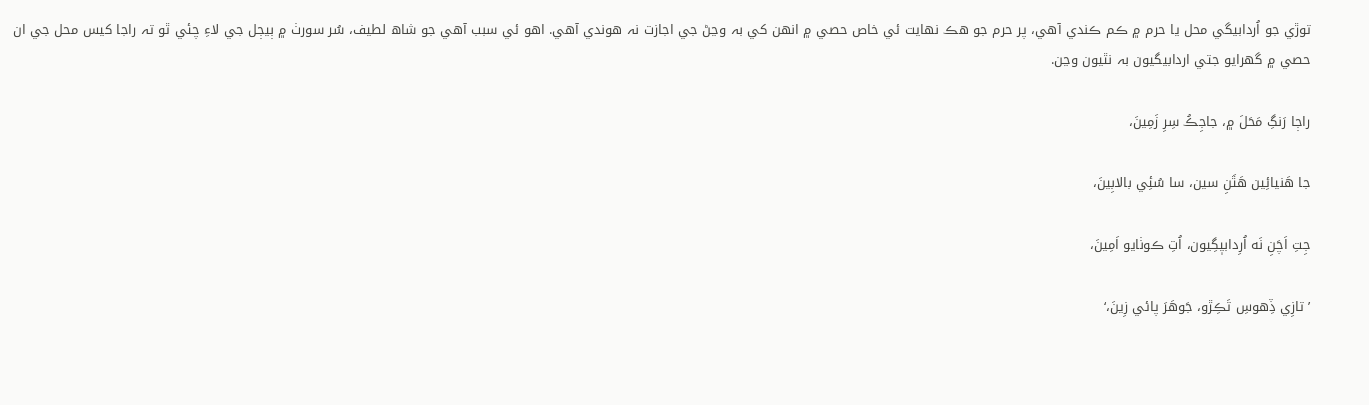توڙي جو اُردابيگي محل يا حرم ۾ ڪم ڪندي آھي، پر حرم جو ھڪ نھايت ئي خاص حصي ۾ انهن کي بہ وڃڻ جي اجازت نہ ھوندي آھي. اھو ئي سبب آھي جو شاھ لطيف، سُر سورٺ ۾ ٻيڄل جي لاءِ چئي ٿو تہ راجا کيس محل جي ان حصي ۾ گهرايو جتي اردابيگيون بہ نٿيون وڃن.

راڄا رَنگِ مَحَلَ ۾، جاجِڪُ سِرِ زَمِينَ،

جا ھَنيائِين ھَٿَنِ سين، سا سُئِي بالابِينَ،

جِتِ اَچَنِ نَه اُرِدابيٖگِيون، اُتِ ڪوٺايو اَمِينَ،

’تازِي ڏِهوسِ تَڪِڙو، جَوهَرَ پائي زِينَ،‘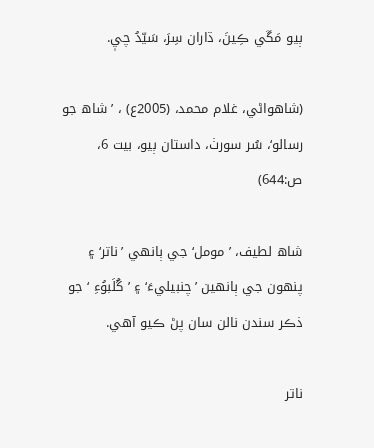ٻيو مَڱي ڪِينَ، ڌاران سِرَ، سَيّدُ چيٖ.

(شاھواڻي، غلام محمد، (2005ع) ، ’شاھ جو رسالو‘، سُر سورٺ، داستان ٻيو، بيت 6، ص:644)

شاھ لطيف، ’مومل‘ جي ٻانهي ’ناتر‘ ۽ پنھون جي ٻانهين ’چنبيليءَ‘ ۽ ’ گُلَبوُءِ ‘ جو ذڪر سندن نالن سان پڻ ڪيو آھي.

ناتر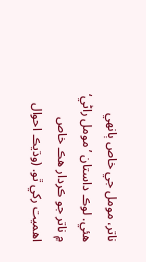ناتر، مومل جي خاص ٻانهي ھئي. لوڪ داستان ’مومل راڻي‘ ۾ ناتر جو ڪردار ھڪ خاص اھميت رکي ٿو. (وڌيڪ احوال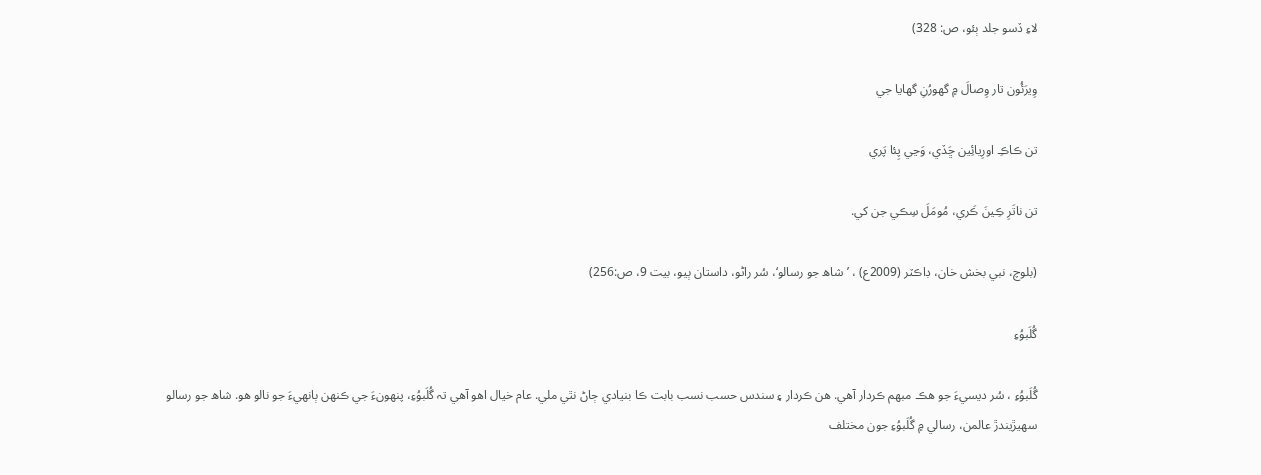لاءِ ڏسو جلد ٻئو، ص: 328)

وِيرَئُون تار وِصالَ ۾ گهورُنِ گھايا جي

تن ڪاڪِ اورِيائِين ڇَڏي، وَڃي پِئا پَري

تن ناتَرِ ڪِينَ ڪَري، مُومَلَ سِڪي جن کي.

(بلوچ، نبي بخش خان، ڊاڪٽر (2009ع) ، ’شاھ جو رسالو‘، سُر راڻو، داستان ٻيو، بيت 9، ص:256)

گُلَبوُءِ

گُلَبوُءِ ، سُر ديسيءَ جو ھڪ مبھم ڪردار آھي. ھن ڪردار ۽ سندس حسب نسب بابت ڪا بنيادي ڄاڻ نٿي ملي. عام خيال اھو آھي تہ گُلَبوُءِ، پنھونءَ جي ڪنھن ٻانهيءَ جو نالو ھو. شاھ جو رسالو سھيڙيندڙ عالمن، رسالي ۾ گُلَبوُءِ جون مختلف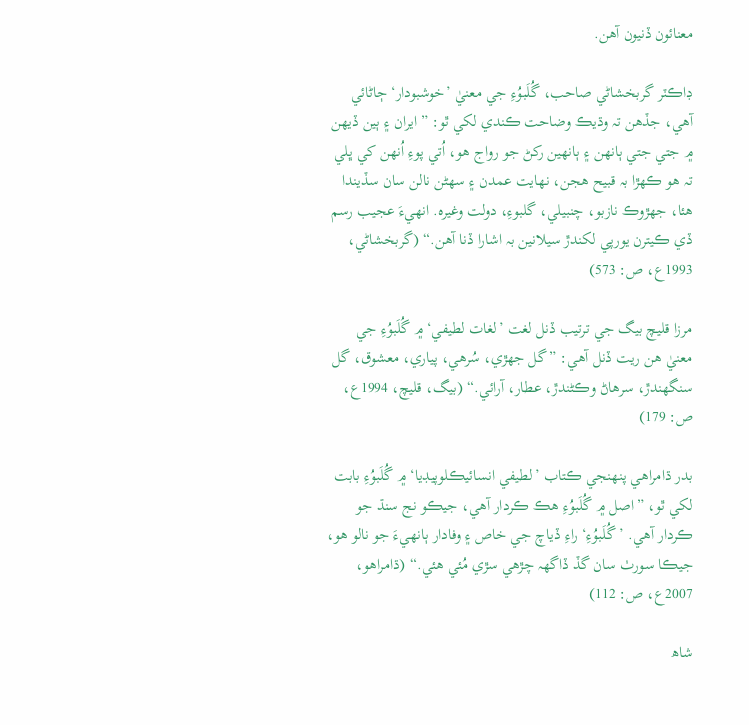معنائون ڏنيون آھن.

ڊاڪٽر گربخشاڻي صاحب، گُلَبوُءِ جي معنيٰ ’خوشبودار‘ ڄاڻائي آھي، جڏهن تہ وڌيڪ وضاحت ڪندي لکي ٿو: ”ايران ۽ ٻين ڏيهن ۾ جتي جتي ٻانھن ۽ ٻانھين رکڻ جو رواج ھو، اُتي پوءِ اُنهن کي ڀلي تہ ھو ڪھڙا بہ قبيح ھجن، نھايت عمدن ۽ سھڻن نالن سان سڏيندا ھئا، جھڙوڪ نازبو، چنبيلي، گلبوءِ، دولت وغيرہ. انهيءَ عجيب رسم ڏي ڪيترن يورپي لکندڙ سيلانين بہ اشارا ڏنا آھن.“ (گربخشاڻي، 1993ع، ص: 573)

مرزا قليچ بيگ جي ترتيب ڏنل لغت ’لغات لطيفي‘ ۾ گُلَبوُءِ جي معنيٰ ھن ريت ڏنل آھي: ”گل جھڙي، سُرهي، پياري، معشوق، گل سنگهندڙ، سرهاڻ وڪڻندڙ، عطار، آرائي.“ (بيگ، قليچ، 1994ع، ص: 179)

بدر ڌامراھي پنھنجي ڪتاب ’لطيفي انسائيڪلوپيڊيا‘ ۾ گُلَبوُءِ بابت لکي ٿو، ”اصل ۾ گُلَبوُءِ ھڪ ڪردار آھي، جيڪو نج سنڌ جو ڪردار آھي. ’ گُلَبوُءِ‘ راءِ ڏياچ جي خاص ۽ وفادار ٻانهيءَ جو نالو ھو، جيڪا سورٺ سان گڏ ڏاگهہ چڙهي سڙي مُئي ھئي.“ (ڌامراھو، 2007ع، ص: 112)

شاھ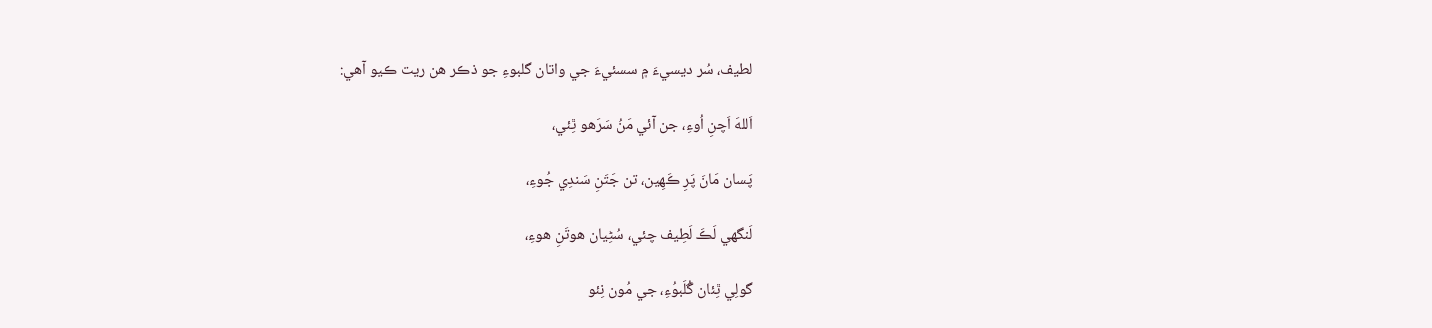لطيف، سُر ديسيءَ ۾ سسئيءَ جي واتان گلبوءِ جو ذڪر ھن ريت ڪيو آھي:

اَللهَ اَچنِ اُوءِ، جن آئي مَنُ سَرَهو ٿِئي،

پَسان مَانَ پَرِ ڪَھِين، تن جَتَنِ سَندِي جُوءِ،

لَنگھي لَڪَ لَطِيف چئي، سُڻِيان ھوتَنِ ھوءِ،

گولِي ٿِئان گُلَبوُءِ، جي مُون نِئو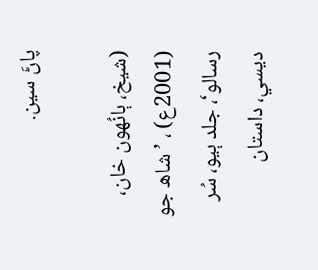پاڻَ سين.

(شيخ، ٻانُهون خان، (2001ع) ، ’شاھ جو رسالو‘، جلد ٻيو، سُر ديسي، داستان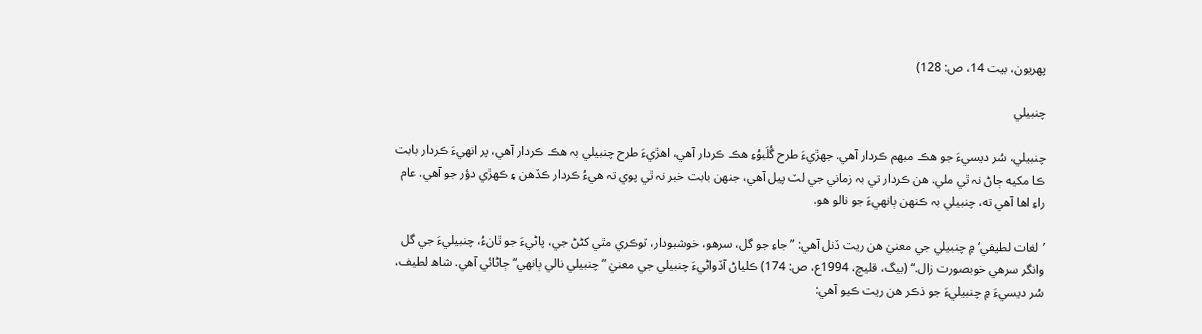پھريون، بيت 14، ص: 128)

چنبيلي

چنبيلي، سُر ديسيءَ جو ھڪ مبھم ڪردار آھي. جھڙيءَ طرح گُلَبوُءِ ھڪ ڪردار آھي، اھڙيءَ طرح چنبيلي بہ ھڪ ڪردار آھي، پر انهيءَ ڪردار بابت ڪا مکيه ڄاڻ نہ ٿي ملي. ھن ڪردار تي بہ زماني جي لٽ پيل آھي، جنھن بابت خبر نہ ٿي پوي تہ ھيءُ ڪردار ڪڏهن ۽ ڪھڙي دؤر جو آھي. عام راءِ اھا آھي ته، چنبيلي بہ ڪنھن ٻانهيءَ جو نالو ھو.

’لغات لطيفي‘ ۾ چنبيلي جي معنيٰ ھن ريت ڏنل آھي: ”جاءِ جو گل، سرهو، خوشبودار، ٽوڪري مٿي کڻڻ جي، پاڻيءَ جو ٿانءُ، چنبيليءَ جي گل وانگر سرهي خوبصورت زال.“ (بيگ، قليچ، 1994ع، ص: 174) ڪلياڻ آڏواڻيءَ چنبيلي جي معنيٰ ”چنبيلي نالي ٻانهي“ ڄاڻائي آھي. شاھ لطيف، سُر ديسيءَ ۾ چنبيليءَ جو ذڪر ھن ريت ڪيو آھي: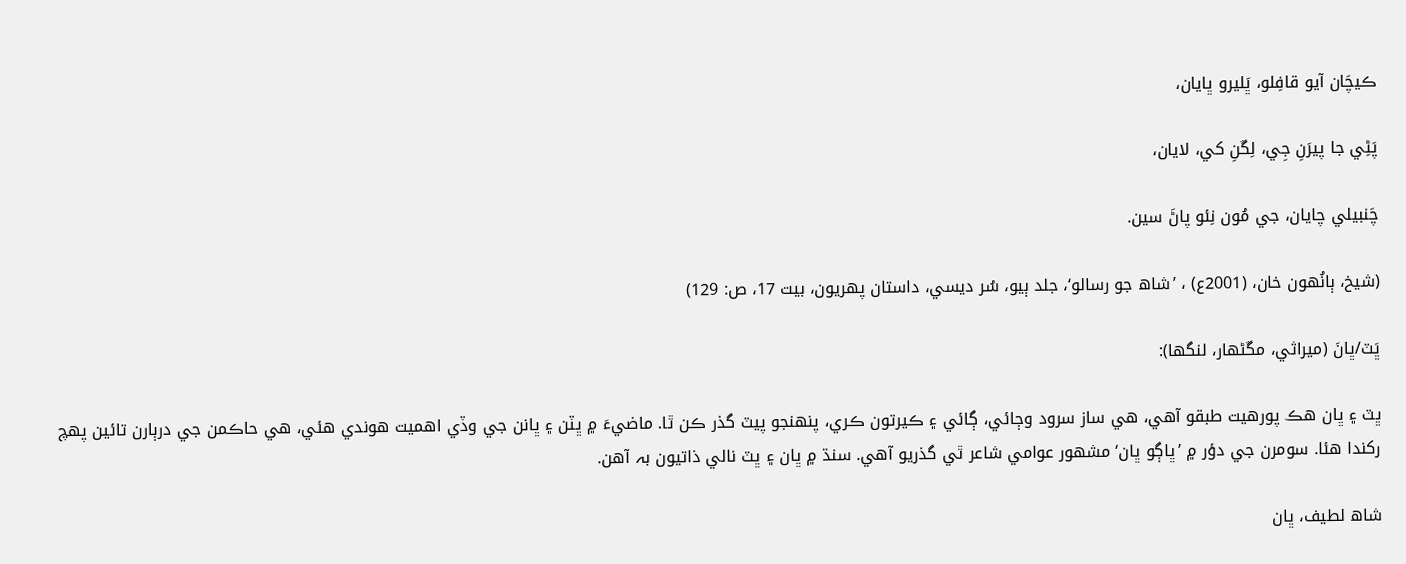ڪيچَان آيو قافِلو، ڀَليرو ڀايان،

پَڻِي جا پيرَنِ جِي، لِڱنِ کي، لايان،

چَنبيلي چايان، جي مُون نِئو پاڻَ سين.

(شيخ، ٻانُهون خان، (2001ع) ، ’شاھ جو رسالو‘، جلد ٻيو، سُر ديسي، داستان پھريون، بيت 17، ص: 129)

ڀَٽ/ڀانَ (ميراثي، مڱڻھار، لنگها):

ڀٽ ۽ ڀان ھڪ پورهيت طبقو آھي، ھي ساز سرود وڄائي، ڳائي ۽ ڪيرتون ڪري، پنھنجو پيٽ گذر ڪن ٿا. ماضيءَ ۾ ڀٽن ۽ ڀانن جي وڏي اھميت ھوندي ھئي، ھي حاڪمن جي درٻارن تائين پھچ رکندا ھئا. سومرن جي دؤر ۾ ’ڀاڳو ڀان‘ مشھور عوامي شاعر ٿي گذريو آھي. سنڌ ۾ ڀان ۽ ڀٽ نالي ذاتيون بہ آھن.

شاھ لطيف، ڀان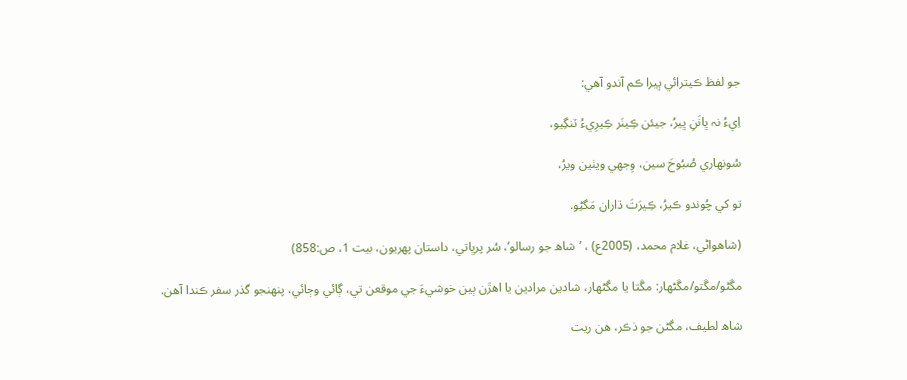جو لفظ ڪيترائي ڀيرا ڪم آندو آھي:

اِيءُ نہ ڀانَنِ ڀيرُ، جيئن ڪِينَر ڪِيرِيءُ ٽنگِيو،

سُونهاري صُبُوحَ سين، وِجھي ويٺين ويرُ،

تو کي چُوندو ڪيرُ، ڪِيرَتَ ڌاران مَگڻِو.

(شاھواڻي، غلام محمد، (2005ع) ، ’شاھ جو رسالو‘، سُر پرڀاتي، داستان پھريون، بيت 1، ص:858)

مڱڻو/مڱتو/مڱڻھار: مڱتا يا مڱڻھار، شادين مرادين يا اھڙن ٻين خوشيءَ جي موقعن تي، ڳائي وڄائي، پنھنجو گذر سفر ڪندا آھن.

شاھ لطيف، مڱڻن جو ذڪر، ھن ريت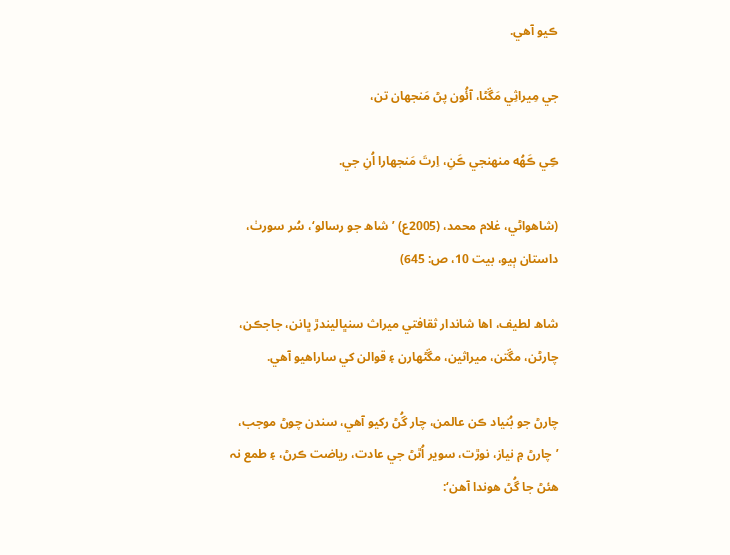ڪيو آھي.

جي مِيراثِي مَڱڻا، آئُون پڻ مَنجهان تن،

ڪِي ڪَھُه منهنجي ڪَنِ، اِرتَ مَنجهارا اُنِ جي.

(شاھواڻي، غلام محمد، (2005ع) ’شاھ جو رسالو‘، سُر سورٺ، داستان ٻيو، بيت 10، ص: 645)

شاھ لطيف، اھا شاندار ثقافتي ميراث سنڀاليندڙ ڀانن، جاجڪن، چارڻن، مڱتن، ميراثين، مڱڻھارن ۽ قوالن کي ساراھيو آھي.

چارڻ جو بُنياد ڪن عالمن، چار گُڻ رکيو آھي، سندن چوڻ موجب، ’چارڻ ۾ نياز، نوڙت، سوير اُٿڻ جي عادت، رياضت ڪرڻ، ۽ طمع نہ ھئڻ جا گُڻ ھوندا آھن‘: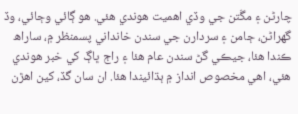چارڻن ۽ مڱتن جي وڏي اھميت ھوندي ھئي. ھو ڳائي وڄائي، وڏ گهراڻن، ڄامن ۽ سردارن جي سندن خانداني پسمنظر ۾، ساراھ ڪندا ھئا، جيڪي گڻ سندن عام ھئا ۽ راڄ ڀاڳ کي خبر ھوندي ھئي، اھي مخصوص انداز ۾ ٻڌائيندا ھئا. ان سان گڏ، کين اھڙن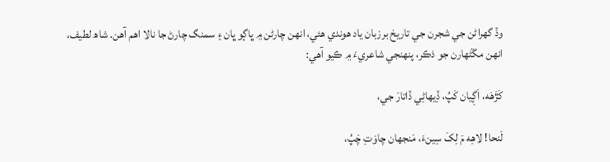وڏ گهراڻن جي شجرن جي تاريخ برزبان ياد ھوندي ھئي، انهن چارڻن ۾ ڀاڳو ڀان ۽ سمنگ چارڻ جا نالا اھم آھن. شاھ لطيف، انهن مڱڻھارن جو ذڪر، پنھنجي شاعريءَ ۾ ڪيو آھي:

کَڙَهَه، اَڳِيان کَپُ، ڏِيهاڻِي ڏاتارَ جي،

لَنحا! لاھِه مَ لِکَ سِينءَ، مَنجهان چاوَتِ چَپُ،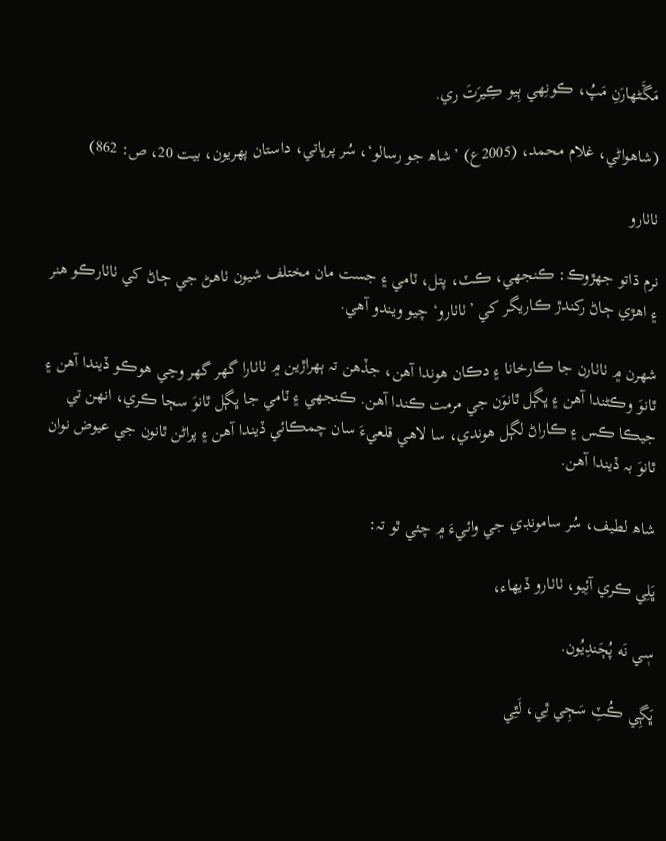مَڱَڻهارَنِ مَپُ، ڪونِهي ٻِيو ڪِيرَتَ ري.

(شاھواڻي، غلام محمد، (2005ع) ’شاھ جو رسالو‘، سُر پرڀاتي، داستان پھريون، بيت 20، ص: 862)

ٺاٺارو

نرم ڌاتو جھڙوڪ: ڪنجهي، ڪٽ، پتل، ٽامي ۽ جست مان مختلف شيون ٺاھڻ جي ڄاڻ کي ٺاٺارڪو ھنر ۽ اھڙي ڄاڻ رکندڙ ڪاريگر کي ’ٺاٺارو‘ چيو ويندو آھي.

شھرن ۾ ٺاٺارن جا ڪارخانا ۽ دڪان ھوندا آھن، جڏهن تہ ٻھراڙين ۾ ٺاٺارا گهر گهر وڃي ھوڪو ڏيندا آھن ۽ ٿانوَ وڪڻندا آھن ۽ ڀڳل ٿانوَن جي مرمت ڪندا آھن. ڪنجهي ۽ ٽامي جا ڀڳل ٿانوَ سڄا ڪري، انهن تي جيڪا ڪس ۽ ڪاراڻ لڳل ھوندي، سا لاھي قلعيءَ سان چمڪائي ڏيندا آھن ۽ پراڻن ٿانون جي عيوض نوان ٿانوَ بہ ڏيندا آھن.

شاھ لطيف، سُر سامونڊي جي وائيءَ ۾ چئي ٿو تہ:

ڀَلِي ڪري آئِيو، ٺاٺارو ڏيهاء،

سٖي نَه پُڄَندِيُون.

ڀَڳِي ڪُٽِ سَڄِي ٿِي، لَٿِي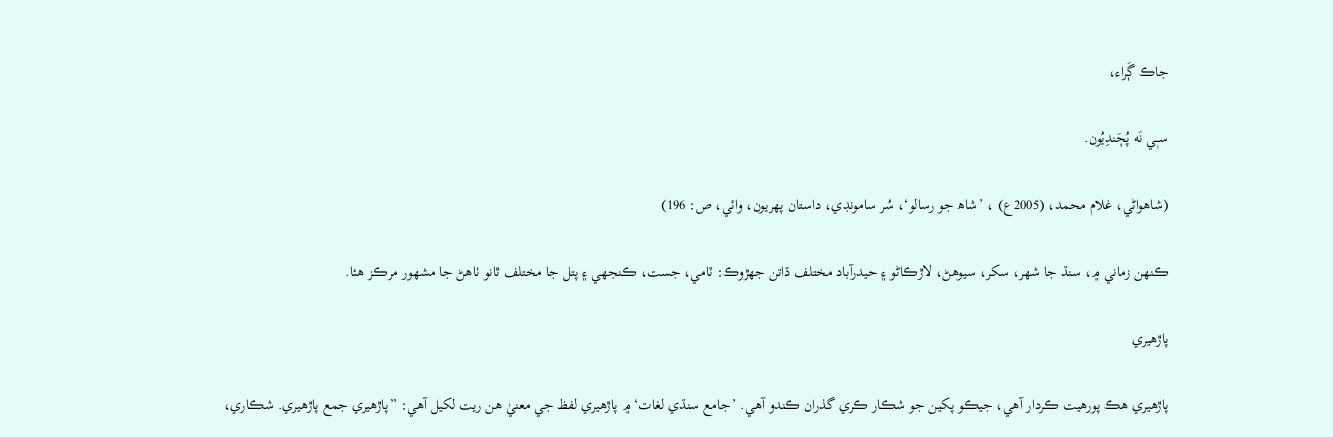جاڪ ڳَراء،

سـٖي نَه پُڄَندِيُون.

(شاھواڻي، غلام محمد، (2005ع) ، ’شاھ جو رسالو‘، سُر سامونڊي، داستان پھريون، وائي، ص: 196)

ڪنھن زماني ۾، سنڌ جا شھر، سکر، سيوهڻ، لاڙڪاڻو ۽ حيدرآباد مختلف ڌاتن جھڙوڪ: ٽامي، جست، ڪنجھي ۽ پتل جا مختلف ٿانو ٺاھڻ جا مشھور مرڪز ھئا.

پاڙهيري

پاڙهيري ھڪ پورهيت ڪردار آھي، جيڪو پکين جو شڪار ڪري گذران ڪندو آھي. ’جامع سنڌي لغات‘ ۾ پاڙهيري لفظ جي معنيٰ ھن ريت لکيل آھي: ”پاڙهيري جمع پاڙهيري. شڪاري،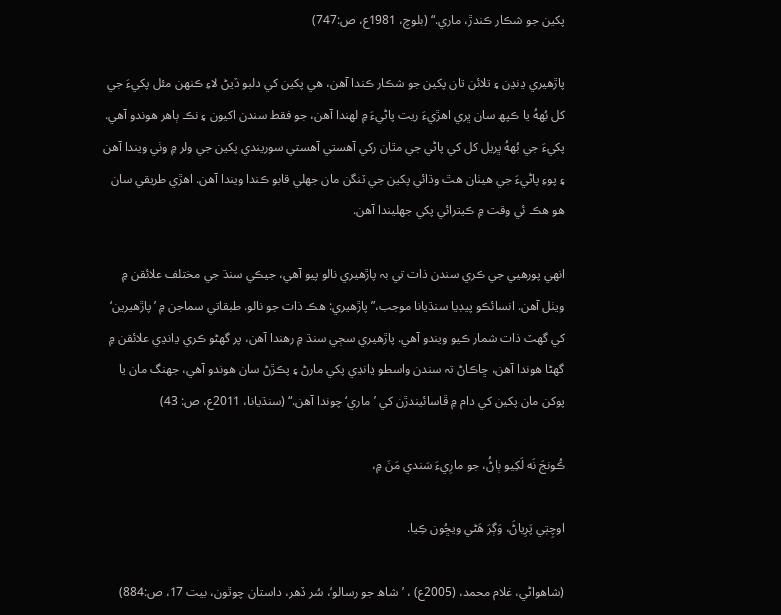پکين جو شڪار ڪندڙ، ماري.“ (بلوچ، 1981ع، ص:747)

پاڙهيري ڍنڍن ۽ تلائن تان پکين جو شڪار ڪندا آھن، ھي پکين کي دلبو ڏيڻ لاءِ ڪنھن مئل پکيءَ جي کل بُھهُ يا ڪپھ سان ڀري اھڙيءَ ريت پاڻيءَ ۾ لهندا آھن، جو فقط سندن اکيون ۽ نڪ ٻاھر ھوندو آھي. پکيءَ جي بُھهُ ڀريل کل کي پاڻي جي مٿان رکي آھستي آھستي سوريندي پکين جي ولر ۾ وٺي ويندا آھن ۽ پوءِ پاڻيءَ جي ھيٺان ھٿ وڌائي پکين جي ٽنگن مان جهلي قابو ڪندا ويندا آھن. اھڙي طريقي سان ھو ھڪ ئي وقت ۾ ڪيترائي پکي جهليندا آھن.

انهي پورهيي جي ڪري سندن ذات تي بہ پاڙهيري نالو پيو آھي، جيڪي سنڌ جي مختلف علائقن ۾ ويٺل آھن. انسائڪو پيڊيا سنڌيانا موجب،”پاڙهيري: ھڪ ذات جو نالو. طبقاتي سماجن ۾ ’پاڙهيرين‘ کي گهٽ ذات شمار ڪيو ويندو آھي. پاڙهيري سڄي سنڌ ۾ رهندا آھن، پر گهڻو ڪري ڍانڍي علائقن ۾ گهڻا ھوندا آھن، ڇاڪاڻ تہ سندن واسطو ڍانڍي پکي مارڻ ۽ پڪڙڻ سان ھوندو آھي، جهنگ مان يا پوکن مان پکين کي دام ۾ ڦاسائيندڙن کي ’ماري‘ چوندا آھن.“ (سنڌيانا، 2011ع، ص: 43)

ڪُونجَ نَه لَکِيو ٻاڻُ، جو مارِيءَ سَندي مَنَ ۾،

اوچِتٖي پَرِياڻَ، وَڳرَ ھَڻي ويڇُون ڪِيا.

(شاھواڻي، غلام محمد، (2005ع) ، ’شاھ جو رسالو‘، سُر ڏهر، داستان چوٿون، بيت 17، ص:884)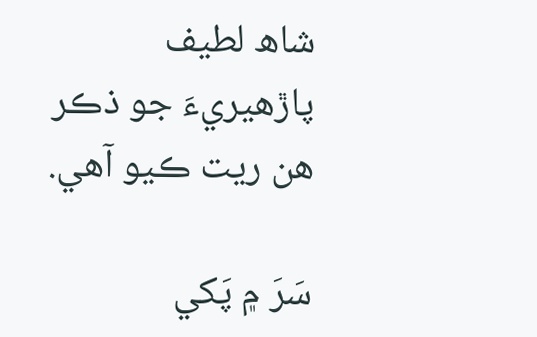شاھ لطيف پاڙهيريءَ جو ذڪر ھن ريت ڪيو آھي.

سَرَ ۾ پَکي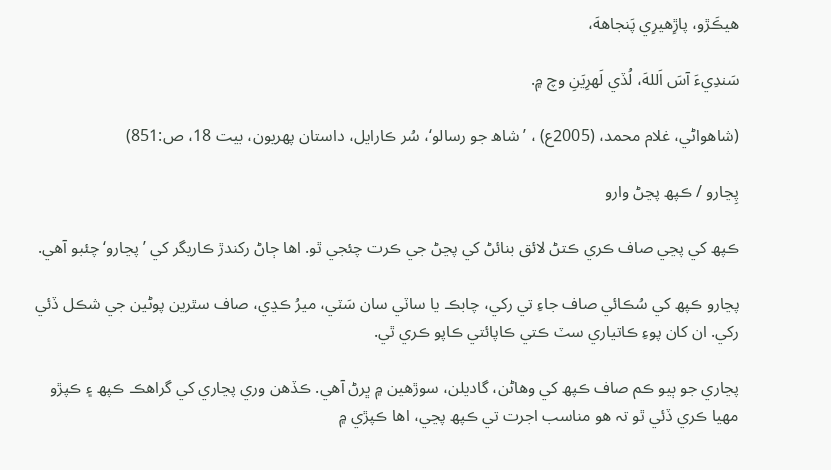ھيڪَڙو، پاڙِهيرِي پَنجاھهَ،

سَندِيءَ آسَ اَللهَ، لُڏي لَهرِيَنِ وچ ۾.

(شاھواڻي، غلام محمد، (2005ع) ، ’شاھ جو رسالو‘، سُر ڪارايل، داستان پھريون، بيت 18، ص:851)

پِڃارو / ڪپھ پڃڻ وارو

ڪپھ کي پڃي صاف ڪري ڪتڻ لائق بنائڻ کي پڃڻ جي ڪرت چئجي ٿو. اھا ڄاڻ رکندڙ ڪاريگر کي ’پڃارو‘ چئبو آھي.

پڃارو ڪپھ کي سُڪائي صاف جاءِ تي رکي، چابڪ يا ساٽي سان سَٽي، ميرُ ڪڍي، صاف سٿرين پوڻين جي شڪل ڏئي رکي. ان کان پوءِ ڪاتياري سٽ ڪتي ڪاپائتي ڪاپو ڪري ٿي.

پڃاري جو ٻيو ڪم صاف ڪپھ کي وهاڻن، گاديلن، سوڙهين ۾ ڀرڻ آھي. ڪڏهن وري پڃاري کي گراھڪ ڪپھ ۽ ڪپڙو مھيا ڪري ڏئي ٿو تہ ھو مناسب اجرت تي ڪپھ پڃي، اھا ڪپڙي ۾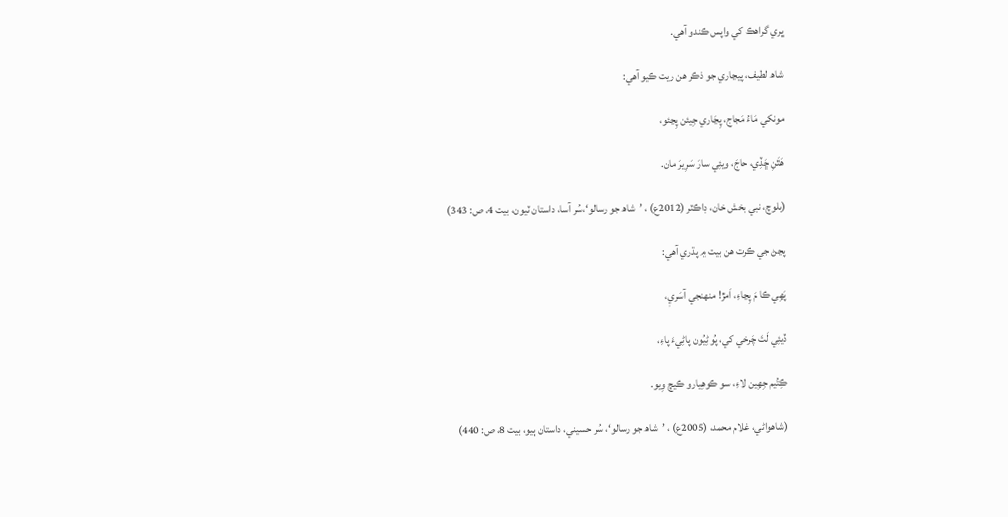ڀري گراھڪ کي واپس ڪندو آھي.

شاھ لطيف، پيڃاري جو ذڪر ھن ريت ڪيو آھي:

مونکي مَاءُ مَجاج، پِڃَاري جِيئن پِڃئو،

ھَٿَنِ ڇَڏِي، حاجَ، ويئِي سارَ سَرِيرَ مان.

(بلوچ، نبي بخش خان، ڊاڪٽر (2012ع) ، ’شاھ جو رسالو‘،سُر آسا، داستان ٽيون، بيت 4، ص: 343)

پڃڻ جي ڪرت ھن بيت ۾ پڌري آھي:

پَھِي ڪا مَ پِڃاءِ، اَمڙ! منهنجي آسَريٖ،

ڏيئِي لَتَ چَرخي کي، پُوڻِيُون پاڻِيءَ پاءِ،

ڪِتُيم جِهِين لاءِ، سو ڪوهِيارو ڪيچ وِيو.

(شاھواڻي، غلام محمد، (2005ع) ، ’شاھ جو رسالو‘، سُر حسيني، داستان ٻيو، بيت 8، ص: 440)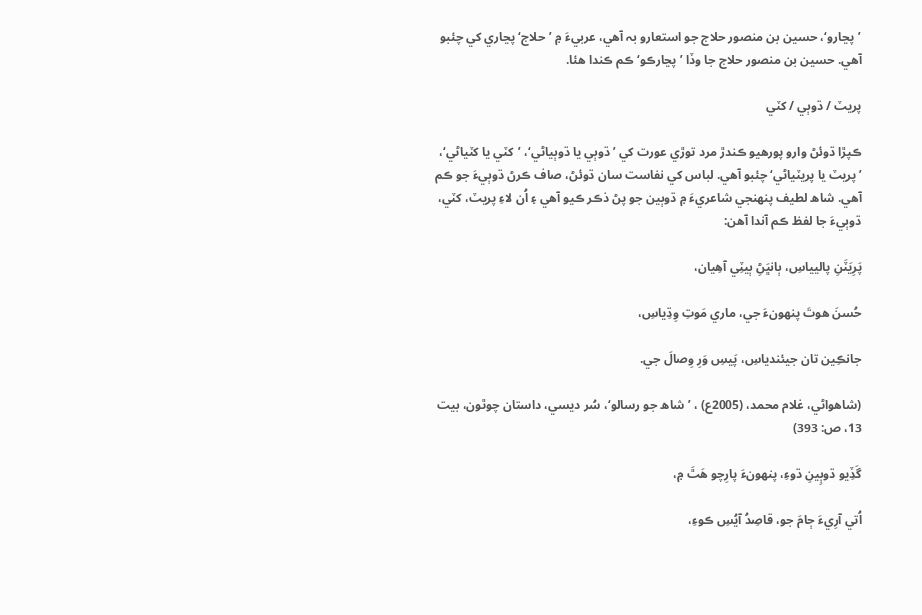’پڃارو‘، حسين بن منصور حلاج جو استعارو بہ آھي، عربيءَ ۾ ’حلاج‘ پڃاري کي چئبو آھي. حسين بن منصور حلاج جا وڏا ’پڃارڪو‘ ڪم ڪندا ھئا.

پريٽ / ڌوٻي / کٽي

ڪپڙا ڌوئڻ وارو پورهيو ڪندڙ مرد توڙي عورت کي ’ڌوٻي يا ڌوٻياڻي‘، ’کٽي يا کٽياڻي‘، ’پريٽ يا پريٽياڻي‘ چئبو آھي. لباس کي نفاست سان ڌوئڻ، صاف ڪرڻ ڌوٻيءَ جو ڪم آھي. شاھ لطيف پنھنجي شاعريءَ ۾ ڌوٻين جو پڻ ذڪر ڪيو آھي ۽ اُن لاءِ پريٽ، کٽي، ڌوٻيءَ جا لفظ ڪم آندا آھن:

پَرِيَٽَنِ پاليياسِ، ٻانڀَڻِ ٻيٽِي آھِيان،

حُسنَ ھوتَ پنھونءَ جي، ماري مَوتِ وِڌِياسِ،

جانڪِين تان جيئندياسِ، پَيسِ وَرِ وِصالَ جي.

(شاھواڻي، غلام محمد، (2005ع) ، ’شاھ جو رسالو‘، سُر ديسي، داستان چوٿون، بيت 13، ص: 393)

گَڏِيو ڌوٻِينِ ڌوءِ، پنھونءَ پارِچو ھَٿَ ۾،

اُتي آرِيءَ ڄامَ جو، قاصِدُ آيُسِ ڪوءِ،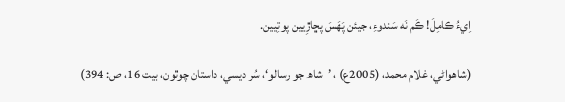اِيءُ ڪامِلَ! ڪَم نَه سَندوءِ، جيئن پَھَسَ پڇاڙِيين پوتِيين.

(شاھواڻي، غلام محمد، (2005ع) ، ’شاھ جو رسالو‘، سُر ديسي، داستان چوٿون، بيت 16، ص: 394)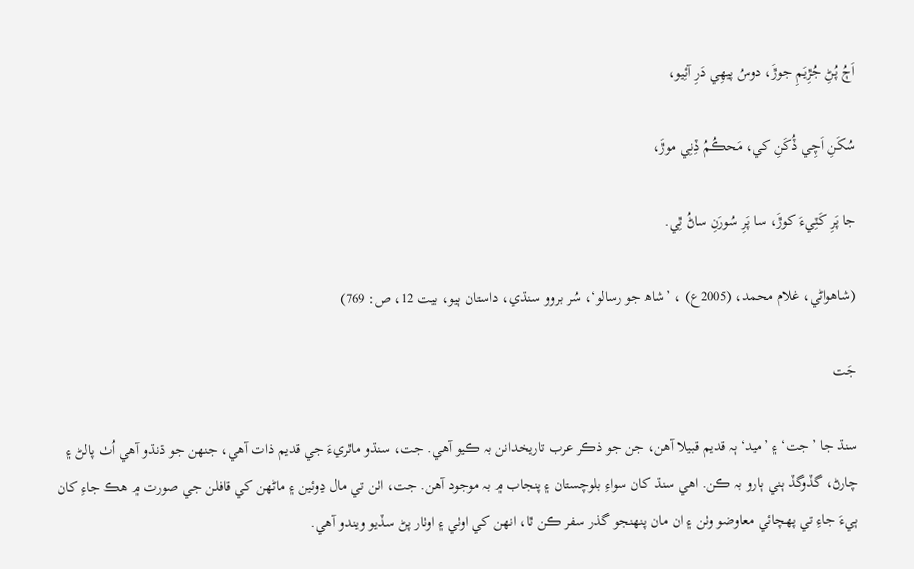اَڄُ پُڻِ جُڙِيَمِ جوڙَ، دوسُ پيهِي دَرِ آئِيو،

سُکَنِ اَچِي ڏُکَنِ کي، مَحڪُمُ ڏِنِي موڙَ،

جا پَرِ کَٽِيءَ کوڙَ، سا پَرِ سُورَنِ ساڻُ ٿِي.

(شاھواڻي، غلام محمد، (2005ع) ، ’شاھ جو رسالو‘، سُر بروو سنڌي، داستان ٻيو، بيت 12، ص: 769)

جَت

سنڌ جا ’جت‘ ۽ ’ميد‘ ٻہ قديم قبيلا آھن، جن جو ذڪر عرب تاريخدانن بہ ڪيو آھي. جت، سنڌو ماٿريءَ جي قديم ذات آھي، جنھن جو ڌنڌو آھي اُٺ پالڻ ۽ چارڻ، گڏوگڏ ٻني ٻارو بہ ڪن. اھي سنڌ کان سواءِ بلوچستان ۽ پنجاب ۾ بہ موجود آھن. جت، اٺن تي مال ڍوئين ۽ ماڻهن کي قافلن جي صورت ۾ ھڪ جاءِ کان ٻيءَ جاءِ تي پھچائي معاوضو وٺن ۽ ان مان پنھنجو گذر سفر ڪن ٿا، انهن کي اوٺي ۽ اوٺار پڻ سڏيو ويندو آھي.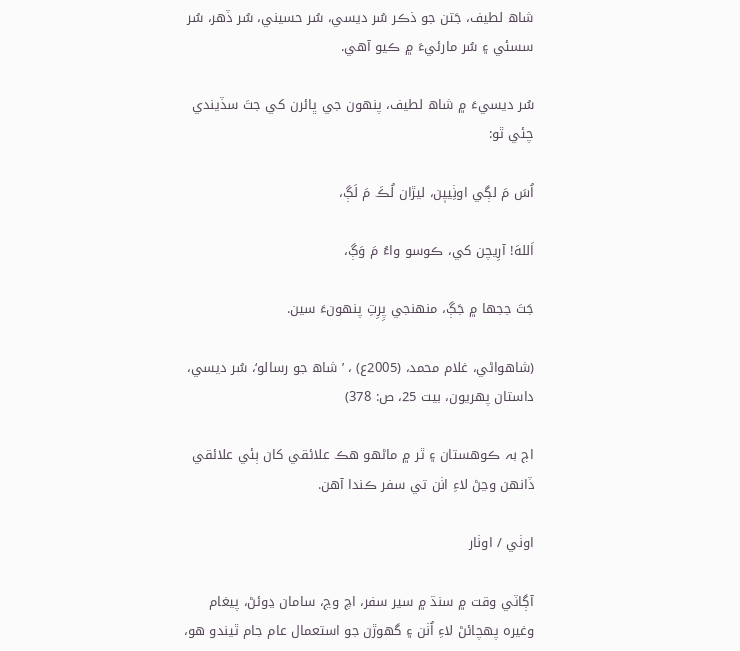شاھ لطيف، جَتن جو ذڪر سُر ديسي، سُر حسيني، سُر ڏهر، سُر سسئي ۽ سُر مارئيءَ ۾ ڪيو آھي.

سُر ديسيءَ ۾ شاھ لطيف، پنھون جي ڀائرن کي جتَ سڏيندي چئي ٿو:

اُسَ مَ لڳي اوٺِييٖن، ليڙان لُڪَ مَ لَڳ،

اَللهَ! آرِيچن کي، ڪوسو واءُ مَ وَڳ،

جَتَ ججها ۾ جَڳ، منهنجي پِرِتِ پنھونءَ سين.

(شاھواڻي، غلام محمد، (2005ع) ، ’شاھ جو رسالو‘، سُر ديسي، داستان پھريون، بيت 25، ص: 378)

اڄ بہ ڪوهستان ۽ ٿر ۾ ماڻهو ھڪ علائقي کان ٻئي علائقي ڏانهن وڃڻ لاءِ اٺن تي سفر ڪندا آھن.

اوٺي / اوٺار

آڳاٽي وقت ۾ سنڌ ۾ سير سفر، اچ وڃ، سامان ڍوئڻ، پيغام وغيرہ پھچائڻ لاءِ اُٺن ۽ گهوڙن جو استعمال عام جام ٿيندو ھو،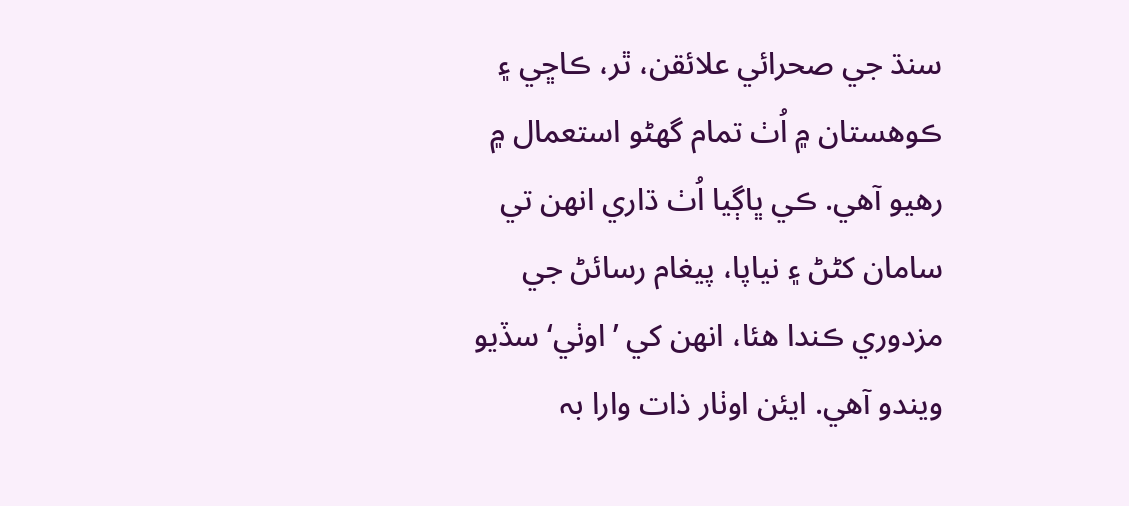سنڌ جي صحرائي علائقن، ٿر، ڪاڇي ۽ ڪوهستان ۾ اُٺ تمام گهڻو استعمال ۾ رهيو آھي. ڪي ڀاڳيا اُٺ ڌاري انهن تي سامان کڻڻ ۽ نياپا، پيغام رسائڻ جي مزدوري ڪندا ھئا، انهن کي ’اوٺي‘ سڏيو ويندو آھي. ايئن اوٺار ذات وارا بہ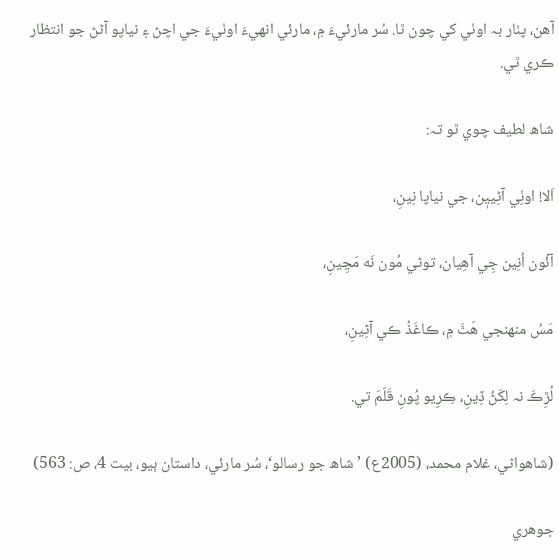آھن، پٺار بہ اوٺي کي چون ٿا. سُر مارئيءَ ۾، مارئي انهيءَ اوٺيءَ جي اچڻ ۽ نياپو آڻڻ جو انتظار ڪري ٿي.

شاھ لطيف چوي ٿو تہ:

اَلا! اوٺِي آڻِييٖن، جي نياپا نِينِ،

آئُون اُنِين جِي آھِيان، توڻي مُون نَه مَڃِينِ،

مَسُ منهنجي ھَٿَ ۾، ڪاغَذُ ڪي آڻِينِ،

لُڙِڪَ نہ لِکَڻُ ڏِينِ، ڪِرِيو پُونِ قَلَمَ تي.

(شاھواڻي، غلام محمد، (2005ع) ’شاھ جو رسالو‘، سُر مارئي، داستان ٻيو، بيت 4، ص: 563)

جوهري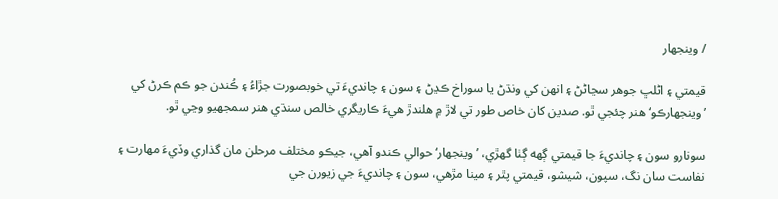/ وينجهار

قيمتي ۽ اڻلڀ جوهر سڃاڻڻ ۽ انهن کي ونڌڻ يا سوراخ ڪڍڻ ۽ سون ۽ چانديءَ تي خوبصورت جڙاءُ ۽ ڪُندن جو ڪم ڪرڻ کي ’وينجهارڪو‘ ھنر چئجي ٿو. صدين کان خاص طور تي لاڙ ۾ ھلندڙ ھيءَ ڪاريگري خالص سنڌي ھنر سمجهيو وڃي ٿو.

سونارو سون ۽ چانديءَ جا قيمتي ڳھه ڳٺا گهڙي، ’وينجهار‘ حوالي ڪندو آھي، جيڪو مختلف مرحلن مان گذاري وڏيءَ مهارت ۽ نفاست سان نگ، سپون، شيشو، قيمتي پٿر ۽ مينا مڙهي، سون ۽ چانديءَ جي زيورن جي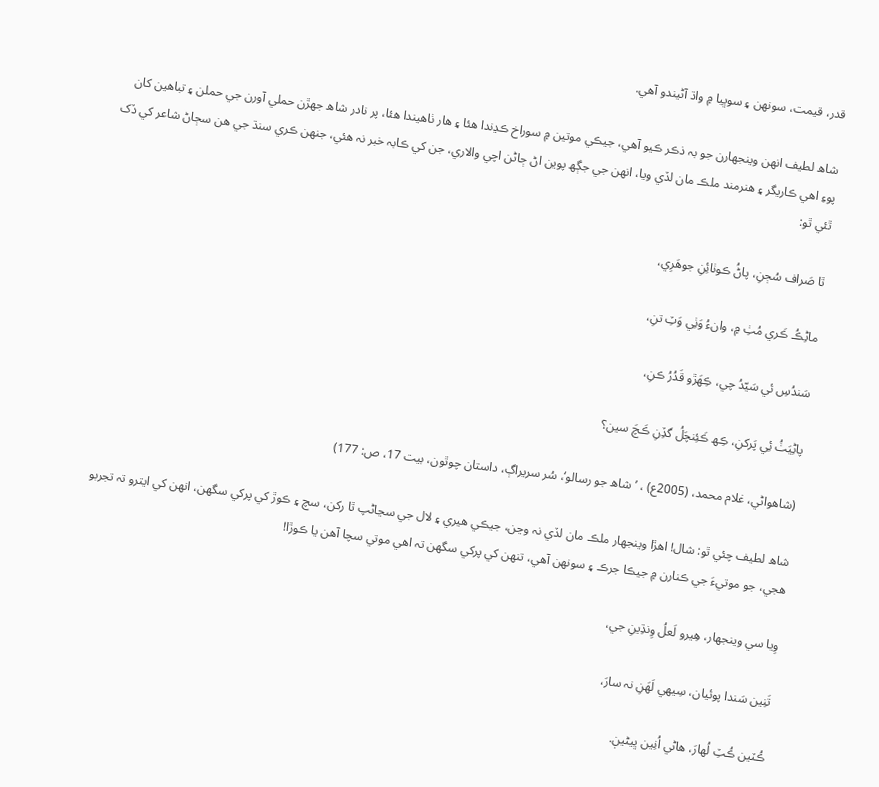قدر، قيمت، سونھن ۽ سوڀيا ۾ واڌ آڻيندو آھي.

شاھ لطيف انهن وينجهارن جو بہ ذڪر ڪيو آھي، جيڪي موتين ۾ سوراخ ڪڍندا ھئا ۽ ھار ٺاھيندا ھئا، پر نادر شاھ جهڙن حملي آورن جي حملن ۽ تباھين کان پوءِ اھي ڪاريگر ۽ ھنرمند ملڪ مان لڏي ويا، انهن جي جڳھ پوين اڻ ڄاڻن اچي والاري، جن کي ڪابہ خبر نہ ھئي، جنھن ڪري سنڌ جي ھن سڄاڻ شاعر کي ڏک ٿئي ٿو:

ٿا صَراف سُڄنِ، پاڻُ ڪوٺائِنِ جوهَرِي،

ماڻِڪُ ڪَري مُٺِ ۾، وانءُ وَٺِي وَٽِ تنِ،

سَندُسِ ئي سَيّدُ چي، ڪِھَڙو قَدُرُ ڪنِ،

پاڻِيَٺُ ئِي پَرکنِ، ڪِھ ڪَئِنچَلُ گڏِنِ ڪَچَ سين؟

(شاھواڻي، غلام محمد، (2005ع) ، ’شاھ جو رسالو‘، سُر سريراڳ، داستان چوٿون، بيت 17، ص: 177)

شاھ لطيف چئي ٿو: شال! اھڙا وينجهار ملڪ مان لڏي نہ وڃن، جيڪي ھيري ۽ لال جي سڃاڻپ ٿا رکن، سچ ۽ ڪوڙ کي پرکي سگهن، انهن کي ايترو تہ تجربو ھجي، جو موتيءَ جي ڪنارن ۾ جيڪا جرڪ ۽ سونھن آھي، تنھن کي پرکي سگهن تہ اھي موتي سچا آھن يا ڪوڙا!

وِيا سي وينجهار، ھِيرو لَعلُ وِنڌِينِ جي،

تَنِين سَندا پوئيان، سِيهي لَهَنِ نہ سارَ،

ڪُٽين ڪُٽِ لُهارَ، ھاڻي اُنِين ڀيڻينٖ.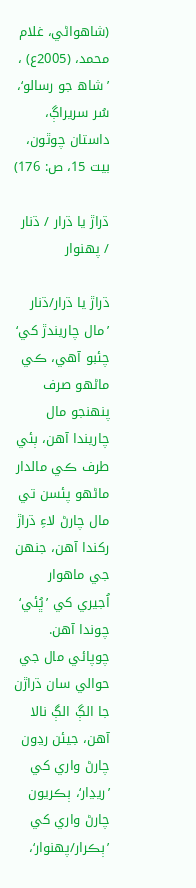(شاھواڻي، غلام محمد، (2005ع) ، ’شاھ جو رسالو‘، سُر سريراڳ، داستان چوٿون، بيت 15، ص: 176)

ڌراڙ يا ڌرار / ڌنار / پھنوار

ڌراڙ يا ڌرار/ڌنار ’مال چاريندڙ کي‘ چئبو آھي، ڪي ماڻهو صرف پنھنجو مال چاريندا آھن، ٻئي طرف ڪي مالدار ماڻهو پئسن تي مال چارڻ لاءِ ڌراڙ رکندا آھن، جنھن جي ماھوار اُجيري کي ’ڀُئي‘ چوندا آھن. چوپائي مال جي حوالي سان ڌراڙن جا الڳ الڳ نالا آھن، جيئن رڍون چارڻ واري کي ’ريڍار‘، ٻڪريون چارڻ واري کي ’ٻڪرار/پھنوار‘،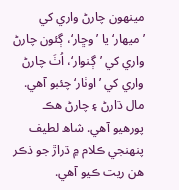مينهون چارڻ واري کي ’ميھار‘ يا ’وڇار‘، ڳئون چارڻ واري کي ’ڳنوار‘، اُٺَ چارڻ واري کي ’اوٺار‘چئبو آھي. مال ڌارڻ ۽ چارڻ ھڪ پورهيو آھي. شاھ لطيف پنھنجي ڪلام ۾ ڌراڙ جو ذڪر ھن ريت ڪيو آھي.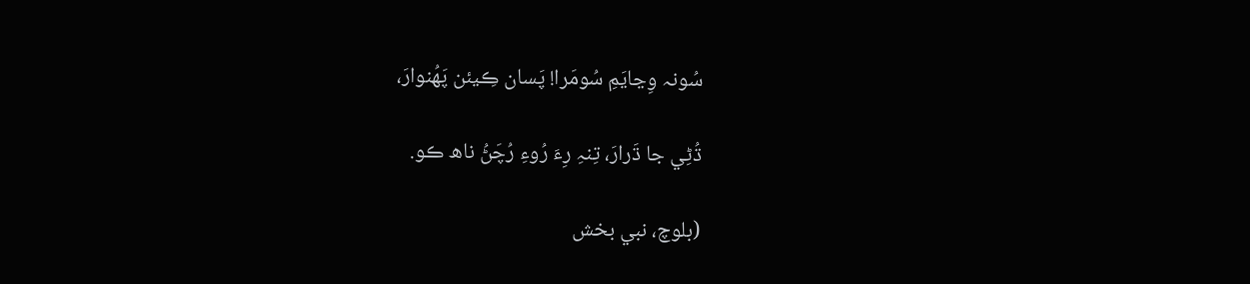سُونہ وِڃايَمِ سُومَرا! پَسان ڪِيئن پَھُنوارَ،

ڌُڻِي جا ڌَرارَ، تِنہِ رِءَ رُوءِ رُچَڻُ ناھ ڪو.

(بلوچ، نبي بخش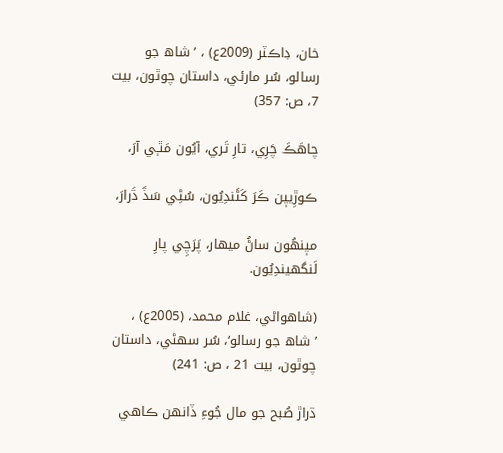خان، ڊاڪٽر (2009ع) ، ’شاھ جو رسالو، سُر مارئي، داستان چوٿون، بيت 7، ص: 357)

چاھَڪَ چَرِي، تارِ تَري، آيُون مَٿـٖي آرَ،

ڪوڙِييٖن ڪَرَ کَڻَندِيُون، سُڻِي سَڏَ ڌَرارَ،

ميٖنهُون ساڻُ ميھار، پَرَچِي پارِ لَنگھيندِيُون.

(شاھواڻي، غلام محمد، (2005ع) ، ’شاھ جو رسالو‘، سُر سھڻي، داستان چوٿون، بيت 21 ، ص: 241)

ڌراڙ صُبح جو مال جُوءِ ڏانهن ڪاھي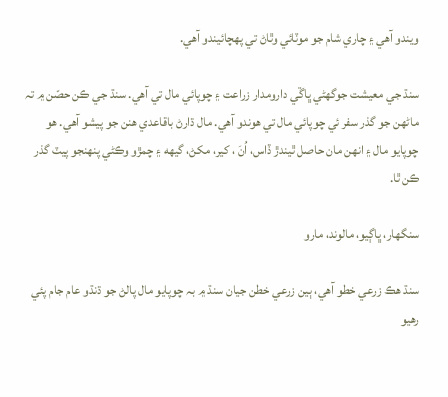ويندو آھي ۽ چاري شام جو موٽائي وٿاڻ تي پھچائيندو آھي.

سنڌ جي معيشت جوگهڻي ڀاڱي دارومدار زراعت ۽ چوپائي مال تي آھي. سنڌ جي ڪن حصّن ۾ تہ ماڻهن جو گذر سفر ئي چوپائي مال تي ھوندو آھي. مال ڌارڻ باقاعدي ھنن جو پيشو آھي. ھو چوپايو مال ۽ انهن مان حاصل ٿيندڙ ڏاس، اُنَ ، کير، مکڻ، گيهه ۽ چمڙو وڪڻي پنھنجو پيٽ گذر ڪن ٿا.

سنگهار، ڀاڳيو، مالوند، مارو

سنڌ ھڪ زرعي خطو آھي، ٻين زرعي خطن جيان سنڌ ۾ بہ چوپايو مال پالڻ جو ڌنڌو عام جام پئي رهيو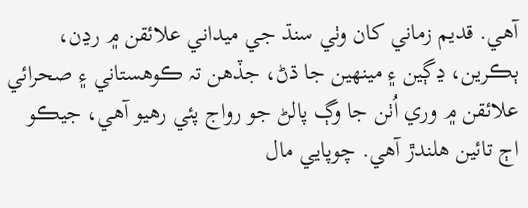آھي. قديم زماني کان وٺي سنڌ جي ميداني علائقن ۾ رڍن، ٻڪرين، ڍڳين ۽ مينهين جا ڌڻ، جڏهن تہ ڪوهستاني ۽ صحرائي علائقن ۾ وري اُٺن جا وڳ پالڻ جو رواج پئي رهيو آھي، جيڪو اڄ تائين ھلندڙ آھي. چوپايي مال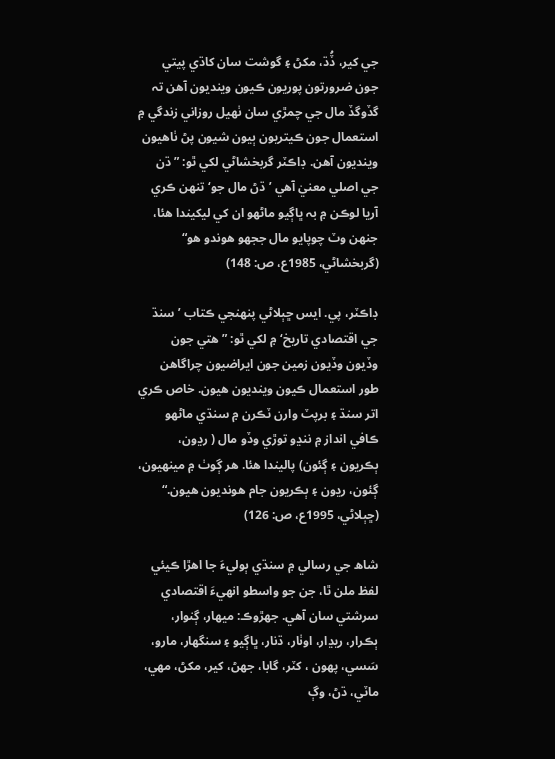جي کير، ڏُڌ، مکڻ ۽ گوشت سان کاڌي پيتي جون ضرورتون پوريون ڪيون وينديون آھن تہ گڏوگڏ مال جي چمڙي سان ٺھيل روزاني زندگي ۾ استعمال جون ڪيتريون ٻيون شيون پڻ ٺاھيون وينديون آھن. ڊاڪٽر گربخشاڻي لکي ٿو: ”ڌن جي اصلي معنيٰ آھي ’ڌڻ مال جو‘ تنھن ڪري آريا لوڪن ۾ بہ ڀاڳيو ماڻهو ان کي ليکيندا ھئا، جنھن وٽ چوپايو مال ججهو ھوندو ھو“ (گربخشاڻي، 1985ع، ص: 148)

ڊاڪٽر، پي. ايس ڇٻلاڻي پنھنجي ڪتاب ’سنڌ جي اقتصادي تاريخ‘ ۾ لکي ٿو: ” ھتي جون وڏيون وڏيون زمين جون ايراضيون چراگاھن طور استعمال ڪيون وينديون ھيون. خاص ڪري اتر سنڌ ۽ برپٽ وارن ٽڪرن ۾ سنڌي ماڻهو ڪافي انداز ۾ ننڍو توڙي وڏو مال ( رڍون، ٻڪريون ۽ ڳئون) پاليندا ھئا. ھر ڳوٺ ۾ مينهيون، ڳئون، رڍون ۽ ٻڪريون جام ھونديون ھيون.“ (ڇٻلاڻي، 1995ع، ص: 126)

شاھ جي رسالي ۾ سنڌي ٻوليءَ جا اھڙا ڪيئي لفظ ملن ٿا، جن جو واسطو انهيءَ اقتصادي سرشتي سان آھي. جھڙوڪ: ميھار، ڳنوار، ٻڪرار، ريڍار، اوٺار، ڌنار، ڀاڳيو ۽ سنگهار، مارو، سَسي، پھون ، کٽر، گابا، جهڻ، کير، مکڻ، مھي، ماٽي، ڌڻ، وڳ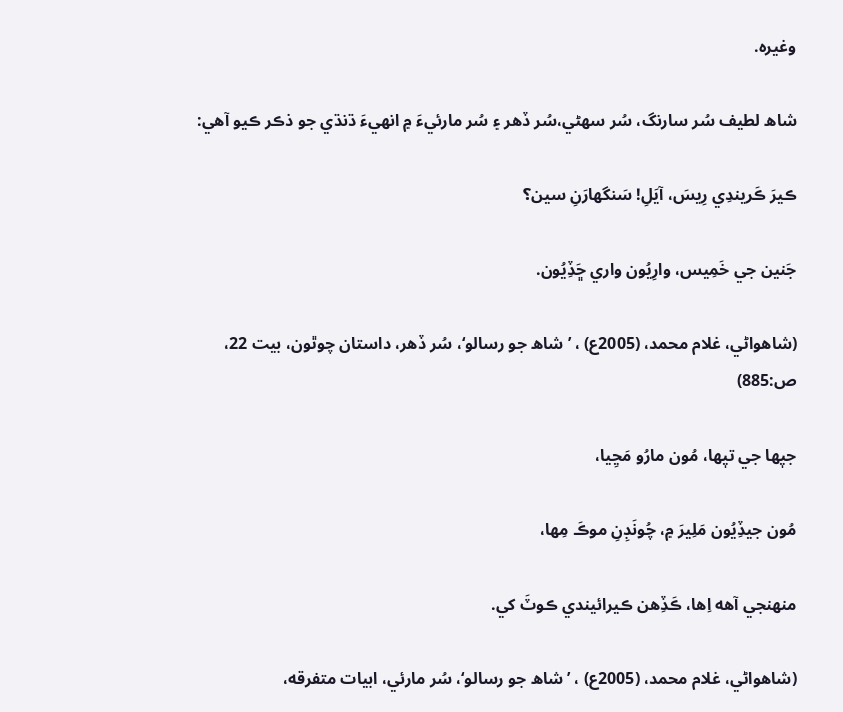وغيرہ.

شاھ لطيف سُر سارنگ، سُر سھڻي،سُر ڏهر ۽ سُر مارئيءَ ۾ انهيءَ ڌنڌي جو ذڪر ڪيو آھي:

ڪيرَ ڪَريندِي رِيسَ، آيَلِ! سَنگهارَنِ سين؟

جَنين جي خَمِيس، وارِيُون واري ڇَڏِيُون.

(شاھواڻي، غلام محمد، (2005ع) ، ’شاھ جو رسالو‘، سُر ڏهر، داستان چوٿون، بيت 22، ص:885)

جيٖها جي تيٖها، مُون مارُو مَڃِيا،

مُون جيڏِيُون مَلِيرَ ۾، چُونَڊِنِ موڪَ مِها،

منهنجي آھه اِھا، ڪَڏِهن ڪيرائيندي ڪوٽَ کي.

(شاھواڻي، غلام محمد، (2005ع) ، ’شاھ جو رسالو‘، سُر مارئي، ابيات متفرقه،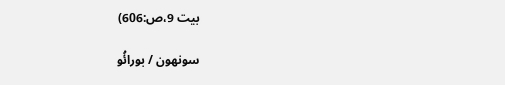بيت 9،ص:606)

سونھون / بورائُو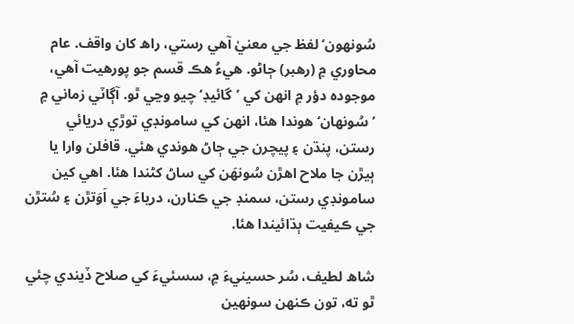سُونھون‘ لفظ جي معنيٰ آھي رستي، راھ کان واقف. عام محاوري ۾ (رهبر) ڄاڻو. ھيءُ ھڪ قسم جو پورهيت آھي، موجودہ دؤر ۾ انهن کي ’گائيڊ‘ چيو وڃي ٿو. آڳاٽي زماني ۾ ’سُونهان‘ ھوندا ھئا، انهن کي سامونڊي توڙي دريائي رستن، پنڌن ۽ پيچرن جي ڄاڻ ھوندي ھئي. قافلن وارا يا ٻيڙن جا ملاح اھڙن سُونهَن کي ساڻ کڻندا ھئا. اھي کين سامونڊي رستن، سمنڊ جي ڪنارن، درياءَ جي اَوَتڙن ۽ سُتڙن جي ڪيفيت ٻڌائيندا ھئا.

شاھ لطيف، سُر حسينيءَ ۾، سسئيءَ کي صلاح ڏيندي چئي ٿو ته، تون ڪنھن سونھين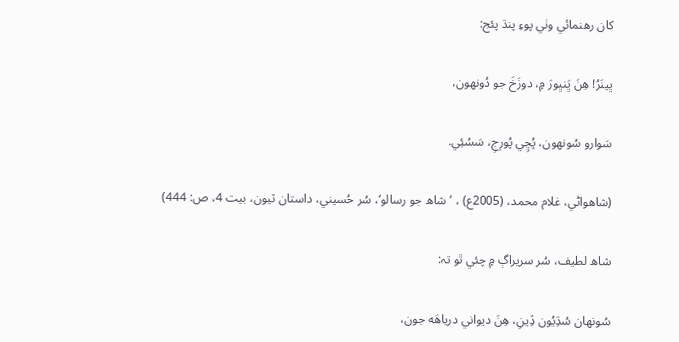کان رهنمائي وٺي پوءِ پنڌ پئج:

ڀينَرُ! ھِنَ ڀَنڀورَ ۾، دوزَخَ جو دُونهون،

سَوارو سُونهون، پُڇِي پُورِجِ، سَسُئِي.

(شاھواڻي، غلام محمد، (2005ع) ، ’شاھ جو رسالو‘، سُر حُسيني، داستان ٽيون، بيت 4، ص: 444)

شاھ لطيف، سُر سريراڳ ۾ چئي ٿو تہ:

سُونهان سُڌِيُون ڏِينِ، ھِنَ ديواني درياھَه جون،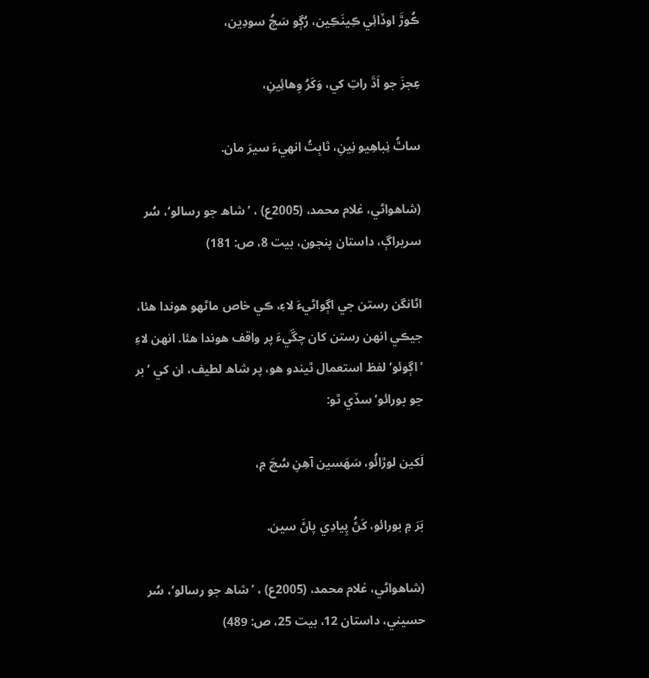ڪُوڙَ اوڏائِي ڪِينَڪِين، رُڳو سَچُ سودِين،

عِجزَ جو اَڌَ راتِ کي، وَکَرُ وِهائِينِ،

ساٿُ نِباھِيو نِينِ، ثابِتُ انهيءَ سيرَ مان.

(شاھواڻي، غلام محمد، (2005ع) ، ’شاھ جو رسالو‘، سُر سريراڳ، داستان پنجون، بيت 8، ص: 181)

اڻانگن رستن جي اڳواڻيءَ لاءِ، ڪي خاص ماڻهو ھوندا ھئا، جيڪي انهن رستن کان چڱيءَ پر واقف ھوندا ھئا. انهن لاءِ ’اڳوئو‘ لفظ استعمال ٿيندو ھو، پر شاھ لطيف، ان کي ’بر جو بورائو‘ سڏي ٿو:

لَکين لوڙائُو، سَھَسين آھِنِ سُڃَ ۾،

بَرَ ۾ بورائو، کَڻُ پِيادِي پاڻَ سين.

(شاھواڻي، غلام محمد، (2005ع) ، ’شاھ جو رسالو‘، سُر حسيني، داستان 12، بيت 25، ص: 489)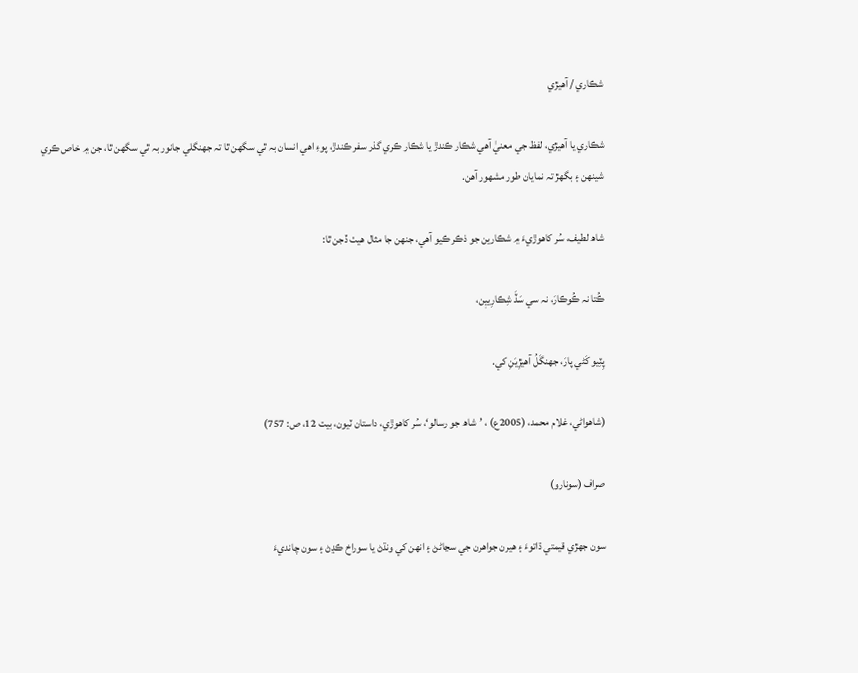شڪاري / آھيڙي

شڪاري يا آھيڙي، لفظ جي معنيٰ آھي شڪار ڪندڙ يا شڪار ڪري گذر سفر ڪندڙ، پوءِ اھي انسان بہ ٿي سگهن ٿا تہ جهنگلي جانور بہ ٿي سگهن ٿا، جن ۾ خاص ڪري شينهن ۽ بگهڙ تہ نمايان طور مشھور آھن.

شاھ لطيف، سُر کاھوڙيءَ ۾ شڪارين جو ذڪر ڪيو آھي، جنھن جا مثال ھيٺ ڏجن ٿا:

ڪُتا نہ ڪُوڪارَ، نہ سي سَڏَ شِڪارِييٖن،

پِٽِيو کَڻي پارَ، جهنگَلُ آھيڙِيَنِ کي.

(شاھواڻي، غلام محمد، (2005ع) ، ’شاھ جو رسالو‘، سُر کاھوڙي، داستان ٽيون، بيت 12، ص: 757)

صراف (سونارو)

سون جھڙي قيمتي ڌاتوءَ ۽ ھيرن جواھرن جي سڃاڻڻ ۽ انهن کي ونڌڻ يا سوراخ ڪڍڻ ۽ سون چانديءَ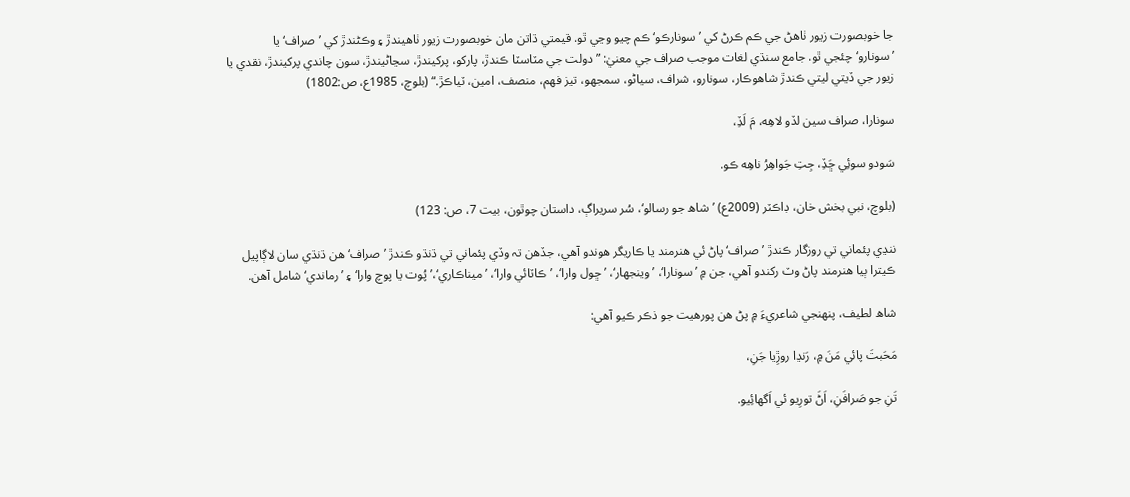جا خوبصورت زيور ٺاھڻ جي ڪم ڪرڻ کي ’سونارڪو‘ ڪم چيو وڃي ٿو. قيمتي ڌاتن مان خوبصورت زيور ٺاھيندڙ ۽ وڪڻندڙ کي ’صراف‘ يا ’سونارو‘چئجي ٿو. جامع سنڌي لغات موجب صراف جي معنيٰ: ”دولت جي مٽاسٽا ڪندڙ، پارکو، پرکيندڙ، سڃاڻيندڙ، سون چاندي پرکيندڙ، نقدي يا زيور جي ڏيتي ليتي ڪندڙ شاھوڪار، سونارو، شراف، سياڻو، سمجھو، تيز فھم، منصف، امين، ٽياڪڙ.“ (بلوچ، 1985ع، ص:1802)

سونارا، صراف سين لڏو لاھِه، مَ لَڏِ،

سَودو سوئِي ڇَڏِ، جِتِ جَواھِرُ ناھِه ڪو.

(بلوچ، نبي بخش خان، ڊاڪٽر (2009ع) ’شاھ جو رسالو‘، سُر سريراڳ، داستان چوٿون، بيت 7، ص: 123)

ننڍي پئماني تي روزگار ڪندڙ ’صراف‘ پاڻ ئي ھنرمند يا ڪاريگر ھوندو آھي، جڏهن تہ وڏي پئماني تي ڌنڌو ڪندڙ ’صراف‘ ھن ڌنڌي سان لاڳاپيل ڪيترا ٻيا ھنرمند پاڻ وٽ رکندو آھي، جن ۾ ’سونارا‘، ’وينجهار‘، ’ڇول وارا‘، ’ڪاٽائي وارا‘، ’ميناڪاري‘،’ پُوت يا پوچ وارا‘ ۽ ’رماندي‘ شامل آھن.

شاھ لطيف، پنھنجي شاعريءَ ۾ پڻ ھن پورهيت جو ذڪر ڪيو آھي:

مَحَبتَ پائي مَنَ ۾، رَنڍا روڙِيا جَنِ،

تَنِ جو صَرافَنِ، اَڻَ تورِيو ئي اَگهائِيو.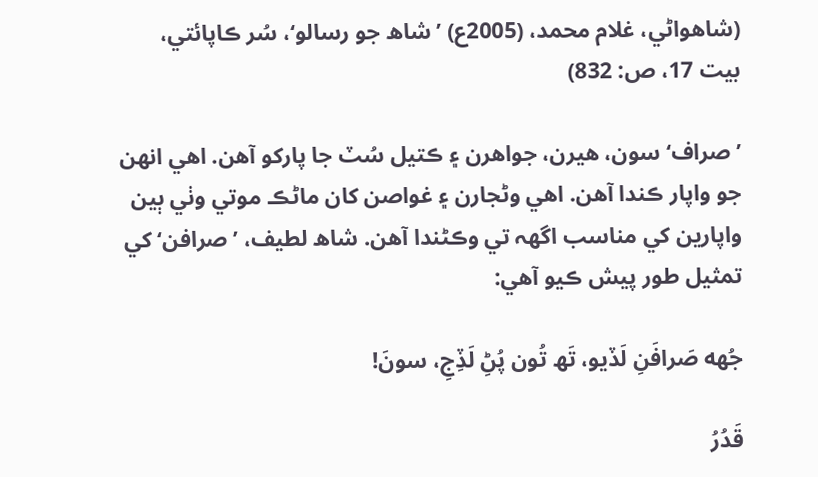(شاھواڻي، غلام محمد، (2005ع) ’شاھ جو رسالو‘، سُر ڪاپائتي، بيت 17، ص: 832)

’صراف‘ سون، ھيرن، جواھرن ۽ ڪتيل سُٽ جا پارکو آھن. اھي انهن جو واپار ڪندا آھن. اھي وڻجارن ۽ غواصن کان ماڻڪ موتي وٺي ٻين واپارين کي مناسب اگهہ تي وڪڻندا آھن. شاھ لطيف، ’صرافن‘ کي تمثيل طور پيش ڪيو آھي:

جُهه صَرافَنِ لَڏيو، تَھ تُون پُڻِ لَڏِجِ، سونَ!

قَدُرُ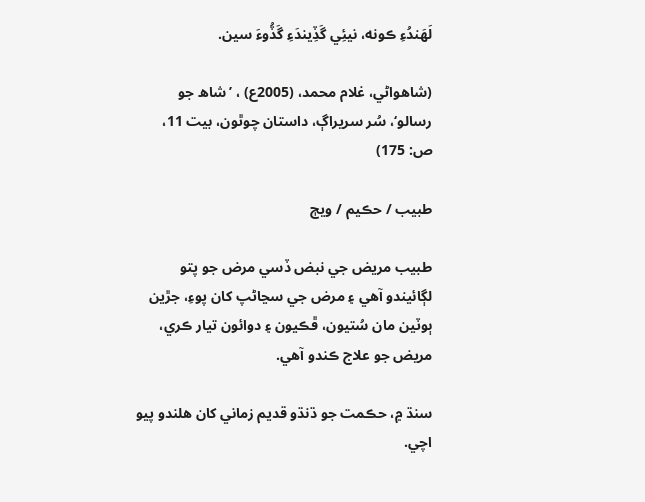لَهَندُءِ ڪونه، نيئِي گَڏِيندَءِ گَڏُوءَ سين.

(شاھواڻي، غلام محمد، (2005ع) ، ’شاھ جو رسالو‘، سُر سريراڳ، داستان چوٿون، بيت 11، ص: 175)

طبيب / حڪيم / ويڄ

طبيب مريض جي نبض ڏسي مرض جو پتو لڳائيندو آھي ۽ مرض جي سڃاڻپ کان پوءِ، جڙين ٻوٽين مان سُتيون، ڦڪيون ۽ دوائون تيار ڪري، مريض جو علاج ڪندو آھي.

سنڌ ۾، حڪمت جو ڌنڌو قديم زماني کان ھلندو پيو اچي.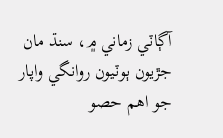آڳاٽي زماني ۾، سنڌ مان جڙيون ٻوٽيون روانگي واپار جو اھم حصو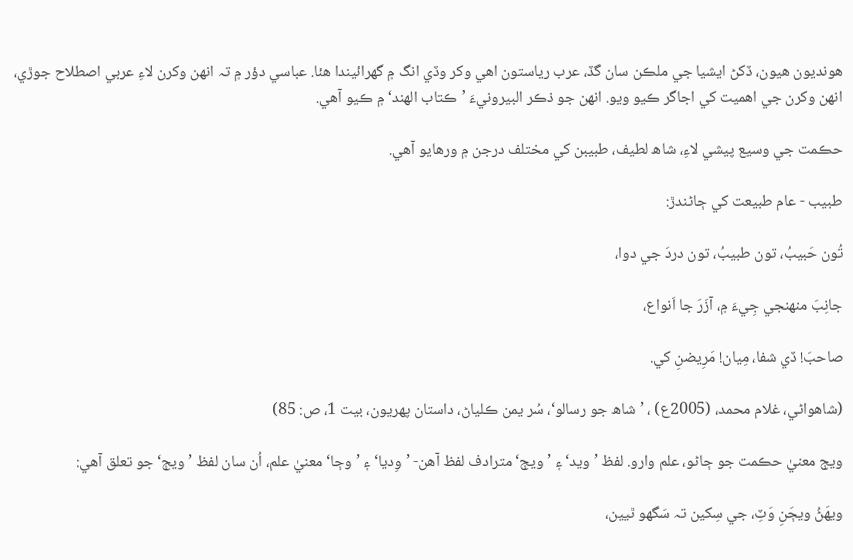ھونديون ھيون، ڏکڻ ايشيا جي ملڪن سان گڏ، عرب رياستون اھي وکر وڏي انگ ۾ گهرائيندا ھئا. عباسي دؤر ۾ تہ انهن وکرن لاءِ عربي اصطلاح جوڙي، انهن وکرن جي اھميت کي اجاگر ڪيو ويو. انهن جو ذڪر البيرونيءَ ’ڪتاب الهند‘ ۾ ڪيو آھي.

حڪمت جي وسيع پيشي لاءِ، شاھ لطيف، طبيبن کي مختلف درجن ۾ ورهايو آھي.

طبيب - عام طبيعت کي ڄاڻندڙ:

تُون حَبيبُ، تون طبيبُ، تون دردَ جي دوا،

جانِبَ منهنجي جِيءَ ۾، آزَرَ جا اَنواع،

صاحبَ! ڏي شفا، مِيان! مَرِيضنِ کي.

(شاھواڻي، غلام محمد، (2005ع) ، ’شاھ جو رسالو‘، سُر يمن ڪلياڻ، داستان پھريون، بيت 1، ص: 85)

ويڄ معنيٰ حڪمت جو ڄاڻو، علم وارو. لفظ ’ويد‘ ۽ ’ويڄ‘ مترادف لفظ آھن- ’وِديا‘ ۽ ’وڄا‘ معنيٰ علم، اُن سان لفظ ’ويڄ‘ جو تعلق آھي:

ويهَڻُ ويڄَنِ وَٽِ، جي سِکين تہ سَگهو ٿيين،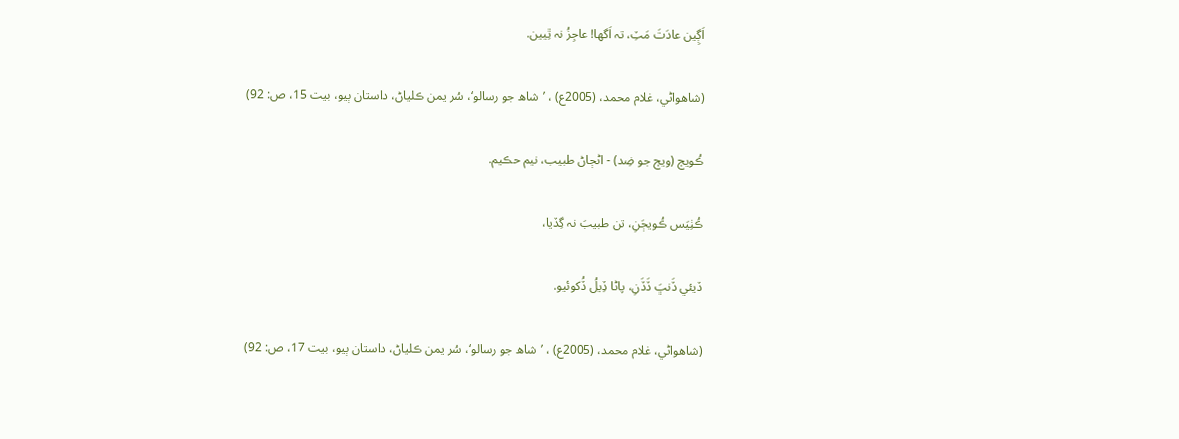اَڳِين عادَتَ مَٽِ، تہ اَگها! عاجِزُ نہ ٿِيين.

(شاھواڻي، غلام محمد، (2005ع) ، ’شاھ جو رسالو‘، سُر يمن ڪلياڻ، داستان ٻيو، بيت 15، ص: 92)

ڪُويڄ (ويڄ جو ضِد) - اڻڄاڻ طبيب، نيم حڪيم.

ڪُٺِيَس ڪُويڄَنِ، تن طبيبَ نہ گِڏيا،

ڏيئي ڏَنڀَ ڏَڏَنِ، پاڻا ڏِيلُ ڏُکوئيو.

(شاھواڻي، غلام محمد، (2005ع) ، ’شاھ جو رسالو‘، سُر يمن ڪلياڻ، داستان ٻيو، بيت 17، ص: 92)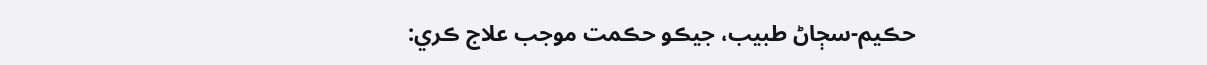حڪيم-سڄاڻ طبيب، جيڪو حڪمت موجب علاج ڪري: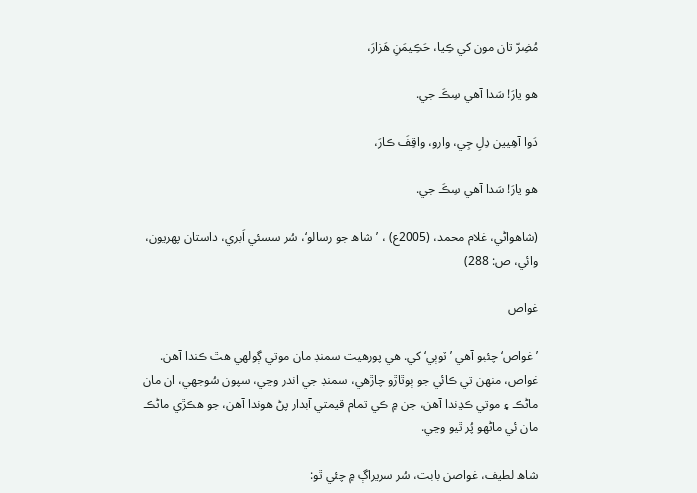مُضِرّ تان مون کي ڪِيا، حَڪِيمَنِ ھَزارَ،

ھو يارَ! سَدا آھي سِڪَ جي.

دَوا آھِيين دِلِ جِي، وارو، واقِفَ ڪارَ،

ھو يارَ! سَدا آھي سِڪَ جي.

(شاھواڻي، غلام محمد، (2005ع) ، ’شاھ جو رسالو‘، سُر سسئي اَبري، داستان پھريون، وائي، ص: 288)

غواص

’غواص‘ چئبو آھي ’ٽوٻي‘ کي. ھي پورهيت سمنڊ مان موتي ڳولهي ھٿ ڪندا آھن. غواص، منهن تي ڪائي جو ٻوٿاڙو چاڙهي، سمنڊ جي اندر وڃي، سپون سُوجهي، ان مان ماڻڪ ۽ موتي ڪڍندا آھن، جن ۾ ڪي تمام قيمتي آبدار پڻ ھوندا آھن، جو ھڪڙي ماڻڪ مان ئي ماڻهو پُر ٿيو وڃي.

شاھ لطيف، غواصن بابت، سُر سريراڳ ۾ چئي ٿو: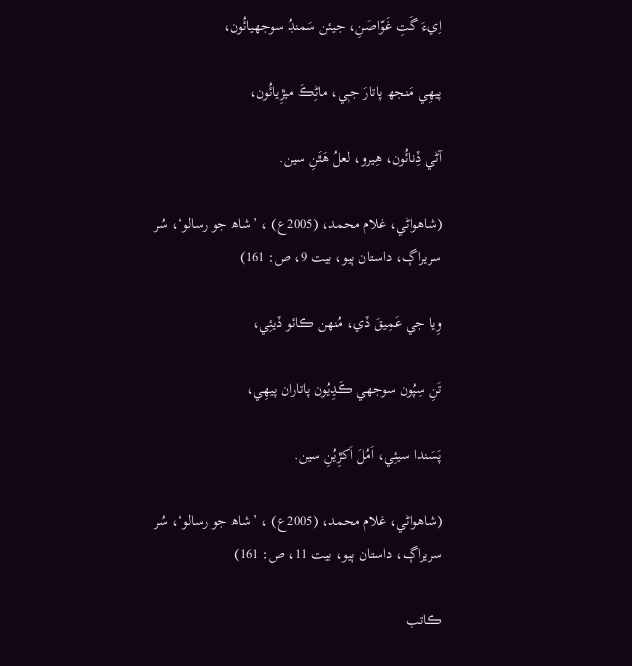اِيءَ گَتِ غَوّاصَنِ، جيئن سَمنڊُ سوجھيائُون،

پيهِي مَنجھ پاتارَ جـٖي، ماڻِڪَ ميڙِيائُون،

آڻي ڏِنائُون، ھِيرو، لعلُ ھَٿَنِ سين.

(شاھواڻي، غلام محمد، (2005ع) ، ’شاھ جو رسالو‘، سُر سريراڳ، داستان ٻيو، بيت 9، ص: 161)

وِيا جي عَمِيقَ ڏي، مُنهن ڪائو ڏيئِي،

تَنِ سِپُون سوجھي ڪَڍِيُون پاتاران پيهِي،

پَسَندا سيئِي، اَمُلَ اَکڙِيُنِ سين.

(شاھواڻي، غلام محمد، (2005ع) ، ’شاھ جو رسالو‘، سُر سريراڳ، داستان ٻيو، بيت 11، ص: 161)

ڪاتب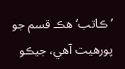’ڪاتب‘ ھڪ قسم جو پورهيت آھي، جيڪو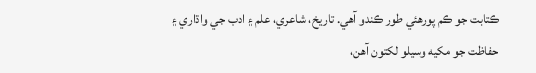ڪتابت جو ڪم پورهئي طور ڪندو آھي. تاريخ، شاعري، علم ۽ ادب جي واڌاري ۽ حفاظت جو مکيه وسيلو لکتون آھن،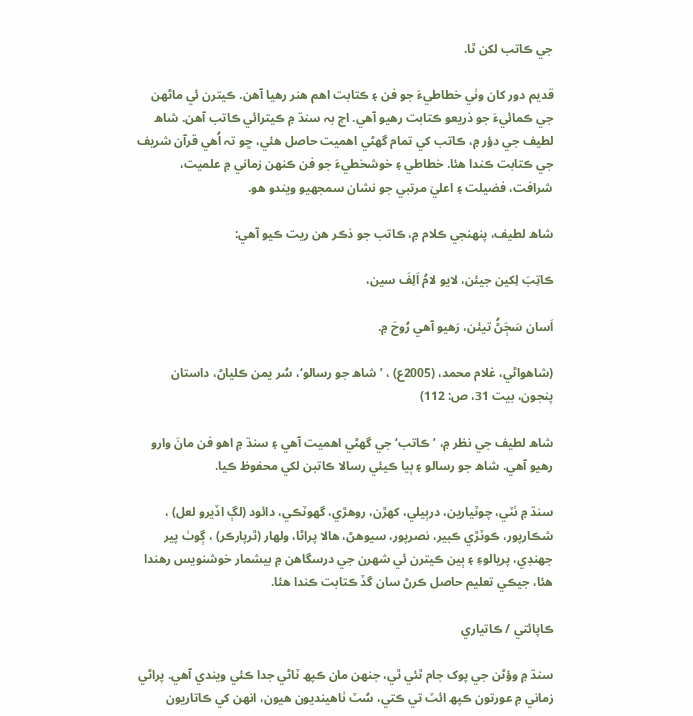جي ڪاتب لکن ٿا.

قديم دور کان وٺي خطاطيءَ جو فن ۽ ڪتابت اھم ھنر رهيا آھن. ڪيترن ئي ماڻهن جي ڪمائيءَ جو ذريعو ڪتابت رهيو آھي. اڄ بہ سنڌ ۾ ڪيترائي ڪاتب آھن. شاھ لطيف جي دؤر ۾، ڪاتب کي تمام گهڻي اھميت حاصل ھئي، ڇو تہ اُھي قرآن شريف جي ڪتابت ڪندا ھئا. خطاطي ۽ خوشخطيءَ جو فن ڪنھن زماني ۾ علميت، شرافت، فضيلت ۽ اعليٰ مرتبي جو نشان سمجهيو ويندو ھو.

شاھ لطيف، پنھنجي ڪلام ۾، ڪاتب جو ذڪر ھن ريت ڪيو آھي:

ڪاتِبَ لِکين جيئن، لايو لامُ اَلِفَ سين،

اَسان سَڄَڻُ تيئن، رَهيو آھي رُوحَ ۾.

(شاھواڻي، غلام محمد، (2005ع) ، ’شاھ جو رسالو‘، سُر يمن ڪلياڻ، داستان پنجون، بيت 31، ص: 112)

شاھ لطيف جي نظر ۾، ’ڪاتب‘ جي گهڻي اھميت آھي ۽ سنڌ ۾ اھو فن مانَ وارو رهيو آھي. شاھ جو رسالو ۽ ٻيا ڪيئي رسالا ڪاتبن لکي محفوظ ڪيا.

سنڌ ۾ ٺٽي، چوٽيارين، درٻيلي، کھڙن، روهڙي، گهوٽڪي، دائود (لڳ اڏيرو لعل) ، شڪارپور، ڪوٽڙي ڪبير، نصرپور، سيوهڻ، ھالا پراڻا، ولهار (ٿرپارڪر) ، ڳوٺ پير جهنڊي، پريالوءِ ۽ ٻين ڪيترن ئي شھرن جي درسگاھن ۾ بيشمار خوشنويس رهندا ھئا، جيڪي تعليم حاصل ڪرڻ سان گڏ ڪتابت ڪندا ھئا.

ڪاپائتي / ڪاتياري

سنڌ ۾ وؤڻن جي پوک جام ٿئي ٿي، جنھن مان ڪپھ ٽاڻي جدا ڪئي ويندي آھي. پراڻي زماني ۾ عورتون ڪپھ ائٽ تي ڪتي، سُٽ ٺاھينديون ھيون، انهن کي ڪاتاريون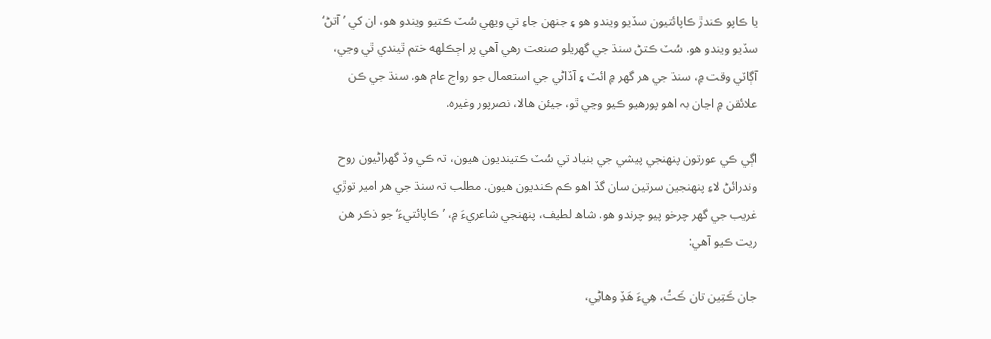يا ڪاپو ڪندڙ ڪاپائتيون سڏيو ويندو ھو ۽ جنھن جاءِ تي ويهي سُٽ ڪتيو ويندو ھو، ان کي ’آتڻ‘ سڏيو ويندو ھو. سُٽ ڪتڻ سنڌ جي گهريلو صنعت رهي آھي پر اڄڪلهه ختم ٿيندي ٿي وڃي، آڳاٽي وقت ۾، سنڌ جي ھر گهر ۾ ائٽ ۽ آڏاڻي جي استعمال جو رواج عام ھو. سنڌ جي ڪن علائقن ۾ اڃان بہ اھو پورهيو ڪيو وڃي ٿو، جيئن ھالا، نصرپور وغيرہ.

اڳي ڪي عورتون پنھنجي پيشي جي بنياد تي سُٽ ڪتينديون ھيون، تہ ڪي وڏ گهراڻيون روح وندرائڻ لاءِ پنھنجين سرتين سان گڏ اھو ڪم ڪنديون ھيون. مطلب تہ سنڌ جي ھر امير توڙي غريب جي گهر چرخو پيو چرندو ھو. شاھ لطيف، پنھنجي شاعريءَ ۾، ’ڪاپائتيءَ‘ جو ذڪر ھن ريت ڪيو آھي:

جان ڪَتِين تان ڪَتُ، ھِيءَ ھَڏِ وهاڻِي،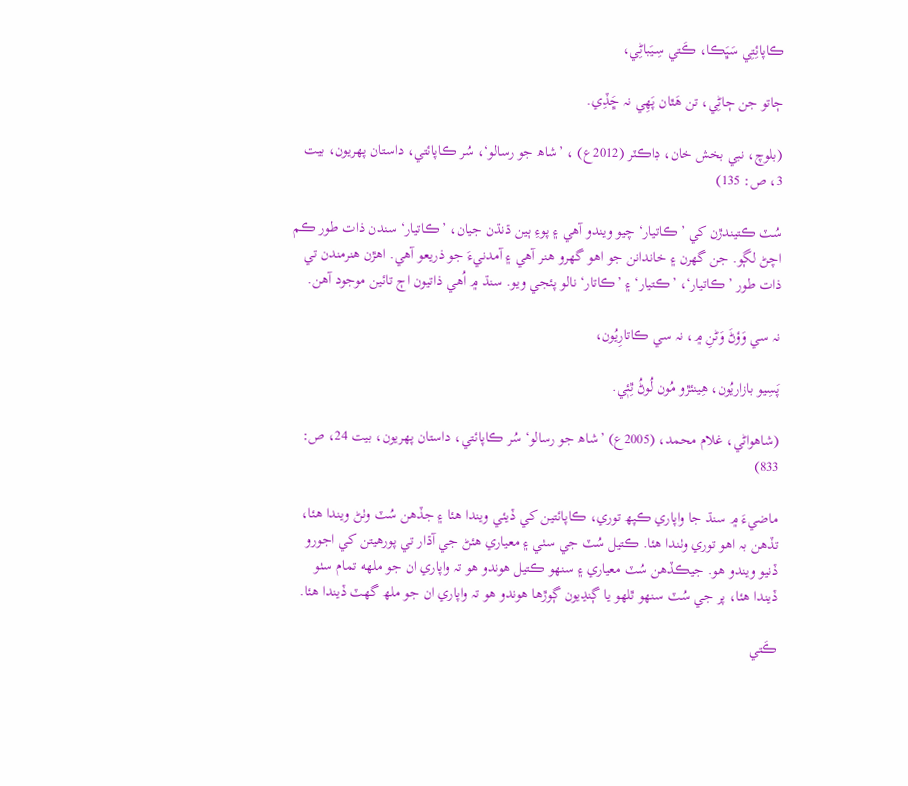ڪاپائِتِي سَڀَڪا، ڪَتي سِـيَباڻِي،

ڄاتو جن ڄاڻِي، تن ھَٿان پَھِي نہ ڇَڏِي.

(بلوچ، نبي بخش خان، ڊاڪٽر (2012ع) ، ’شاھ جو رسالو‘، سُر ڪاپائتي، داستان پھريون، بيت 3، ص: 135)

سُٽ ڪتيندڙن کي ’ڪاتيار‘ چيو ويندو آھي ۽ پوءِ ٻين ڌنڌن جيان، ’ڪاتيار‘ سندن ذات طور ڪم اچڻ لڳو. جن گهرن ۽ خاندانن جو اھو گهرو ھنر آھي ۽ آمدنيءَ جو ذريعو آھي. اھڙن ھنرمندن تي ذات طور ’ڪاتيار‘، ’ڪتيار‘ ۽ ’ڪاتار‘ نالو پئجي ويو. سنڌ ۾ اُھي ذاتيون اڄ تائين موجود آھن.

نہ سي وَؤڻَ وَڻنِ ۾، نہ سي ڪاتارِيُون،

پَسِيو بازاريُون، ھِينئڙو مُون لُوڻُ ٿِئٖي.

(شاھواڻي، غلام محمد، (2005ع) ’شاھ جو رسالو‘ سُر ڪاپائتي، داستان پھريون، بيت 24، ص: 833)

ماضيءَ ۾ سنڌ جا واپاري ڪپھ توري، ڪاپائتين کي ڏيئي ويندا ھئا ۽ جڏهن سُٽ وٺڻ ويندا ھئا، تڏهن بہ اھو توري وٺندا ھئا. ڪتيل سُٽ جي سٺي ۽ معياري ھئڻ جي آڌار تي پورهيتن کي اجورو ڏنيو ويندو ھو. جيڪڏهن سُٽ معياري ۽ سنهو ڪتيل ھوندو ھو تہ واپاري ان جو ملھه تمام سٺو ڏيندا ھئا، پر جي سُٽ سنهو ٿلهو يا ڳنڍيون ڳوڙها ھوندو ھو تہ واپاري ان جو ملھ گهٽ ڏيندا ھئا.

ڪَتي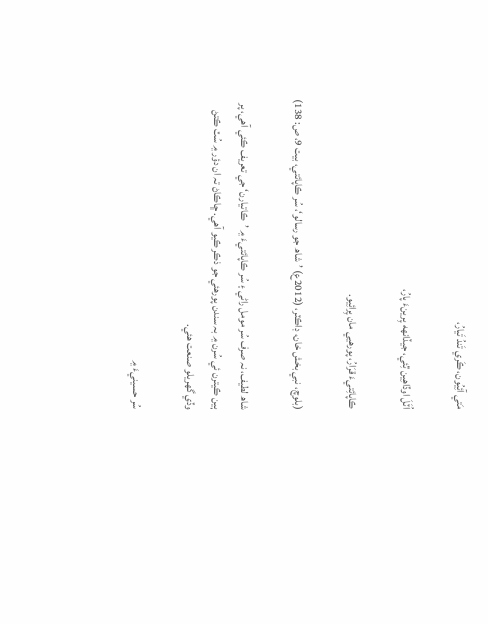مَتي آئِيُون، ڪَري تَندُ تَيارُ،

اُٽَلَ اوڏاھِين ٿِئي، جيڏانهه پِرينءَ پارُ،

ڪاپائِتيءَ قرَارُ، پورهيي مان پِرائِيو.

(بلوچ، نبي بخش خان، ڊاڪٽر، (2012ع) ’شاھ جو رسالو‘، سُر ڪاپائتي، بيت 9، ص: 138)

شاھ لطيف، نہ صرف سُر مومل راڻي ۽ سُر ڪاپائتيءَ ۾ ’ڪاتيارن‘ جي تعريف ڪئي آھي، پر ٻين ڪيترن ئي سُرن ۾ بہ سندن پورهئي جو ذڪر ڪيو آھي. ڇاڪاڻ تہ ان دؤر ۾ سُٽ ڪتڻ وڏي گهريلو صنعت ھئي.

سُر حسينيءَ ۾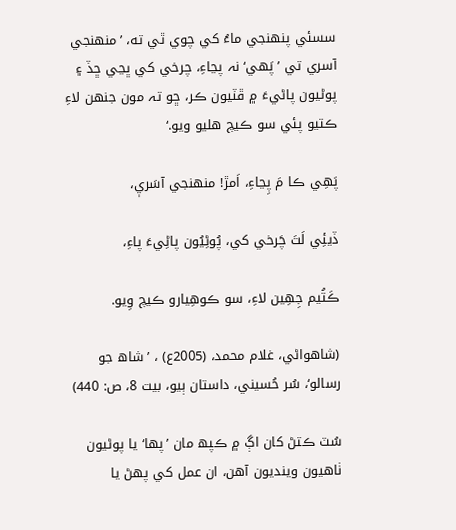سسئي پنھنجي ماءُ کي چوي ٿي ته، ’منهنجي آسري تي ’پَھي‘ نہ پڃاءِ، چرخي کي ڀڃي ڇڏ ۽ پوڻيون پاڻيءَ ۾ ڦٽيون ڪر، ڇو تہ مون جنھن لاءِ ڪتيو پئي سو ڪيچ ھليو ويو.‘

پَھِي ڪا مَ پِڃاءِ، اَمڙ! منهنجي آسَريٖ،

ڏيئِي لَتَ چَرخي کي، پُوڻِيُون پاڻِيءَ پاءِ،

ڪَتُيم جِهِين لاءِ، سو ڪوهِيارو ڪيچ وِيو.

(شاھواڻي، غلام محمد، (2005ع) ، ’شاھ جو رسالو‘، سُر حُسيني، داستان ٻيو، بيت 8، ص: 440)

سُٽ ڪتڻ کان اڳ ۾ ڪپھ مان ’پھا‘ يا پوڻيون ٺاھيون وينديون آھن، ان عمل کي پھڻ يا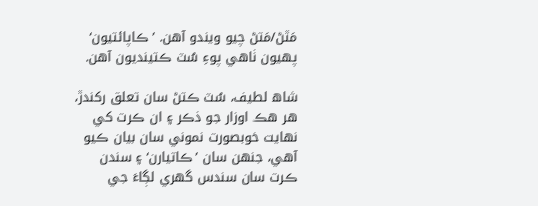مَٿڻ/مَتڻ چيو ويندو آھن. ’ڪاپائتيون‘ پھيون ٺاھي پوءِ سُٽ ڪتينديون آھن.

شاھ لطيف، سُٽ ڪتڻ سان تعلق رکندڙ، ھر ھڪ اوزار جو ذڪر ۽ ان ڪرت کي نھايت خوبصورت نموني سان بيان ڪيو آھي، جنھن سان ’ڪاتيارن‘ ۽ سندن ڪرت سان سندس گهري لڳاءَ جي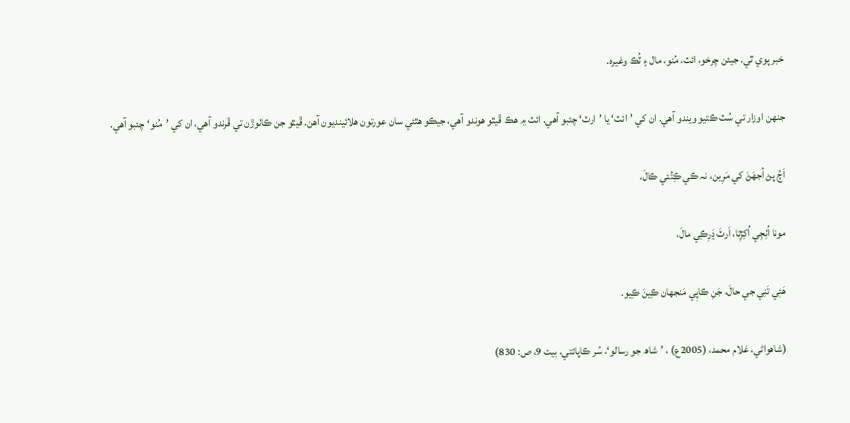خبر پوي ٿي. جيئن چرخو، ائٽ، مُنو، مال ۽ ٽُڪ وغيرہ.

جنھن اوزار تي سُٽ ڪتيو ويندو آھي. ان کي ’ائٽ‘ يا ’ارٽ‘ چئبو آھي. ائٽ ۾ ھڪ ڦيٿو ھوندو آھي، جيڪو ھٿئي سان عورتون ھلائينديون آھن. ڦيٿو جن ڪاٺوڙن تي ڦرندو آھي، ان کي ’مُنو‘ چئبو آھي.

اَڄُ پڻ اُجهَڻَ کي مَرِين، نہ ڪي ڪِتُئي ڪالَ،

مونا اُٺِجِي اُکِڙِئا، اَرٽَ ڍَرِڪِي مالَ،

ھَئٖي تَنِي جي حالَ، جَنِ ڪاپٖي مَنجهان ڪِينَ ڪِيو.

(شاھواڻي، غلام محمد، (2005ع) ، ’شاھ جو رسالو‘، سُر ڪاپائتي، بيت 9، ص: 830)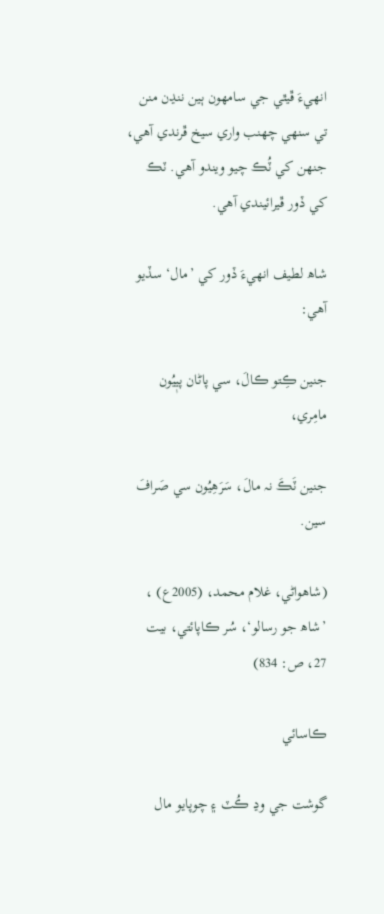انهيءَ ڦيٿي جي سامھون ٻين ننڍن منن تي سنهي چھنب واري سيخ ڦرندي آھي، جنھن کي ٽُڪ چيو ويندو آھي. ٽڪ کي ڏور ڦيرائيندي آھي.

شاھ لطيف انهيءَ ڏور کي ’مال‘ سڏيو آھي:

جنين ڪِتو ڪالَ، سي پاڻان پيٖيُون مامِري،

جنين ٽَڪَ نہ مالَ، سَرَهِيُون سي صَرافَ سين.

(شاھواڻي، غلام محمد، (2005ع) ، ’شاھ جو رسالو‘، سُر ڪاپائتي، بيت 27، ص: 834)

ڪاسائي

گوشت جي وڍ ڪُٽ ۽ چوپايو مال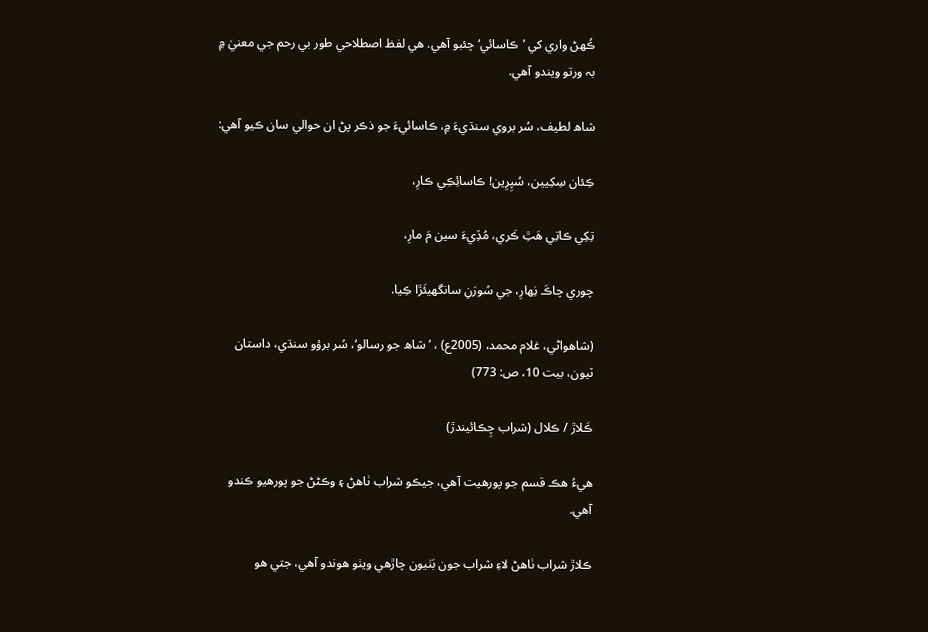ڪُھڻ واري کي ’ڪاسائي‘ چئبو آھي. ھي لفظ اصطلاحي طور بي رحم جي معنيٰ ۾ بہ ورتو ويندو آھي.

شاھ لطيف، سُر بروي سنڌيءَ ۾، ڪاسائيءَ جو ذڪر پڻ ان حوالي سان ڪيو آھي:

ڪِئان سِکِيين، سُپِرِين! ڪاسائِڪِي ڪارِ،

تِکِي ڪاتِي ھَٿِ ڪَري، مُڏِيءَ سين مَ مارِ،

چوري چاڪَ نِهارِ، جي سُورَنِ سانگھيئَڙا ڪِيا.

(شاھواڻي، غلام محمد، (2005ع) ، ’شاھ جو رسالو‘، سُر برؤو سنڌي، داستان ٽيون، بيت 10، ص: 773)

ڪَلاڙ / ڪلال (شراب چِڪائيندڙ)

ھيءُ ھڪ قسم جو پورهيت آھي، جيڪو شراب ٺاھڻ ۽ وڪڻڻ جو پورهيو ڪندو آھي.

ڪلاڙ شراب ٺاھڻ لاءِ شراب جون بَٺيون چاڙهي ويٺو ھوندو آھي، جتي ھو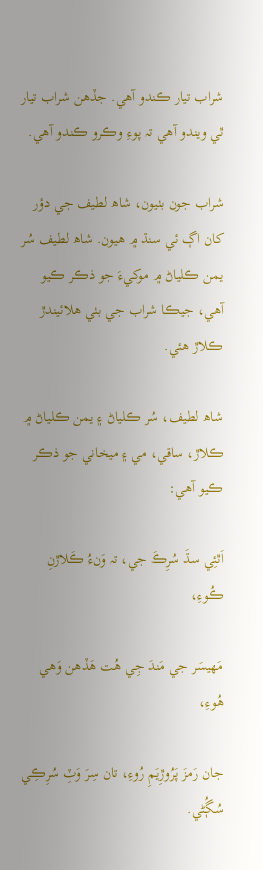شراب تيار ڪندو آھي. جڏهن شراب تيار ٿي ويندو آھي تہ پوءِ وڪرو ڪندو آھي.

شراب جون بٺيون، شاھ لطيف جي دؤر کان اڳ ئي سنڌ ۾ ھيون. شاھ لطيف سُر يمن ڪلياڻ ۾ موکيءَ جو ذڪر ڪيو آھي، جيڪا شراب جي بٺي ھلائيندڙ ڪلاڙ ھئي.

شاھ لطيف، سُر ڪلياڻ ۽ يمن ڪلياڻ ۾ ڪلاڙ، ساقي، مي ۽ ميخاني جو ذڪر ڪيو آھي:

اَٿئِي سڌَ سُرِڪَ جي، تہ وَنءُ ڪَلاڙنِ ڪُوءِ،

مَهيسَر جي مَندَ جِي ھُت ھَڏهن وَهي ھُوءِ،

جان رَمزَ پَرُوڙِيَمِ رُوءِ، تان سِرَ وَٽِ سُرِڪِي سُڳُڻي.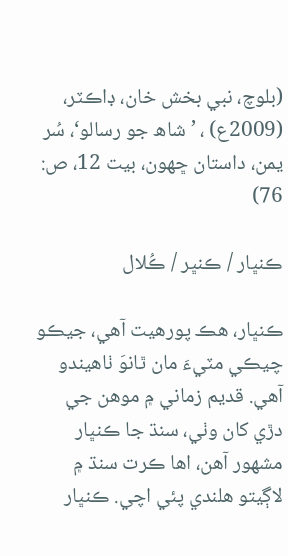(بلوچ، نبي بخش خان، ڊاڪٽر، (2009ع) ، ’شاھ جو رسالو‘، سُر يمن، داستان ڇھون، بيت 12، ص: 76)

ڪنڀار / ڪنڀر / ڪُلال

ڪنڀار، ھڪ پورهيت آھي، جيڪو چيڪي مٽيءَ مان ٿانوَ ٺاھيندو آھي. قديم زماني ۾ موهن جي دڙي کان وٺي، سنڌ جا ڪنڀار مشھور آھن، اھا ڪرت سنڌ ۾ لاڳيتو ھلندي پئي اچي. ڪنڀار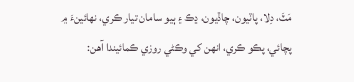مَٽَ، دِلا، پاٽيون، چاڏيون، ڍڪ ۽ ٻيو سامان تيار ڪري، نهائينءَ ۾ پچائي، پڪو ڪري، انهن کي وڪڻي روزي ڪمائيندا آھن: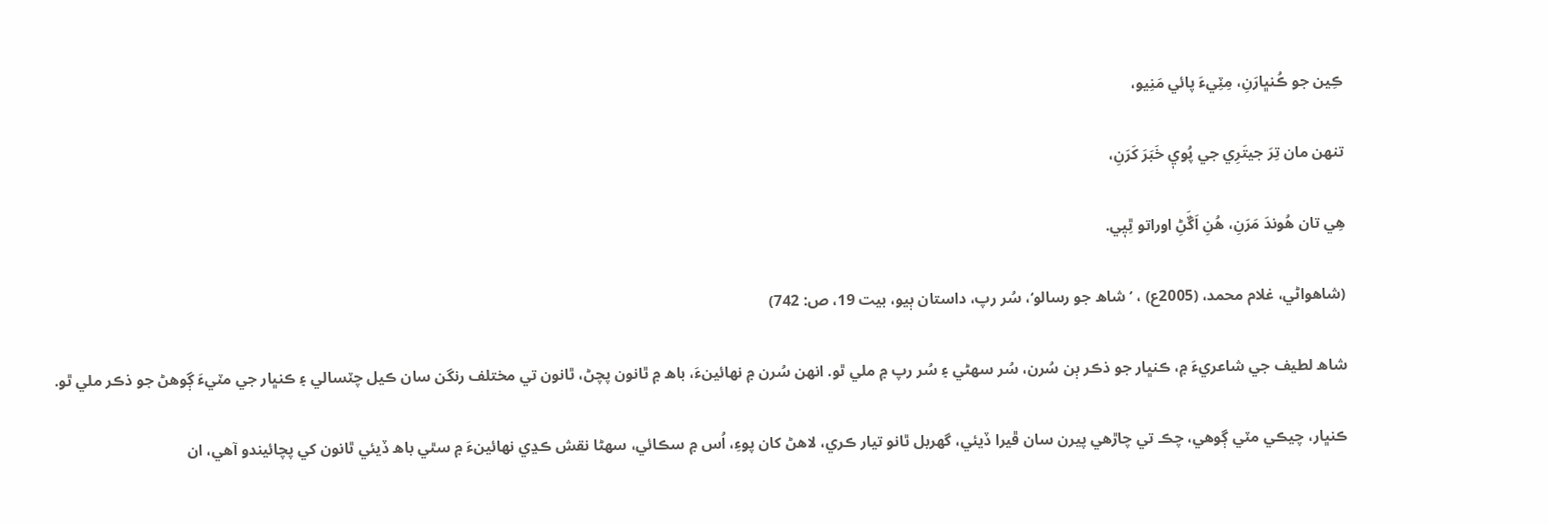ڪِين جو ڪُنڀارَنِ، مِٽِيءَ پائي مَنِيو،

تنھن مان تِرَ جيتَرِي جي پُويٖ خَبَرَ کَرَنِ،

ھِي تان ھُوندَ مَرَنِ، ھُنِ اَڱَڻِ اوراتو ٿِيٖي.

(شاھواڻي، غلام محمد، (2005ع) ، ’شاھ جو رسالو‘، سُر رپ، داستان ٻيو، بيت 19، ص: 742)

شاھ لطيف جي شاعريءَ ۾، ڪنڀار جو ذڪر ٻن سُرن، سُر سھڻي ۽ سُر رپ ۾ ملي ٿو. انهن سُرن ۾ نهائينءَ، باھ ۾ ٿانون پچڻ، ٿانون تي مختلف رنگن سان ڪيل چٽسالي ۽ ڪنڀار جي مٽيءَ ڳوهڻ جو ذڪر ملي ٿو.

ڪنڀار، چيڪي مٽي ڳوهي، چڪ تي چاڙهي پيرن سان ڦيرا ڏيئي، گهربل ٿانو تيار ڪري، لاھڻ کان پوءِ، اُس ۾ سڪائي، سھڻا نقش ڪڍي نهائينءَ ۾ سٿي باھ ڏيئي ٿانون کي پچائيندو آھي، ان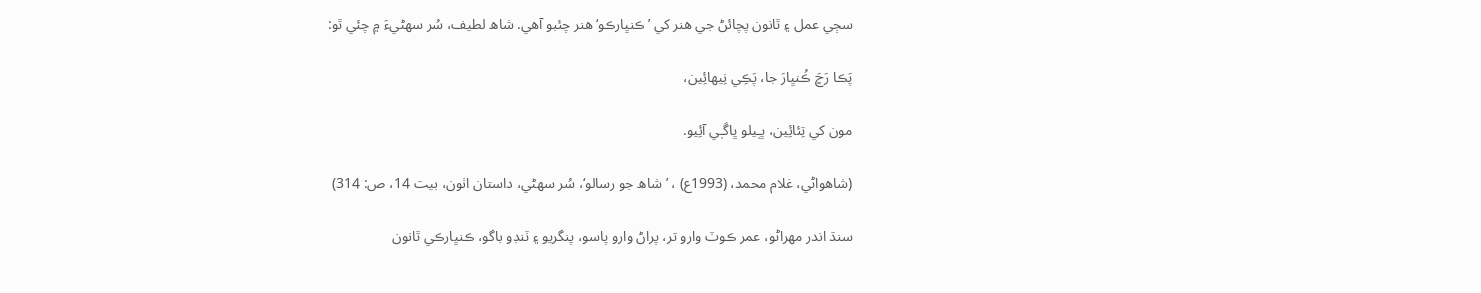سڄي عمل ۽ ٿانون پچائڻ جي ھنر کي ’ڪنڀارڪو‘ ھنر چئبو آھي. شاھ لطيف، سُر سھڻيءَ ۾ چئي ٿو:

پَڪا رَڇَ ڪُنڀارَ جا، پَڪِي نِيهائِين،

مون کي تِئائِين، ڀـٖيلو ڀاڱـٖي آئِيو.

(شاھواڻي، غلام محمد، (1993ع) ، ’شاھ جو رسالو‘، سُر سھڻي، داستان اٺون، بيت 14، ص: 314)

سنڌ اندر مهراڻو، عمر ڪوٽ وارو تر، پراڻ وارو پاسو، پنگريو ۽ ٽنڊو باگو، ڪنڀارڪي ٿانون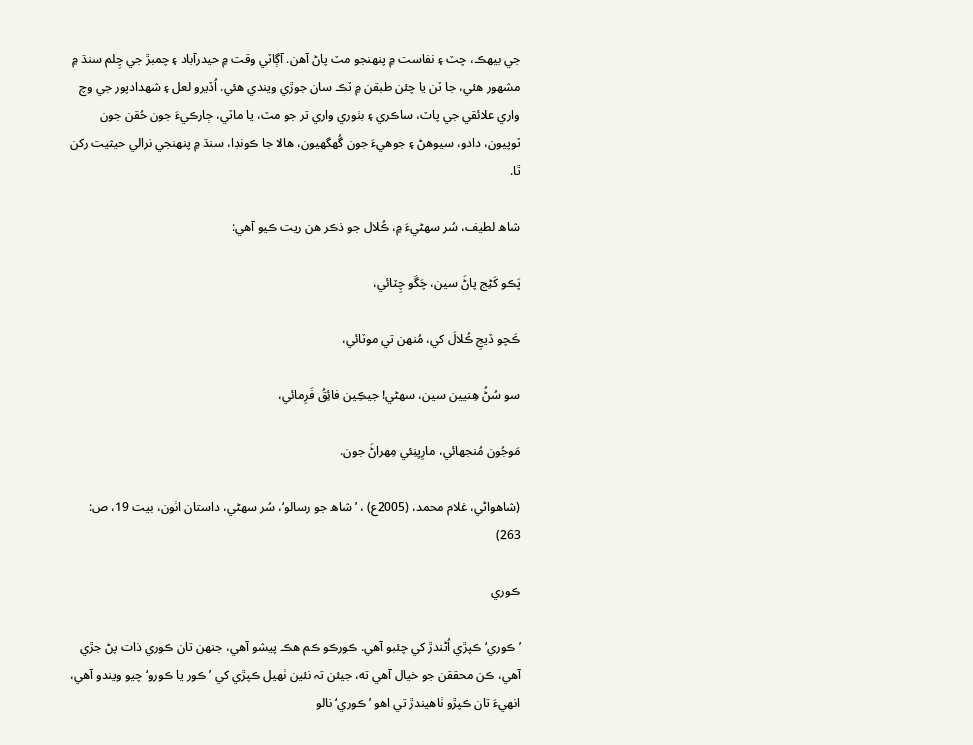جي بيهڪ، چٽ ۽ نفاست ۾ پنھنجو مٽ پاڻ آھن. آڳاٽي وقت ۾ حيدرآباد ۽ چمبڙ جي چِلم سنڌ ۾ مشھور ھئي، جا ٽن يا چئن طبقن ۾ ٽڪ سان جوڙي ويندي ھئي. اُڏيرو لعل ۽ شھدادپور جي وچ واري علائقي جي پاٽ، ساڪري ۽ بٺوري واري تر جو مٽ، يا ماٽي، ڄارڪيءَ جون حُقن جون ٽوپيون، دادو، سيوهڻ ۽ جوهيءَ جون گُھگھيون، ھالا جا ڪونڊا، سنڌ ۾ پنھنجي نرالي حيثيت رکن ٿا.

شاھ لطيف، سُر سھڻيءَ ۾، ڪُلال جو ذڪر ھن ريت ڪيو آھي:

پَڪو کَڻِج پاڻَ سين، چَڱو چِٽائي،

ڪَچو ڏيجِ ڪُلالَ کي، مُنهن تي موٽائي،

سو سُڻُ ھِنيين سين، سھڻي! جيڪِين فائِقُ فَرِمائي،

مَوجُون مُنجهائي، مارِيِنِئي مِهراڻَ جون.

(شاھواڻي، غلام محمد، (2005ع) ، ’شاھ جو رسالو‘، سُر سھڻي، داستان اٺون، بيت 19، ص: 263)

ڪوري

’ڪوري‘ ڪپڙي اُڻندڙ کي چئبو آھي. ڪورڪو ڪم ھڪ پيشو آھي، جنھن تان ڪوري ذات پڻ جڙي آھي، ڪن محققن جو خيال آھي ته، جيئن تہ نئين ٺھيل ڪپڙي کي ’ڪور يا ڪورو‘ چيو ويندو آھي، انهيءَ تان ڪپڙو ٺاھيندڙ تي اھو ’ڪوري‘ نالو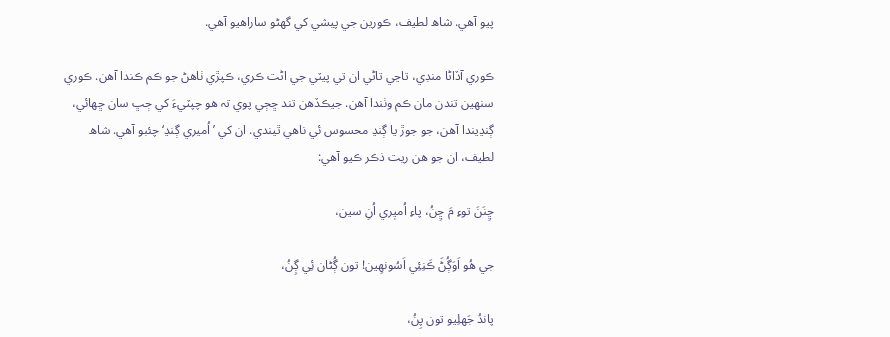پيو آھي. شاھ لطيف، ڪورين جي پيشي کي گهڻو ساراھيو آھي.

ڪوري آڏاڻا منڊي، تاڃي تاڻي ان تي پيٽي جي اڻت ڪري، ڪپڙي ٺاھڻ جو ڪم ڪندا آھن. ڪوري سنهين تندن مان ڪم وٺندا آھن. جيڪڏهن تند ڇڄي پوي تہ ھو چپٽيءَ کي ڄڀ سان ڇھائي، ڳنڍيندا آھن، جو جوڙ يا ڳنڍ محسوس ئي ناھي ٿيندي. ان کي ’اُميري ڳنڍ‘ چئبو آھي. شاھ لطيف، ان جو ھن ريت ذڪر ڪيو آھي:

ڇِنَنَ توءِ مَ ڇِنُ، پاءِ اُميٖري اُنِ سين،

جي ھُو اَوَڳُڻَ ڪَنِئِي اَسُونهِين! تون ڳُڻان ئِي ڳِنُ،

پاندُ جَھلِيو تون پِنُ،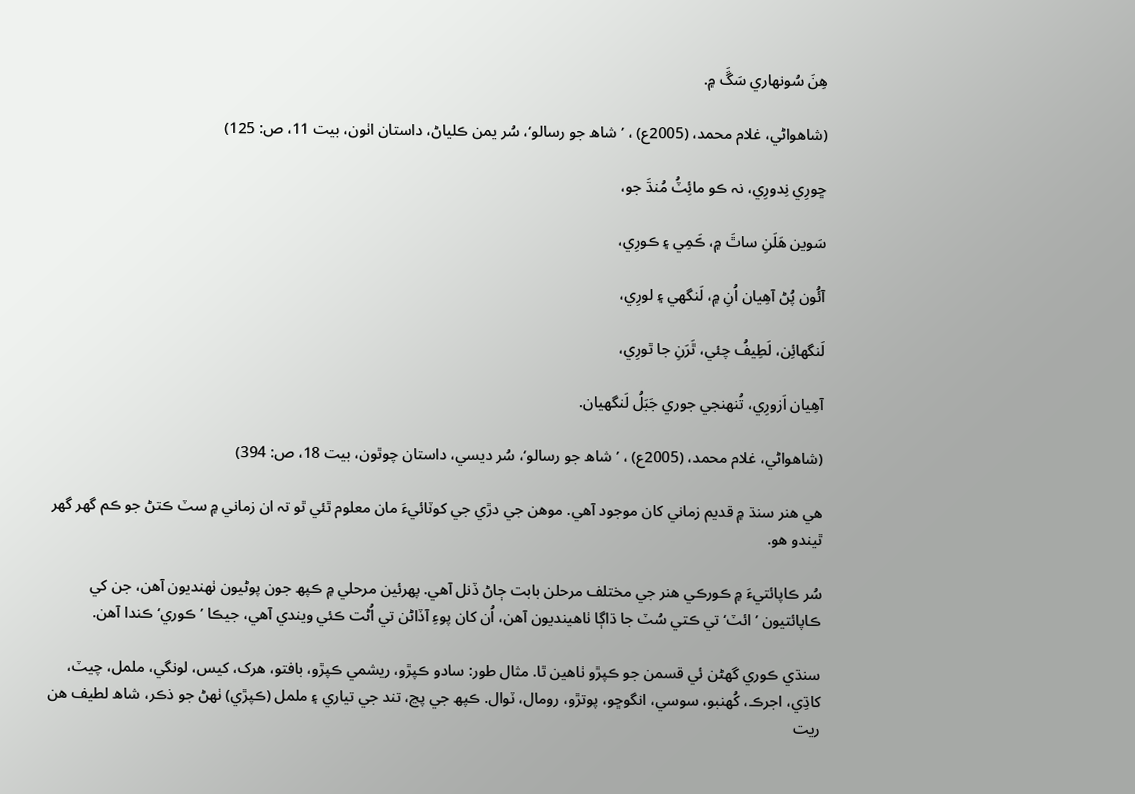ھِنَ سُونهاري سَڱَ ۾.

(شاھواڻي، غلام محمد، (2005ع) ، ’شاھ جو رسالو‘، سُر يمن ڪلياڻ، داستان اٺون، بيت 11، ص: 125)

ڇورِي نِدورِي، نہ ڪو مائِٽُ مُنڌَ جو،

سَوين ھَلَنِ ساٿَ ۾، ڪَمِي ۽ ڪورِي،

آئُون پُڻ آھِيان اُنِ ۾، لَنگھي ۽ لورِي،

لَنگھائِن، لَطِيفُ چئي، ٿَرَنِ جا ٿورِي،

آھِيان اَزورِي، تُنھنجي جوري جَبَلُ لَنگھيان.

(شاھواڻي، غلام محمد، (2005ع) ، ’شاھ جو رسالو‘، سُر ديسي، داستان چوٿون، بيت 18، ص: 394)

ھي ھنر سنڌ ۾ قديم زماني کان موجود آھي. موهن جي دڙي جي کوٽائيءَ مان معلوم ٿئي ٿو تہ ان زماني ۾ سٽ ڪتڻ جو ڪم گهر گهر ٿيندو ھو.

سُر ڪاپائتيءَ ۾ ڪورڪي ھنر جي مختلف مرحلن بابت ڄاڻ ڏنل آھي. پھرئين مرحلي ۾ ڪپھ جون پوڻيون ٺھنديون آھن، جن کي ڪاپائتيون ’ائٽ‘ تي ڪتي سُٽ جا ڌاڳا ٺاھينديون آھن، اُن کان پوءِ آڏاڻن تي اُڻت ڪئي ويندي آھي، جيڪا ’ڪوري‘ ڪندا آھن.

سنڌي ڪوري گهڻن ئي قسمن جو ڪپڙو ٺاھين ٿا. مثال طور: سادو ڪپڙو، ريشمي ڪپڙو، بافتو، ھرک، کيس، لونگي، ململ، چيٽ، کاڌِي، اجرڪ، کُھنبو، سوسي، انگوڇو، پوتڙو، رومال، ٽوال. ڪپھ جي پڃ، تند جي تياري ۽ ململ (ڪپڙي) ٺھڻ جو ذڪر، شاھ لطيف ھن ريت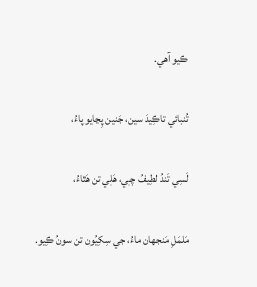ڪيو آھي.

تُنبائي تاڪِيدَ سين، جَنين پِڃايو پاءُ،

لَسِي تَندُ لطِيفُ چـٖي، ھَلٖي تن ھَٿاءُ،

مَلمَلِ مَنجهان ماءُ، جي سِکِيُون تن سونُ ڪِيو.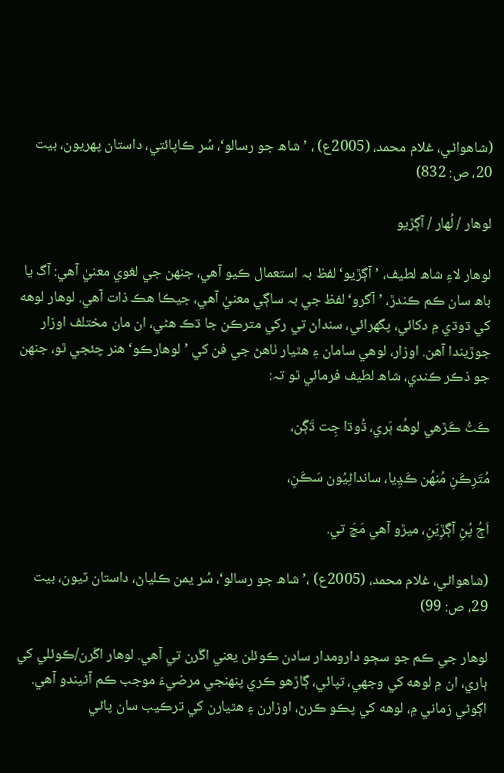(شاھواڻي، غلام محمد، (2005ع) ، ’شاھ جو رسالو‘، سُر ڪاپائتي، داستان پھريون، بيت 20، ص: 832)

لوھار / لُھار / آڳڙيو

لوهار لاءِ شاھ لطيف، ’آڳڙيو‘ لفظ بہ استعمال ڪيو آھي، جنھن جي لغوي معنيٰ آھي: آگ يا باھ سان ڪم ڪندڙ، ’آگرو‘ لفظ جي بہ ساڳي معنيٰ آھي، جيڪا ھڪ ذات آھي. لوهار لوهه کي ڌوڌي ۾ دکائي، پگهرائي، سنداڻ تي رکي مترڪن جا ڌڪ ھڻي، ان مان مختلف اوزار جوڙيندا آھن. اوزار، لوهي سامان ۽ ھٿيار ٺاھڻ جي فن کي ’لوهارڪو‘ ھنر چئجي ٿو، جنھن جو ذڪر ڪندي، شاھ لطيف فرمائي ٿو تہ:

ڪَٽُ ڪَڙهي لوهُه ٻَري، ڌُوڌا جِت ڌَڳَن،

مُتَرِڪَنِ مُنهُن ڪَڍِيا، سانداڻِيُون سَڪَنِ،

اَڄُ پُڻِ آڳَڙِيَنِ، ميڙو آھي مَچَ تي.

(شاھواڻي، غلام محمد، (2005ع) ،’شاھ جو رسالو‘، سُر يمن ڪلياڻ، داستان ٽيون، بيت 29، ص: 99)

لوهار جي ڪم جو سڄو دارومدار سادن ڪوئلن يعني اڱرن تي آھي. لوهار اڱرن/ڪوئلي کي ٻاري، ان ۾ لوهه کي وجھي، تپائي، ڳاڙهو ڪري پنھنجي مرضيءَ موجب ڪم آڻيندو آھي. اڳوڻي زماني ۾، لوهه کي پڪو ڪرڻ، اوزارن ۽ ھٿيارن کي ترڪيب سان پاڻي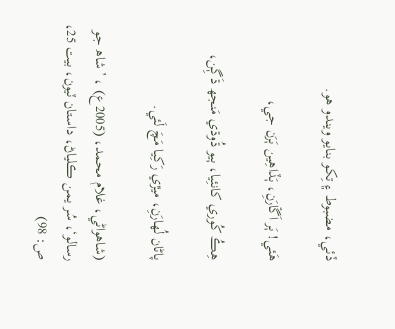ڏئي، مضبوط ۽ تِکو بنايو ويندو ھو.

ھَئي! ٻَر اَڱارَنِ، ٻَڏاھِين ٻَرَن جي،

ھِڪُ کُوري کانئِيا، ٻيو ڌُوڌي مَنجھ ڌَڳِن،

پاڻان لُهارَنِ، ميڙي رَکِيا مَچَ لَئي.

(شاھواڻي، غلام محمد، (2005ع) ، ’شاھ جو رسالو‘، سُر يمن ڪلياڻ، داستان ٽيون، بيت 25، ص: 98)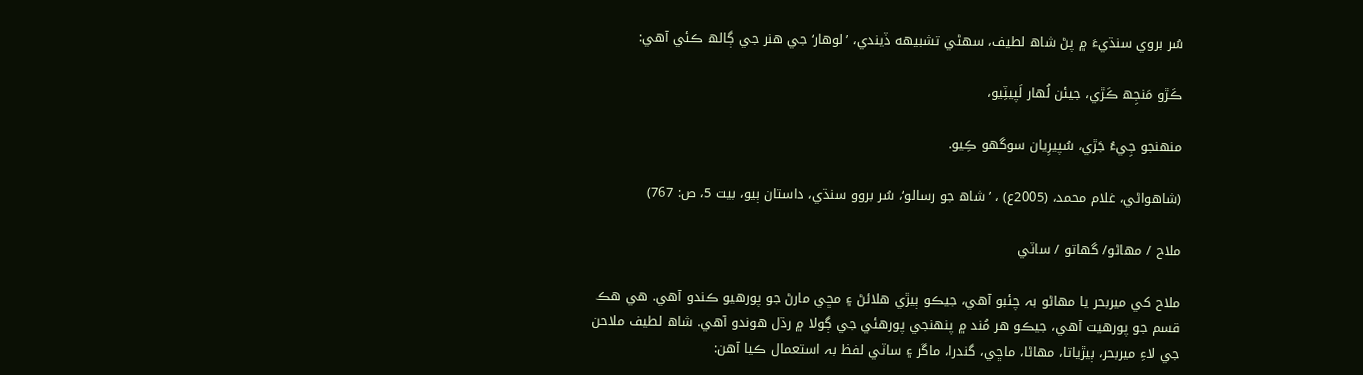سُر بروي سنڌيءَ ۾ پڻ شاھ لطيف، سھڻي تشبيهه ڏيندي، ’لوهار‘ جي ھنر جي ڳالھ ڪئي آھي:

ڪَڙو مَنجِھ ڪَڙي، جيئن لُهار لَپيٽِيو،

منهنجو جِيءُ جَڙي، سُپيرِيان سوگهو ڪِيو.

(شاھواڻي، غلام محمد، (2005ع) ، ’شاھ جو رسالو‘، سُر بروو سنڌي، داستان ٻيو، بيت 5، ص: 767)

ملاح / مھاڻو/ گهاتو / ساٽي

ملاح کي ميربحر يا مھاڻو بہ چئبو آھي، جيڪو ٻيڙي ھلائڻ ۽ مڇي مارڻ جو پورهيو ڪندو آھي. ھي ھڪ قسم جو پورهيت آھي، جيڪو ھر مُند ۾ پنھنجي پورهئي جي ڳولا ۾ رڌل ھوندو آھي. شاھ لطيف ملاحن جي لاءِ ميربحر، ٻيڙياتا، مهاڻا، ماڇي، گندرا، ماڱر ۽ ساٽي لفظ بہ استعمال ڪيا آھن: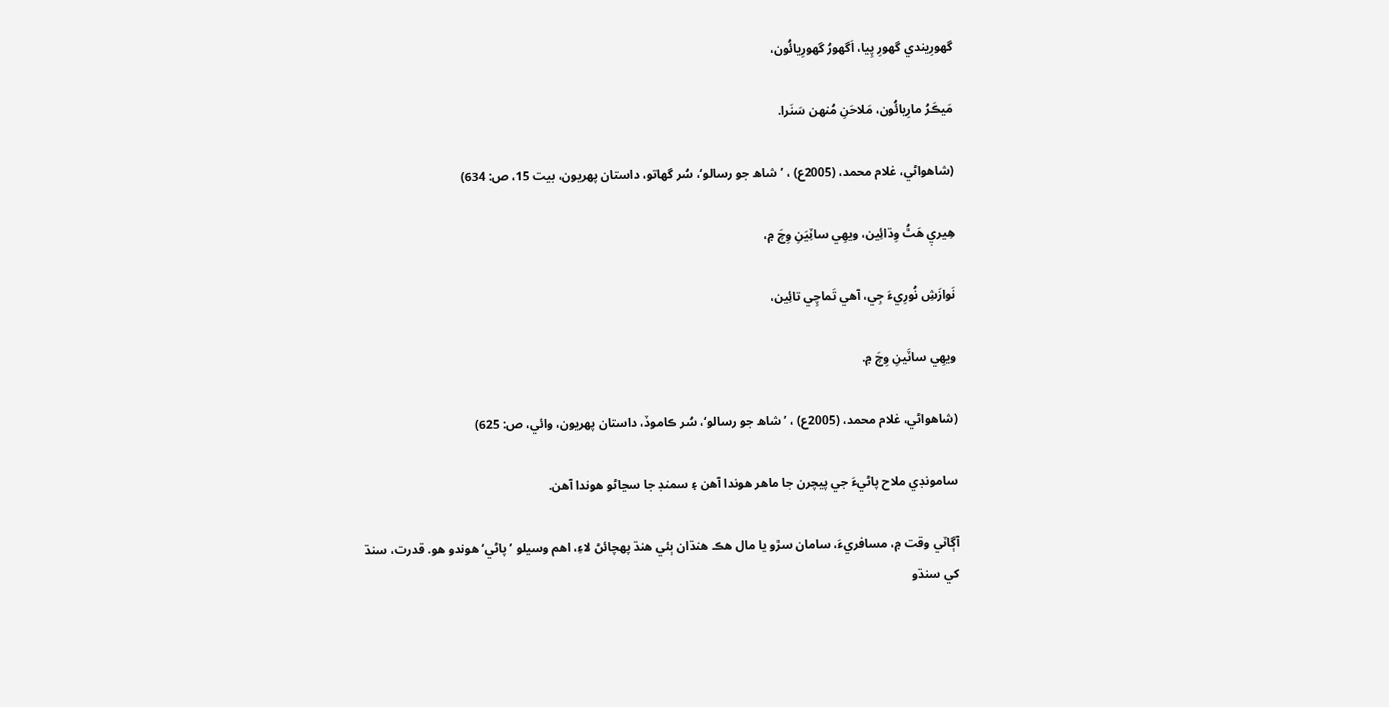گهورِيندي گهورِ پِيا، اَگهورُ گهورِيائُون،

مَيڪَرُ مارِيائُون، مَلاحَنِ مُنهن سَنَرا.

(شاھواڻي، غلام محمد، (2005ع) ، ’شاھ جو رسالو‘، سُر گھاتو، داستان پھريون، بيت 15، ص: 634)

ھِيريٖ ھَٿُ وِڌائِين، ويهِي ساٽِيَنِ وِچَ ۾،

نَوازَشِ نُورِيءَ جِي، آھي تَماچِي تائِين،

ويهِي ساٽَينِ وِچَ ۾.

(شاھواڻي، غلام محمد، (2005ع) ، ’شاھ جو رسالو‘، سُر ڪاموڏ، داستان پھريون، وائي، ص: 625)

سامونڊي ملاح پاڻيءَ جي پيچرن جا ماھر ھوندا آھن ۽ سمنڊ جا سڃاڻو ھوندا آھن.

آڳاٽي وقت ۾، مسافريءَ، سامان سڙو يا مال ھڪ ھنڌان ٻئي ھنڌ پھچائڻ لاءِ، اھم وسيلو ’پاڻي‘ ھوندو ھو. قدرت، سنڌ کي سنڌو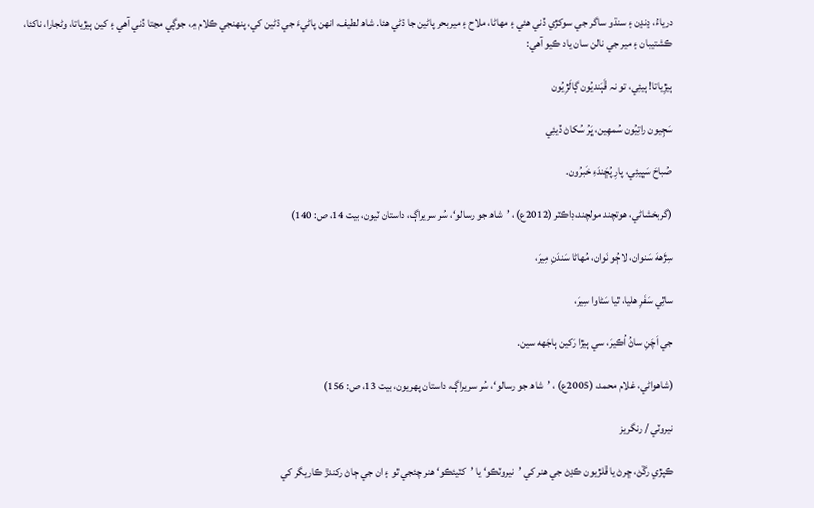درياءُ، ڍنڍن ۽ سنڌو ساگر جي سوکڙي ڏني ھئي ۽ مهاڻا، ملاح ۽ ميربحر پاڻين جا ڌڻي ھئا. شاھ لطيف، انهن پاڻيءَ جي ڌڻين کي، پنھنجي ڪلام ۾، جوڳي مڃتا ڏني آھي ۽ کين ٻيڙياتا، وڻجارا، ناکئا، ڪشتيبان ۽ مير جي نالن سان ياد ڪيو آھي:

ٻيڙِياتا! ٻيئِي، تو نہ ڦَٻَنديُون ڳالَڙِيُون

سَڄِيون راتِيُون سُمھِين، ڀَرُ سُکاڻ ڏيئِي

صُباحَ سَڀيئِي، پارِ پُڇَندَءِ خَبرُون.

(گربخشاڻي، ھوتچند مولچند،ڊاڪٽر (2012ع) ، ’شاھ جو رسالو‘، سُر سريراڳ، داستان ٽيون، بيت 14، ص: 140)

سِڙَههَ سَنوان، لاڄُو نَوان، مُهاڻا سَندَنِ مِيرَ،

ساٿِي سَفَرِ ھليا، ٿيا سَڻاوا سِيرَ،

جي اَچَنِ ساڻُ اُڪيرَ، سي ٻيڙا رَکين ٻاجَھه سين.

(شاھواڻي، غلام محمد، (2005ع) ، ’شاھ جو رسالو‘، سُر سريراڳ، داستان پھريون، بيت 13، ص: 156)

نيروٽي / رنگريز

ڪپڙي رڱڻ، ڇرڻ يا ڦلڙيون ڪڍڻ جي ھنر کي ’نيروٽڪو‘ يا ’کٽيئڪو‘ ھنر چئجي ٿو ۽ ان جي ڄاڻ رکندڙ ڪاريگر کي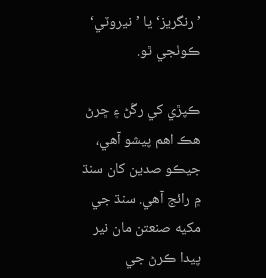’رنگريز‘ يا ’نيروٽي‘ ڪوٺجي ٿو.

ڪپڙي کي رڱڻ ۽ ڇرڻ ھڪ اھم پيشو آھي، جيڪو صدين کان سنڌ ۾ رائج آھي. سنڌ جي مکيه صنعتن مان نير پيدا ڪرڻ جي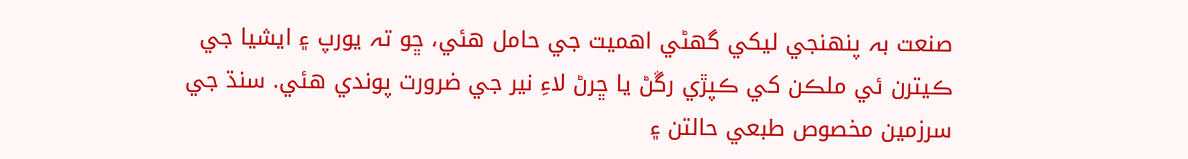صنعت بہ پنھنجي ليکي گهڻي اھميت جي حامل ھئي، ڇو تہ يورپ ۽ ايشيا جي ڪيترن ئي ملڪن کي ڪپڙي رڱڻ يا ڇرڻ لاءِ نير جي ضرورت پوندي ھئي. سنڌ جي سرزمين مخصوص طبعي حالتن ۽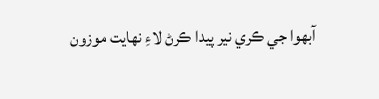آبهوا جي ڪري نير پيدا ڪرڻ لاءِ نھايت موزون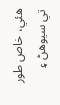ھئي، خاص طور تي سيوهڻ ۽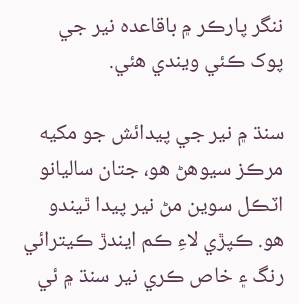ننگر پارڪر ۾ باقاعدہ نير جي پوک ڪئي ويندي ھئي.

سنڌ ۾ نير جي پيدائش جو مکيه مرڪز سيوهڻ ھو، جتان ساليانو اٽڪل سوين مڻ نير پيدا ٿيندو ھو. ڪپڙي لاءِ ڪم ايندڙ ڪيترائي رنگ ۽ خاص ڪري نير سنڌ ۾ ئي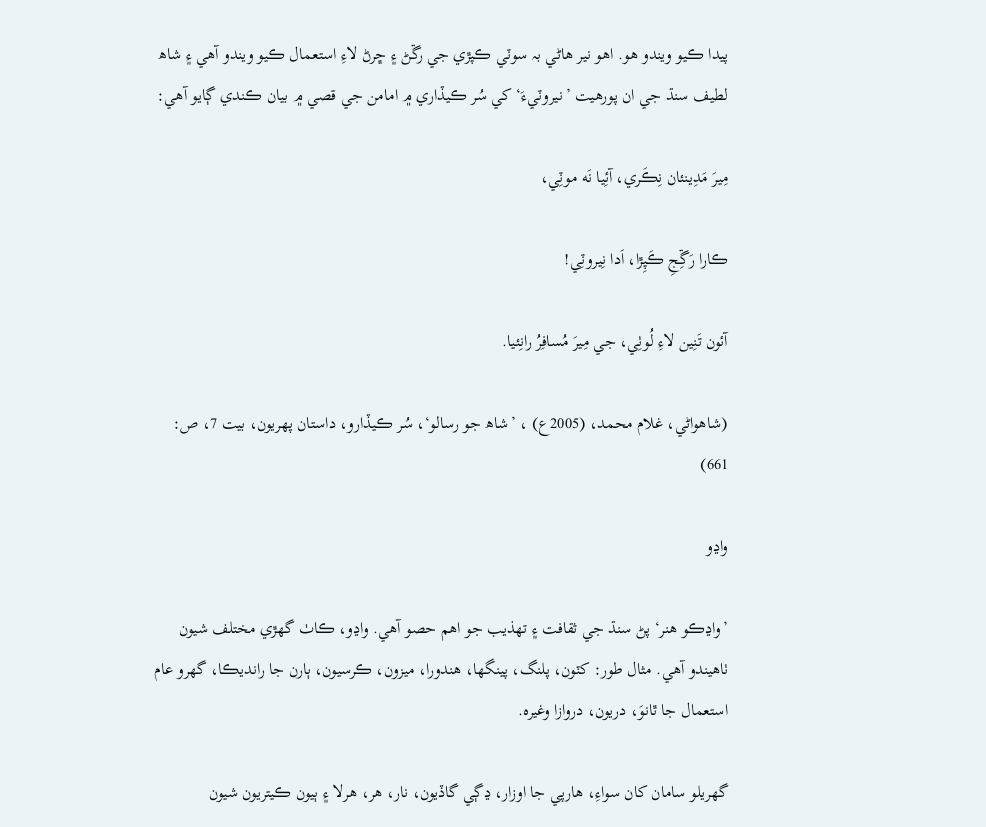پيدا ڪيو ويندو ھو. اھو نير ھاڻي بہ سوٽي ڪپڙي جي رڱڻ ۽ ڇرڻ لاءِ استعمال ڪيو ويندو آھي ۽ شاھ لطيف سنڌ جي ان پورهيت ’نيروٽيءَ‘ کي سُر ڪيڏاري ۾ امامن جي قصي ۾ بيان ڪندي ڳايو آھي:

مِيرَ مَدِينئان نِڪَري، آئِيا نَه موٽِي،

ڪارا رَڱِجِ ڪَپِڙا، اَدا نِيروٽِي!

آئون تَنِين لاءِ لُوٺِي، جي مِيرَ مُسافِرُ رانِئيا.

(شاھواڻي، غلام محمد، (2005ع) ، ’شاھ جو رسالو‘، سُر ڪيڏارو، داستان پھريون، بيت 7، ص: 661)

واڍو

’واڍڪو ھنر‘ پڻ سنڌ جي ثقافت ۽ تھذيب جو اھم حصو آھي. واڍو، ڪاٺ گهڙي مختلف شيون ٺاھيندو آھي. مثال طور: کٽون، پلنگ، پينگها، ھندورا، ميزون، ڪرسيون، ٻارن جا رانديڪا، گهرو عام استعمال جا ٿانوَ، دريون، دروازا وغيرہ.

گهريلو سامان کان سواءِ، ھارپي جا اوزار، ڍڳي گاڏيون، نار، ھر، ھرلا ۽ ٻيون ڪيتريون شيون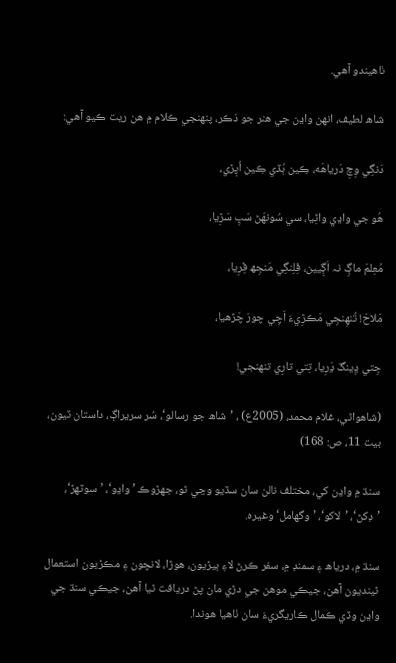ٺاھيندو آھي.

شاھ لطيف، انهن واڍن جي ھنر جو ذڪر، پنھنجي ڪلام ۾ ھن ريت ڪيو آھي:

دَنگِي وِچِ دَرياھَه، ڪِين ٻُڏي ڪِين اُپِڙي،

ھُو جي واڍي واڻِيا، سي سُونهَڻ سَڀِ سَڙِيا،

مُعِلمَ ماڳِ نہ اَڳِيين، ڦِلِنگِي مَنجِھ ڦِرِيا،

مَلاحَ! تُنھِنجِي مَڪڙِيءَ اَچِي چورَ چَڙهيا،

جِتي ڍِينگَ ڍَرِيا، تِتي تارِي تنھنجي!

(شاھواڻي، غلام محمد، (2005ع) ، ’شاھ جو رسالو‘، سُر سريراڳ، داستان ٽيون، بيت 11، ص: 168)

سنڌ ۾ واڍن کي، مختلف نالن سان سڏيو وڃي ٿو، جھڙوڪ ’واڍو‘، ’سوٽھڙ‘، ’ڊکڻ‘، ’لاکو‘، ’وگھامل‘ وغيرہ.

سنڌ ۾، درياھ ۽ سمنڊ ۾، سفر ڪرڻ لاءِ ٻيڙيون، ھوڙا، لانچون ۽ مڪڙيون استعمال ٿينديون آھن، جيڪي موهن جي دڙي مان پڻ دريافت ٿيا آھن، جيڪي سنڌ جي واڍن وڏي ڪمال ڪاريگريءَ سان ٺاھيا ھوندا.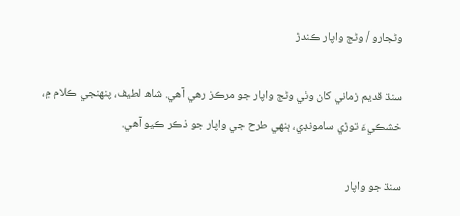وڻجارو / وڻج واپار ڪندڙ

سنڌ قديم زماني کان وٺي وڻج واپار جو مرڪز رهي آھي. شاھ لطيف، پنھنجي ڪلام ۾، خشڪيءَ توڙي سامونڊي، ٻنهي طرح جي واپار جو ذڪر ڪيو آھي.

سنڌ جو واپار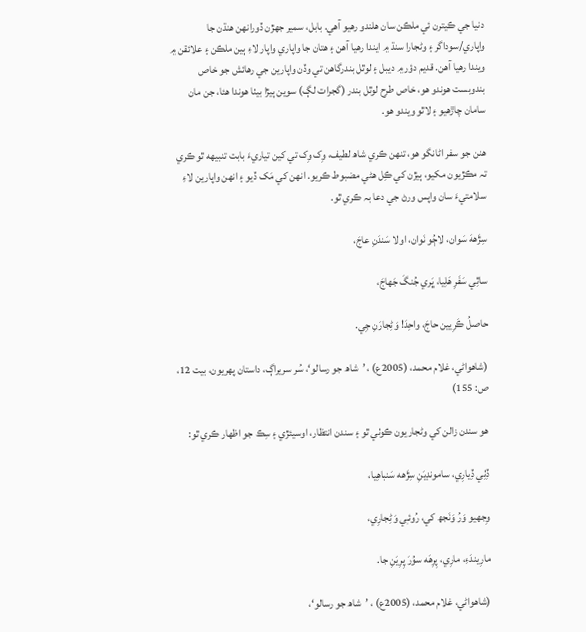دنيا جي ڪيترن ئي ملڪن سان ھلندو رهيو آھي. بابل، سمير جهڙن ڏورانهن ھنڌن جا واپاري/سوداگر ۽ وڻجارا سنڌ ۾ ايندا رهيا آھن ۽ ھتان جا واپاري واپار لاءِ ٻين ملڪن ۽ علائقن ۾ ويندا رهيا آھن. قديم دؤر ۾ ديبل ۽ لوٿل بندرگاھن تي وڏن واپارين جي رهائش جو خاص بندوبست ھوندو ھو، خاص طرح لوٿل بندر (گجرات لڳ) سوين ٻيڙا بيٺا ھوندا ھئا، جن مان سامان چاڙهيو ۽ لاٿو ويندو ھو.

ھنن جو سفر اڻانگو ھو، تنھن ڪري شاھ لطيف، وِک وِک تي کين تياريءَ بابت تنبيهه ٿو ڪري تہ مڪڙيون مکيو، ٻيڙن کي ڪِل ھڻي مضبوط ڪريو. انهن کي مَک ڏيو ۽ انهن واپارين لاءِ سلامتيءَ سان واپس ورڻ جي دعا بہ ڪري ٿو.

سِڙَههَ سَوان، لاڄُو نَوان، اولا سَندَنِ عاجَ،

ساٿِي سَفَرِ ھَلِيا، ڀَري جُنگَ جَهاجَ،

حاصلُ ڪَرِيين حاجَ، واحِدَ! وَڻِجارَنِ جِي.

(شاھواڻي، غلام محمد، (2005ع) ، ’شاھ جو رسالو‘، سُر سريراڳ، داستان پھريون، بيت 12، ص: 155)

ھو سندن زالن کي وڻجاريون ڪوٺي ٿو ۽ سندن انتظار، اوسيئڙي ۽ سِڪ جو اظھار ڪري ٿو:

ڏِٺِي ڏِيارِي، سامونڊيَنِ سِڙَهه سَنباھِيا،

وِجھيو وَرُ وَنَجھ کي، رُوئـٖي وَڻِجارِي،

مارِيندَءِ، مارِي، پِرِهَه سوُرَ پِرِيَنِ جا.

(شاھواڻي، غلام محمد، (2005ع) ، ’شاھ جو رسالو‘،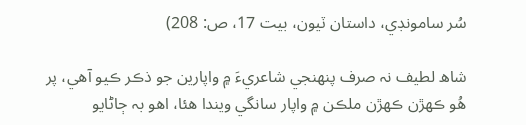سُر سامونڊي، داستان ٽيون، بيت 17، ص: 208)

شاھ لطيف نہ صرف پنھنجي شاعريءَ ۾ واپارين جو ذڪر ڪيو آھي، پر ھُو ڪھڙن ڪھڙن ملڪن ۾ واپار سانگي ويندا ھئا، اھو بہ ڄاڻايو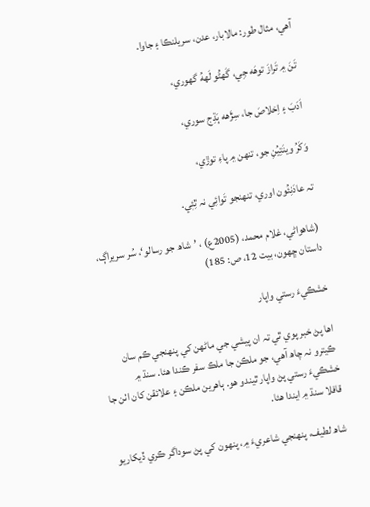آھي، مثال طور: مالابار، عدن، سريلنڪا ۽ جاوا.

تَنَ ۾ تَرازَ توهَه جِي، گَھڻُو لَههُ گهوري،

اَدَبَ ۽ اِخلاصَ جا، سِڙَهه ٻَڌِج سوري،

وَکَرُ وينَتِيُنِ جو، تنھن ۾ پاءِ توڙي،

تہ عادَنِئُون اوري، تنھنجو تَوائِي نہ ٿِئٖي.

(شاھواڻي، غلام محمد، (2005ع) ، ’شاھ جو رسالو‘، سُر سريراڳ، داستان ڇھون، بيت 12، ص: 185)

خشڪيءَ رستي واپار

اھا پڻ خبر پوي ٿي تہ ان پيشي جي ماڻهن کي پنھنجي ڪم سان ڪيترو نہ چاھ آھي، جو ملڪن جا ملڪ سفر ڪندا ھئا. سنڌ ۾ خشڪيءَ رستي پڻ واپار ٿيندو ھو. ٻاھرين ملڪن ۽ علائقن کان اٺن جا قافلا سنڌ ۾ ايندا ھئا.

شاھ لطيف، پنھنجي شاعريءَ ۾، پنھون کي پڻ سوداگر ڪري ڏيکاريو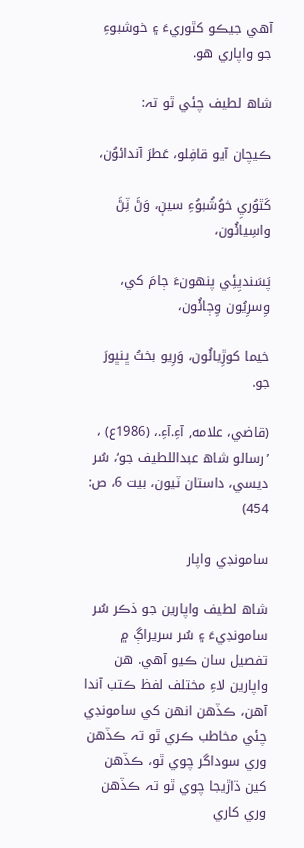آھي جيڪو کٿوريءَ ۽ خوشبوءِ جو واپاري ھو.

شاھ لطيف چئي ٿو تہ:

ڪيچان آيو قافِلو، عَطرَ آندائوُن،

کَٿوُريِ خوُشُبوُءِ سينٖ، وَڻَ ٽِڻَ واسِيائُون،

پَسَنديِئِي پنھونءَ ڄامَ کي، وِسرِيُون وِڄائُون،

خيما کوڙِيائُون، وَرِيو بختُ ڀنڀورَ جو.

(قاضي، علامه, آءِ.آءِ.، (1986ع) ، ’رسالو شاھ عبداللطيف جو‘، سُر ديسي، داستان ٽيون، بيت 6، ص: 454)

سامونڊي واپار

شاھ لطيف واپارين جو ذڪر سُر سامونڊيءَ ۽ سُر سريراڳ ۾ تفصيل سان ڪيو آھي. ھن واپارين لاءِ مختلف لفظ ڪتب آندا آھن، ڪڏهن انهن کي سامونڊي چئي مخاطب ڪري ٿو تہ ڪڏهن وري سوداگر چوي ٿو، ڪڏهن کين ڌاڙيجا چوي ٿو تہ ڪڏهن وري کاري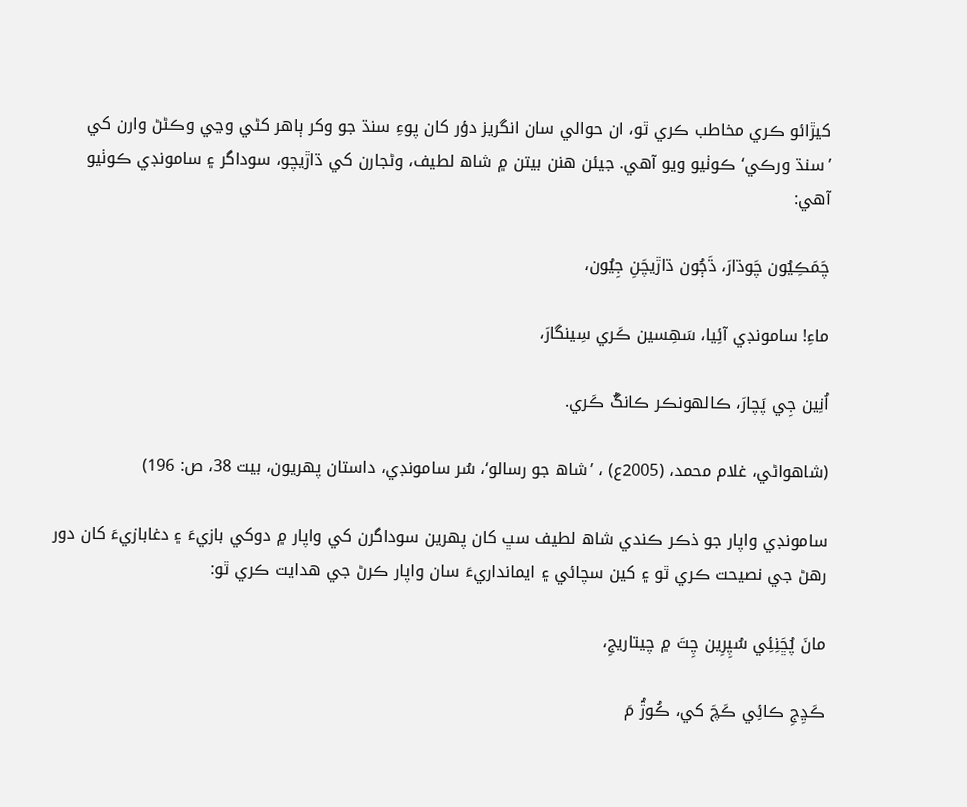کيڙائو ڪري مخاطب ڪري ٿو، ان حوالي سان انگريز دؤر کان پوءِ سنڌ جو وکر ٻاھر کڻي وڃي وڪڻڻ وارن کي ’سنڌ ورڪي‘ ڪوٺيو ويو آھي. جيئن ھنن بيتن ۾ شاھ لطيف، وڻجارن کي ڌاڙيچو، سوداگر ۽ سامونڊي ڪوٺيو آھي:

چَمَڪِيُون چَوڌارَ، ڌَڄُون ڌاڙيچَنِ جِيُون،

ماءِ! سامونڊي آئِيا، سَھِسين ڪَري سِينگارَ،

اُنِين جِي پَچارَ، ڪالهونڪر ڪانگُ ڪَري.

(شاھواڻي، غلام محمد، (2005ع) ، ’شاھ جو رسالو‘، سُر سامونڊي، داستان پھريون، بيت 38، ص: 196)

سامونڊي واپار جو ذڪر ڪندي شاھ لطيف سڀ کان پھرين سوداگرن کي واپار ۾ دوکي بازيءَ ۽ دغابازيءَ کان دور رهڻ جي نصيحت ڪري ٿو ۽ کين سچائي ۽ ايمانداريءَ سان واپار ڪرڻ جي ھدايت ڪري ٿو:

مانَ پُڇَنِئِي سُپِرِين چِتَ ۾ چيتاريجِ،

ڪَڍِجِ ڪائِي ڪَچَ کي، ڪُوڙُ مَ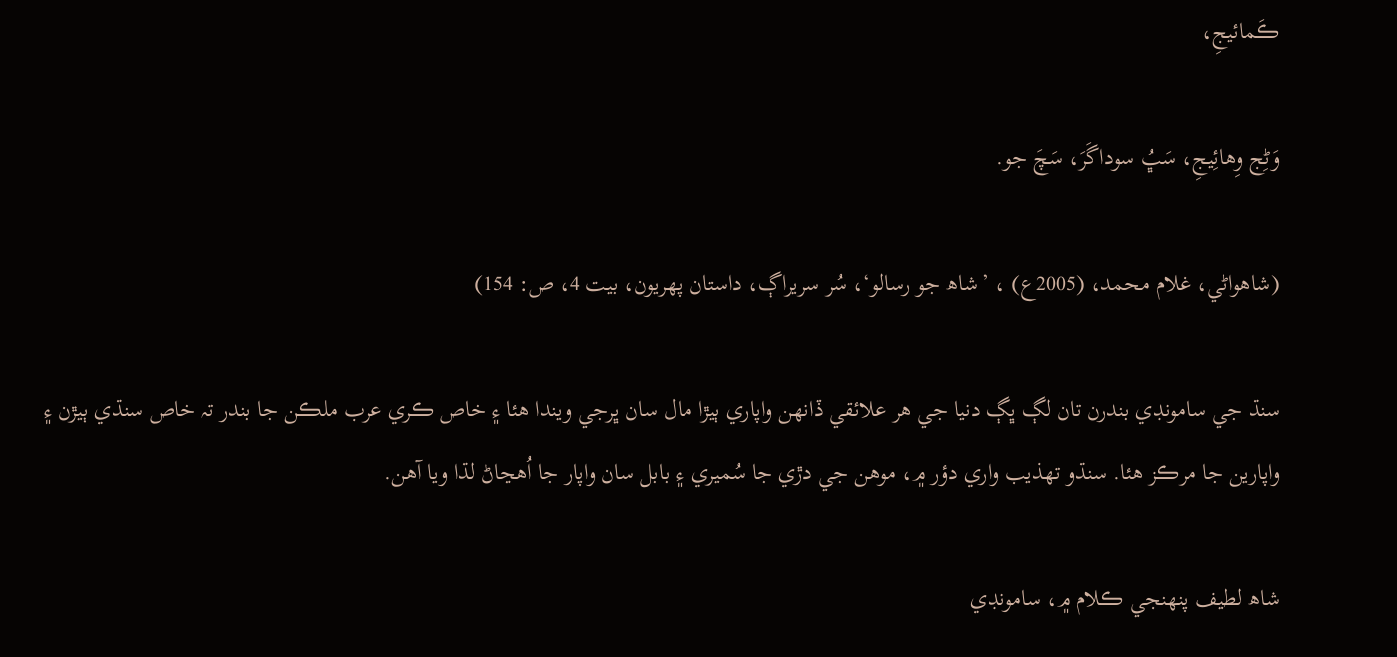ڪَمائيجِ،

وَڻِج وِهائِيجِ، سَڀُ سوداگَرَ، سَچَ جو.

(شاھواڻي، غلام محمد، (2005ع) ، ’شاھ جو رسالو‘، سُر سريراڳ، داستان پھريون، بيت 4، ص: 154)

سنڌ جي سامونڊي بندرن تان لڳ ڀڳ دنيا جي ھر علائقي ڏانهن واپاري ٻيڙا مال سان ڀرجي ويندا ھئا ۽ خاص ڪري عرب ملڪن جا بندر تہ خاص سنڌي ٻيڙن ۽ واپارين جا مرڪز ھئا. سنڌو تهذيب واري دؤر ۾، موهن جي دڙي جا سُميري ۽ بابل سان واپار جا اُھڃاڻ لڌا ويا آھن.

شاھ لطيف پنھنجي ڪلام ۾، سامونڊي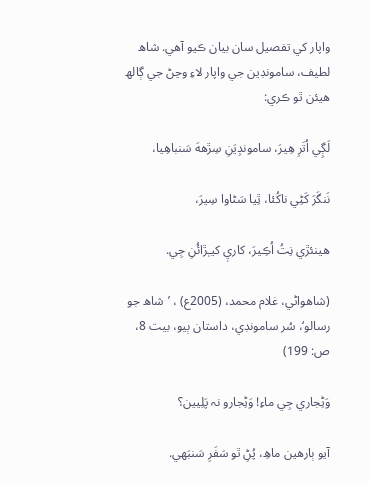واپار کي تفصيل سان بيان ڪيو آھي. شاھ لطيف، سامونڊين جي واپار لاءِ وڃڻ جي ڳالھ ھيئن ٿو ڪري:

لَڳِي اُتَرِ ھِيرَ، سامونڊِيَنِ سِڙههَ سَنباھِيا،

نَنگَرَ کَڻِي ناکُئا، ٿِيا سَڻاوا سِيرَ،

ھينئڙي نِتُ اُڪِيرَ، کاريٖ کيـٖڙائُنِ جِي.

(شاھواڻي، غلام محمد، (2005ع) ، ’شاھ جو رسالو‘، سُر سامونڊي، داستان ٻيو، بيت 8، ص: 199)

وَڻِجاري جِي ماءِ! وَڻِجارو نہ پَلِيين؟

آيو ٻارهين ماھِ، پُڻِ ٿو سَفَرِ سَنبَھي.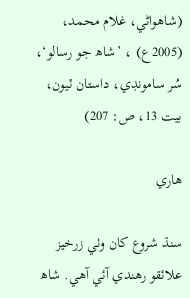(شاھواڻي، غلام محمد، (2005ع) ، ’شاھ جو رسالو‘، سُر سامونڊي، داستان ٽيون، بيت 13، ص: 207)

ھاري

سنڌ شروع کان وٺي زرخيز علائقو رهندي آئي آھي. شاھ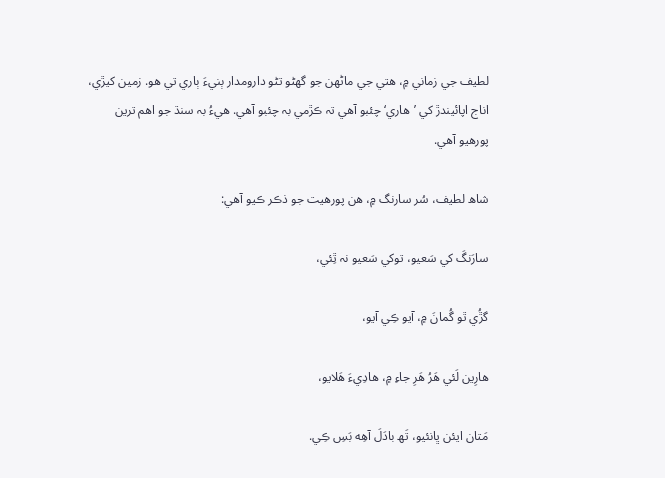لطيف جي زماني ۾، ھتي جي ماڻهن جو گهڻو تڻو دارومدار ٻنيءَ ٻاري تي ھو. زمين کيڙي، اناج اپائيندڙ کي ’هاري‘ چئبو آھي تہ ڪڙمي بہ چئبو آھي. ھيءُ بہ سنڌ جو اھم ترين پورهيو آھي.

شاھ لطيف، سُر سارنگ ۾، ھن پورهيت جو ذڪر ڪيو آھي:

سارَنگَ کي سَعيو، توکي سَعيو نہ ٿِئي،

گڙُي ٿو گُمانَ ۾، آيو ڪِي آيو،

ھارِين لَئي ھَرُ ھَرِ جاءِ ۾، ھادِيءَ ھَلايو،

مَتان ايئن ڀانئيو، تَھ بادَلَ آھِه بَسِ ڪِي.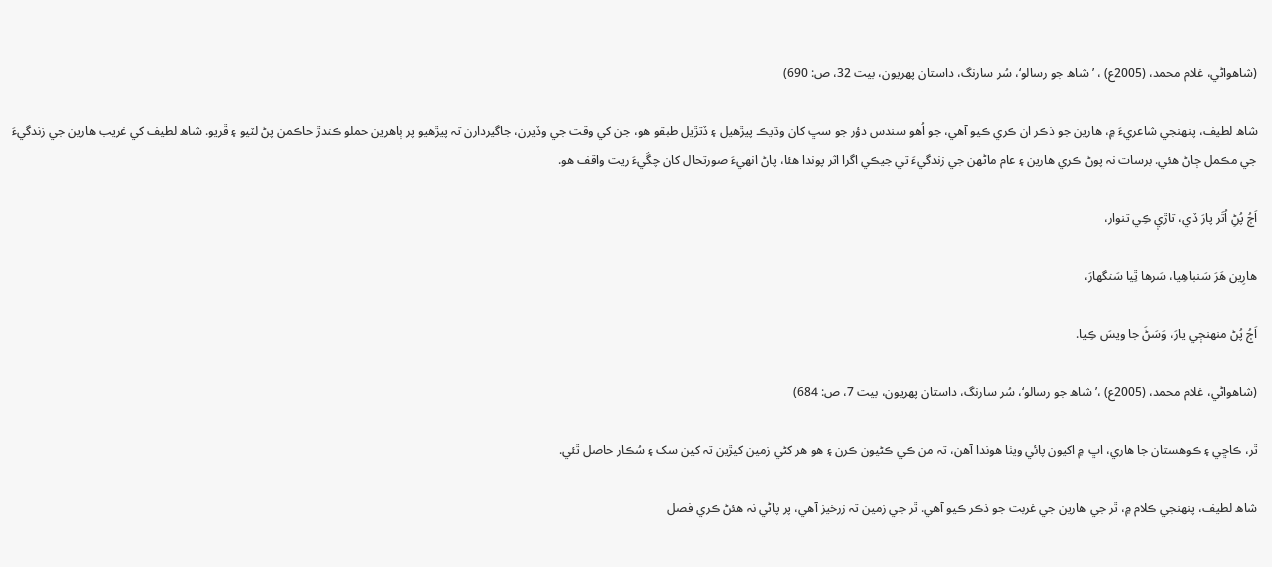(شاھواڻي، غلام محمد، (2005ع) ، ’شاھ جو رسالو‘، سُر سارنگ، داستان پھريون، بيت 32، ص: 690)

شاھ لطيف، پنھنجي شاعريءَ ۾، ھارين جو ذڪر ان ڪري ڪيو آھي، جو اُھو سندس دؤر جو سڀ کان وڌيڪ پيڙهيل ۽ ڏتڙيل طبقو ھو، جن کي وقت جي وڏيرن، جاگيردارن تہ پيڙهيو پر ٻاھرين حملو ڪندڙ حاڪمن پڻ لٽيو ۽ ڦريو. شاھ لطيف کي غريب ھارين جي زندگيءَ جي مڪمل ڄاڻ ھئي. برسات نہ پوڻ ڪري ھارين ۽ عام ماڻهن جي زندگيءَ تي جيڪي اگرا اثر پوندا ھئا، پاڻ انهيءَ صورتحال کان چڱيءَ ريت واقف ھو.

اَڄُ پُڻِ اُتَر پارَ ڏي، تاڙيٖ ڪِي تنوار،

ھارِين ھَرَ سَنباھِيا، سَرها ٿِيا سَنگهارَ،

اَڄُ پُڻ منهنجٖي يارَ، وَسَڻَ جا ويسَ ڪِيا.

(شاھواڻي، غلام محمد، (2005ع) ،’شاھ جو رسالو‘، سُر سارنگ، داستان پھريون، بيت 7، ص: 684)

ٿر، ڪاڇي ۽ ڪوهستان جا ھاري، اڀ ۾ اکيون پائي ويٺا ھوندا آھن، تہ من ڪي ڪڻيون ڪرن ۽ ھو ھر کڻي زمين کيڙين تہ کين سک ۽ سُڪار حاصل ٿئي.

شاھ لطيف، پنھنجي ڪلام ۾، ٿر جي ھارين جي غربت جو ذڪر ڪيو آھي. ٿر جي زمين تہ زرخيز آھي، پر پاڻي نہ ھئڻ ڪري فصل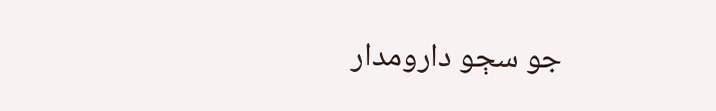جو سڄو دارومدار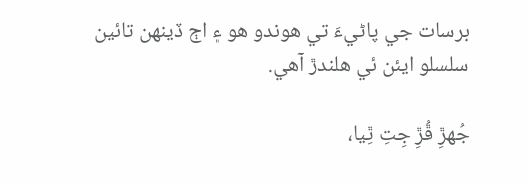برسات جي پاڻيءَ تي ھوندو ھو ۽ اڄ ڏينھن تائين سلسلو ايئن ئي ھلندڙ آھي.

جُهڙِ ڦُڙِ جِتِ ٿِيا،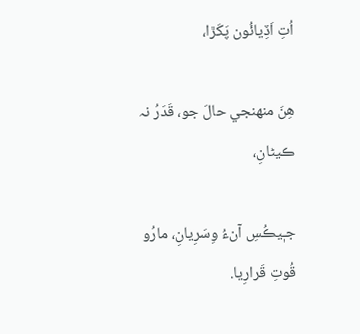اُتِ اَڏِيائُون پَکَڙا،

ھِنَ منهنجي حالَ جو، قَدَرُ نہ ڪيڻانِ،

جـٖيڪُسِ آنءُ وِسَرِيانِ، مارُو قُوتِ قَرارِيا.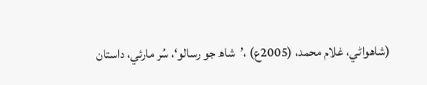(شاھواڻي، غلام محمد، (2005ع) ،’شاھ جو رسالو‘، سُر مارئي، داستان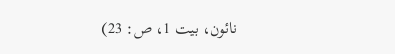نائون، بيت 1، ص: 23)